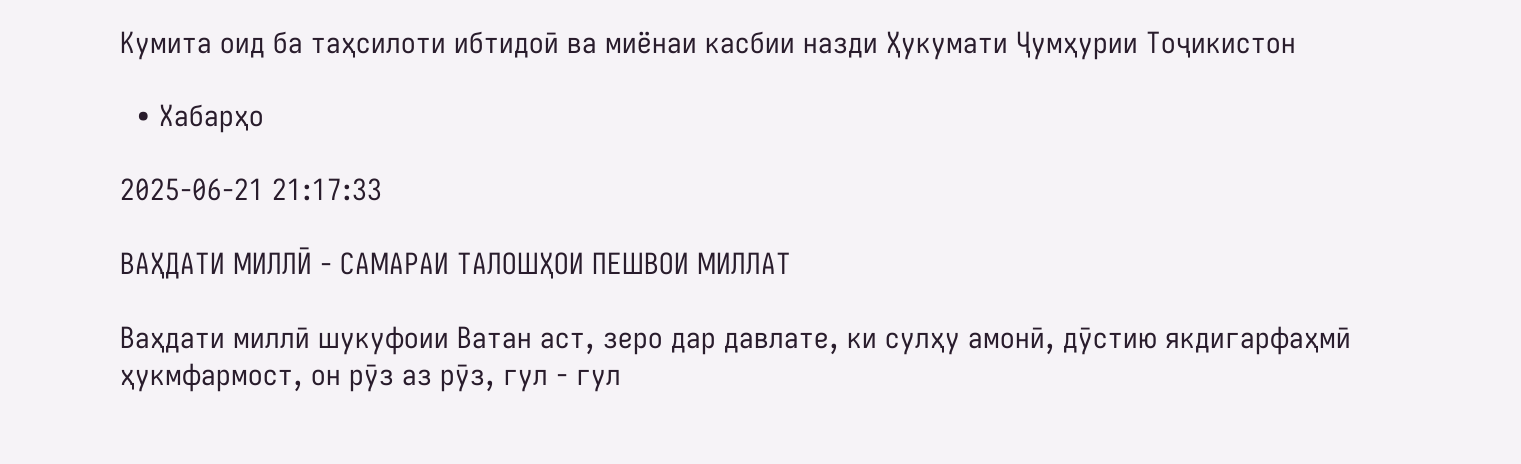Кумита оид ба таҳсилоти ибтидоӣ ва миёнаи касбии назди Ҳукумати Ҷумҳурии Тоҷикистон

  • Хабарҳо

2025-06-21 21:17:33

ВАҲДАТИ МИЛЛӢ - САМАРАИ ТАЛОШҲОИ ПЕШВОИ МИЛЛАТ

Ваҳдати миллӣ шукуфоии Ватан аст, зеро дар давлате, ки сулҳу амонӣ, дӯстию якдигарфаҳмӣ ҳукмфармост, он рӯз аз рӯз, гул - гул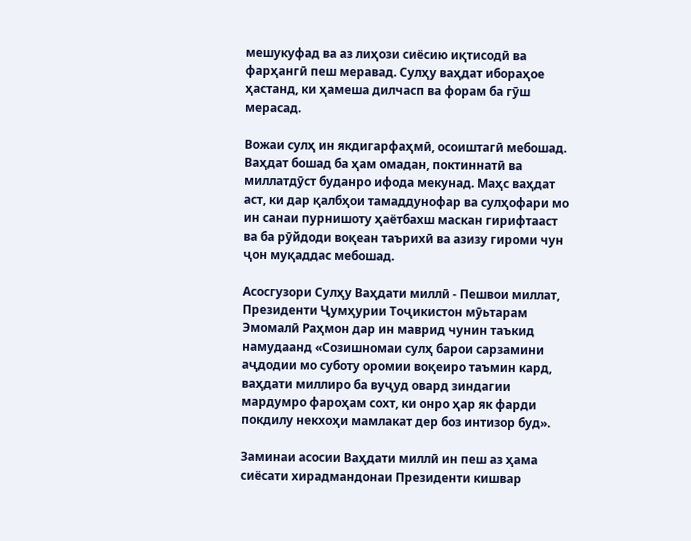мешукуфад ва аз лиҳози сиёсию иқтисодӣ ва фарҳангӣ пеш меравад. Сулҳу ваҳдат ибораҳое ҳастанд, ки ҳамеша дилчасп ва форам ба гӯш мерасад.

Вожаи сулҳ ин якдигарфаҳмӣ, осоиштагӣ мебошад. Ваҳдат бошад ба ҳам омадан, поктиннатӣ ва миллатдӯст буданро ифода мекунад. Маҳс ваҳдат аст, ки дар қалбҳои тамаддунофар ва сулҳофари мо ин санаи пурнишоту ҳаётбахш маскан гирифтааст ва ба рӯйдоди воқеан таърихӣ ва азизу гироми чун ҷон муқаддас мебошад.

Асосгузори Сулҳу Ваҳдати миллӣ - Пешвои миллат, Президенти Ҷумҳурии Тоҷикистон мӯьтарам Эмомалӣ Раҳмон дар ин маврид чунин таъкид намудаанд «Созишномаи сулҳ барои сарзамини аҷдодии мо суботу оромии воқеиро таъмин кард, ваҳдати миллиро ба вуҷуд овард зиндагии мардумро фароҳам сохт, ки онро ҳар як фарди покдилу некхоҳи мамлакат дер боз интизор буд».

Заминаи асосии Ваҳдати миллӣ ин пеш аз ҳама сиёсати хирадмандонаи Президенти кишвар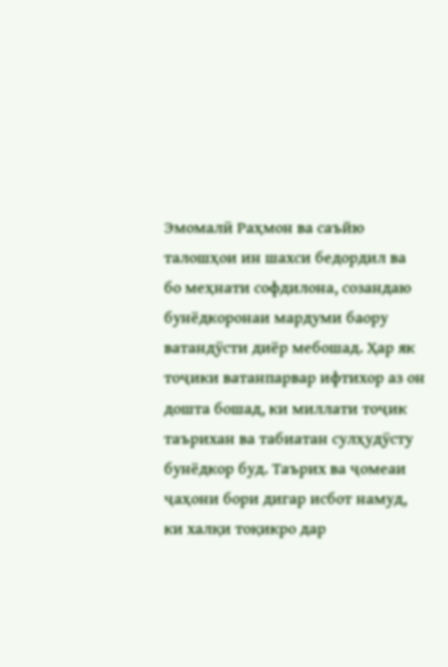Эмомалӣ Раҳмон ва саъйю талошҳои ин шахси бедордил ва бо меҳнати софдилона, созандаю бунёдкоронаи мардуми баору ватандӯсти диёр мебошад. Ҳар як тоҷики ватанпарвар ифтихор аз он дошта бошад, ки миллати тоҷик таърихан ва табиатан сулҳудӯсту бунёдкор буд. Таърих ва ҷомеаи ҷаҳони бори дигар исбот намуд, ки халқи тоқикро дар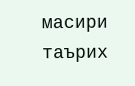масири таърих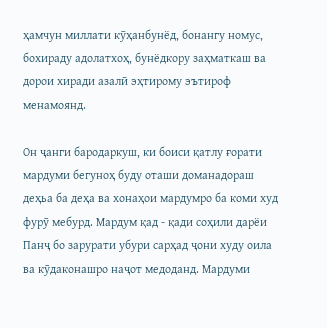ҳамчун миллати кӯҳанбунёд, бонангу номус, бохираду адолатхоҳ, бунёдкору заҳматкаш ва дорои хиради азалӣ эҳтирому эътироф менамоянд.

Он ҷанги бародаркуш, ки боиси қатлу ғорати мардуми бегуноҳ буду оташи доманадораш деҳьа ба деҳа ва хонаҳои мардумро ба коми худ фурӯ мебурд. Мардум қад - қади соҳили дарёи Панҷ бо зарурати убури сарҳад ҷони худу оила ва кӯдаконашро наҷот медоданд. Мардуми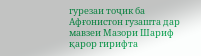гурезаи тоҷик ба Афғонистон гузашта дар мавзеи Мазори Шариф қарор гирифта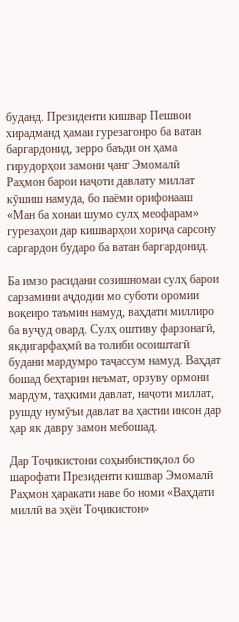буданд. Президенти кишвар Пешвои хирадманд ҳамаи гурезагонро ба ватан баргардонид, зерро баъди он ҳама гирудорҳои замони ҷанг Эмомалӣ Раҳмон барои наҷоти давлату миллат кӯшиш намуда, бо паёми орифонааш «Ман ба хонаи шумо сулҳ меофарам» гурезаҳои дар кишварҳои хориҷа сарсону саргардон бударо ба ватан баргардонид.

Ба имзо расидани созишномаи сулҳ барои сарзамини аҷдодии мо суботи оромии воқеиро таъмин намуд, ваҳдати миллиро ба вуҷуд овард. Сулҳ оштиву фарзонагӣ, якдигарфаҳмӣ ва толиби осоиштагӣ будани мардумро таҷассум намуд. Ваҳдат бошад беҳтарин неъмат, орзуву ормони мардум, таҳкими давлат, наҷоти миллат, рушду нумӯъи давлат ва ҳастии инсон дар ҳар як давру замон мебошад.

Дар Тоҷикистони соҳьибистиқлол бо шарофати Президенти кишвар Эмомалӣ Раҳмон ҳаракати наве бо номи «Ваҳдати миллӣ ва эҳёи Тоҷикистон»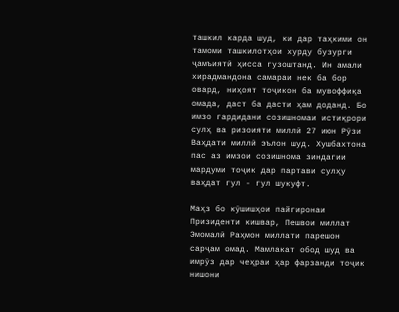ташкил карда шуд, ки дар таҳкими он тамоми ташкилотҳои хурду бузурги ҷамъиятӣ ҳисса гузоштанд. Ин амали хирадмандона самараи нек ба бор овард, ниҳоят тоҷикон ба мувоффиқа омада, даст ба дасти ҳам доданд. Бо имзо гардидани созишномаи истиқрори сулҳ ва ризоияти миллӣ 27 июн Рӯзи Ваҳдати миллӣ эълон шуд. Хушбахтона пас аз имзои созишнома зиндагии мардуми тоҷик дар партави сулҳу ваҳдат гул - гул шукуфт.

Маҳз бо кӯшишҳои пайгиронаи Призиденти кишвар, Пешвои миллат Эмомалӣ Раҳмон миллати парешон сарҷам омад. Мамлакат обод шуд ва имрӯз дар чеҳраи ҳар фарзанди тоҷик нишони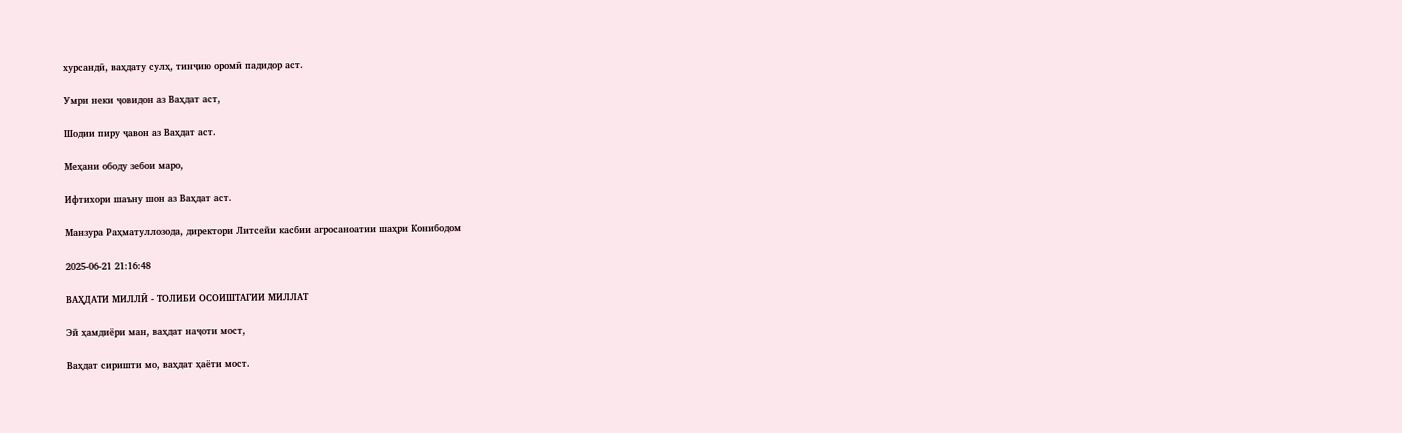хурсандӣ, ваҳдату сулҳ, тинҷию оромӣ падидор аст.

Умри неки ҷовидон аз Ваҳдат аст,

Шодии пиру ҷавон аз Ваҳдат аст.

Меҳани ободу зебои маро,

Ифтихори шаъну шон аз Ваҳдат аст.

Манзура Раҳматуллозода, директори Литсейи касбии агросаноатии шаҳри Конибодом

2025-06-21 21:16:48

ВАҲДАТИ МИЛЛӢ - ТОЛИБИ ОСОИШТАГИИ МИЛЛАТ

Эй ҳамдиёри ман, ваҳдат наҷоти мост,

Ваҳдат сиришти мо, ваҳдат ҳаёти мост.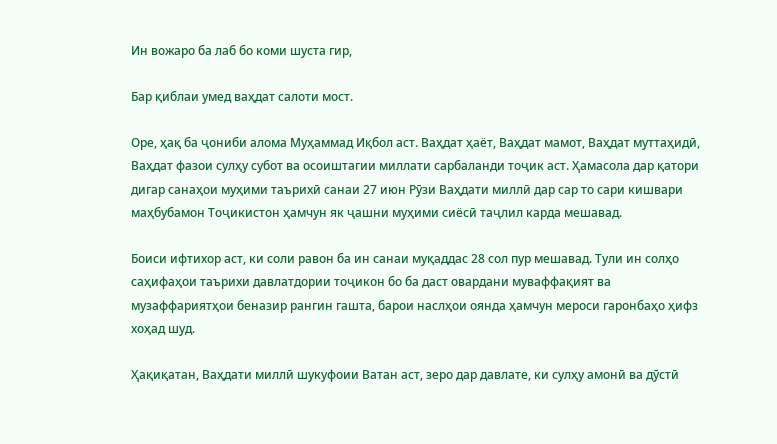Ин вожаро ба лаб бо коми шуста гир,

Бар қиблаи умед ваҳдат салоти мост.

Оре, ҳақ ба ҷониби алома Муҳаммад Иқбол аст. Ваҳдат ҳаёт, Ваҳдат мамот, Ваҳдат муттаҳидӣ, Ваҳдат фазои сулҳу субот ва осоиштагии миллати сарбаланди тоҷик аст. Ҳамасола дар қатори дигар санаҳои муҳими таърихӣ санаи 27 июн Рӯзи Ваҳдати миллӣ дар сар то сари кишвари маҳбубамон Тоҷикистон ҳамчун як ҷашни муҳими сиёсӣ таҷлил карда мешавад.

Боиси ифтихор аст, ки соли равон ба ин санаи муқаддас 28 сол пур мешавад. Тули ин солҳо саҳифаҳои таърихи давлатдории тоҷикон бо ба даст овардани муваффақият ва музаффариятҳои беназир рангин гашта, барои наслҳои оянда ҳамчун мероси гаронбаҳо ҳифз хоҳад шуд.

Ҳақиқатан, Ваҳдати миллӣ шукуфоии Ватан аст, зеро дар давлате, ки сулҳу амонӣ ва дӯстӣ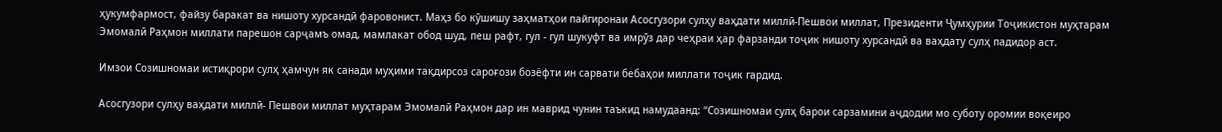ҳукумфармост, файзу баракат ва нишоту хурсандӣ фаровонист. Маҳз бо кӯшишу заҳматҳои пайгиронаи Асосгузори сулҳу ваҳдати миллӣ-Пешвои миллат, Президенти Ҷумҳурии Тоҷикистон муҳтарам Эмомалӣ Раҳмон миллати парешон сарҷамъ омад, мамлакат обод шуд, пеш рафт, гул - гул шукуфт ва имрӯз дар чеҳраи ҳар фарзанди тоҷик нишоту хурсандӣ ва ваҳдату сулҳ падидор аст.

Имзои Созишномаи истиқрори сулҳ ҳамчун як санади муҳими тақдирсоз сароғози бозёфти ин сарвати бебаҳои миллати тоҷик гардид.

Асосгузори сулҳу ваҳдати миллӣ- Пешвои миллат муҳтарам Эмомалӣ Раҳмон дар ин маврид чунин таъкид намудаанд: “Созишномаи сулҳ барои сарзамини аҷдодии мо суботу оромии воқеиро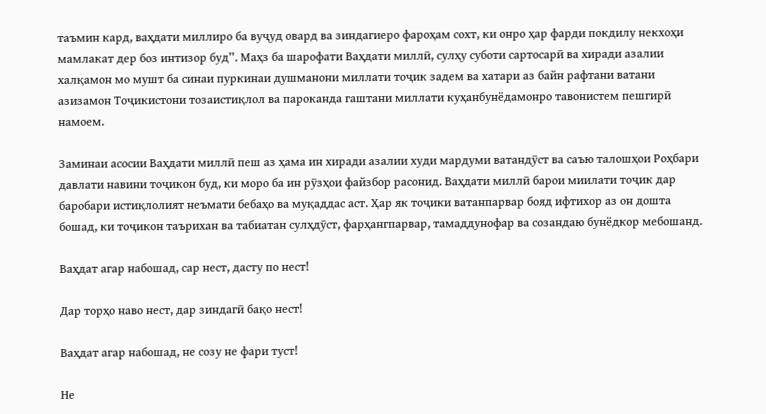таъмин кард, ваҳдати миллиро ба вуҷуд овард ва зиндагиеро фароҳам сохт, ки онро ҳар фарди покдилу некхоҳи мамлакат дер боз интизор буд”. Маҳз ба шарофати Ваҳдати миллӣ, сулҳу суботи сартосарӣ ва хиради азалии халқамон мо мушт ба синаи пуркинаи душманони миллати тоҷик задем ва хатари аз байн рафтани ватани азизамон Тоҷикистони тозаистиқлол ва пароканда гаштани миллати куҳанбунёдамонро тавонистем пешгирӣ намоем.

Заминаи асосии Ваҳдати миллӣ пеш аз ҳама ин хиради азалии худи мардуми ватандӯст ва саъю талошҳои Роҳбари давлати навини тоҷикон буд, ки моро ба ин рӯзҳои файзбор расонид. Ваҳдати миллӣ барои миилати тоҷик дар баробари истиқлолият неъмати бебаҳо ва муқаддас аст. Ҳар як тоҷики ватанпарвар бояд ифтихор аз он дошта бошад, ки тоҷикон таърихан ва табиатан сулҳдӯст, фарҳангпарвар, тамаддунофар ва созандаю бунёдкор мебошанд.

Ваҳдат агар набошад, сар нест, дасту по нест!

Дар торҳо наво нест, дар зиндагӣ бақо нест!

Ваҳдат агар набошад, не созу не фари туст!

Не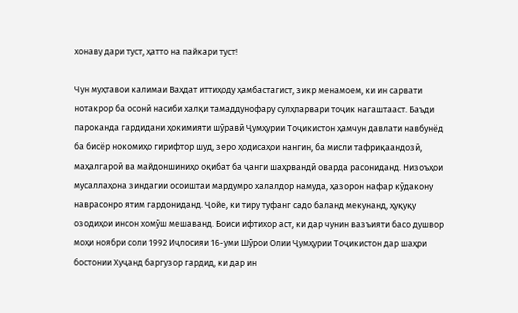хонаву дари туст, ҳатто на пайкари туст!

Чун муҳтавои калимаи Ваҳдат иттиҳоду ҳамбастагист, зикр менамоем, ки ин сарвати нотакрор ба осонӣ насиби халқи тамаддунофару сулҳпарвари тоҷик нагаштааст. Баъди пароканда гардидани ҳокимияти шӯравӣ Ҷумҳурии Тоҷикистон ҳамчун давлати навбунёд ба бисёр нокомиҳо гирифтор шуд, зеро ҳодисаҳои нангин, ба мисли тафриқаандозӣ, маҳалгароӣ ва майдоншиниҳо оқибат ба ҷанги шаҳрвандӣ оварда расониданд. Низоъҳои мусаллаҳона зиндагии осоиштаи мардумро халалдор намуда, ҳазорон нафар кӯдакону наврасонро ятим гардониданд. Ҷойе, ки тиру туфанг садо баланд мекунанд, ҳуқуқу озодиҳои инсон хомӯш мешаванд. Боиси ифтихор аст, ки дар чунин вазъияти басо душвор моҳи ноябри соли 1992 Иҷлосияи 16-уми Шӯрои Олии Ҷумҳурии Тоҷикистон дар шаҳри бостонии Хуҷанд баргузор гардид, ки дар ин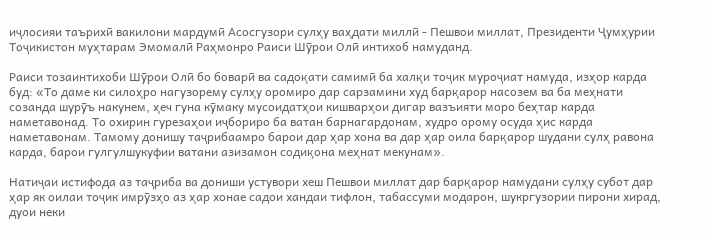иҷлосияи таърихӣ вакилони мардумӣ Асосгузори сулҳу ваҳдати миллӣ - Пешвои миллат, Президенти Ҷумҳурии Тоҷикистон муҳтарам Эмомалӣ Раҳмонро Раиси Шӯрои Олӣ интихоб намуданд.

Раиси тозаинтихоби Шӯрои Олӣ бо боварӣ ва садоқати самимӣ ба халқи тоҷик муроҷиат намуда, изҳор карда буд: «То даме ки силоҳро нагузорему сулҳу оромиро дар сарзамини худ барқарор насозем ва ба меҳнати созанда шурӯъ накунем, ҳеч гуна кӯмаку мусоидатҳои кишварҳои дигар вазъияти моро беҳтар карда наметавонад. То охирин гурезаҳои иҷбориро ба ватан барнагардонам, худро орому осуда ҳис карда наметавонам. Тамому донишу таҷрибаамро барои дар ҳар хона ва дар ҳар оила барқарор шудани сулҳ равона карда, барои гулгулшукуфии ватани азизамон содиқона меҳнат мекунам».

Натиҷаи истифода аз таҷриба ва дониши устувори хеш Пешвои миллат дар барқарор намудани сулҳу субот дар ҳар як оилаи тоҷик имрӯзҳо аз ҳар хонае садои хандаи тифлон, табассуми модарон, шукргузории пирони хирад, дуои неки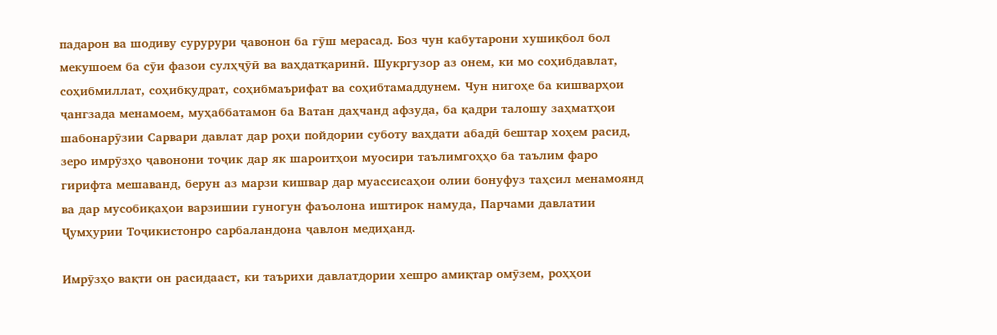падарон ва шодиву сурурури ҷавонон ба гӯш мерасад. Боз чун кабутарони хушиқбол бол мекушоем ба сӯи фазои сулҳҷӯӣ ва ваҳдатқаринӣ. Шукргузор аз онем, ки мо соҳибдавлат, соҳибмиллат, соҳибқудрат, соҳибмаърифат ва соҳибтамаддунем. Чун нигоҳе ба кишварҳои ҷангзада менамоем, муҳаббатамон ба Ватан даҳчанд афзуда, ба қадри талошу заҳматҳои шабонарӯзии Сарвари давлат дар роҳи пойдории суботу ваҳдати абадӣ бештар хоҳем расид, зеро имрӯзҳо ҷавонони тоҷик дар як шароитҳои муосири таълимгоҳҳо ба таълим фаро гирифта мешаванд, берун аз марзи кишвар дар муассисаҳои олии бонуфуз таҳсил менамоянд ва дар мусобиқаҳои варзишии гуногун фаъолона иштирок намуда, Парчами давлатии Ҷумҳурии Тоҷикистонро сарбаландона ҷавлон медиҳанд.

Имрӯзҳо вақти он расидааст, ки таърихи давлатдории хешро амиқтар омӯзем, роҳҳои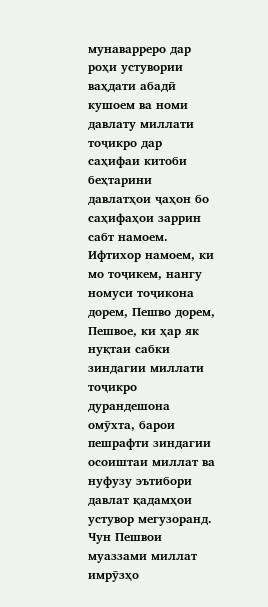мунаварреро дар роҳи устувории ваҳдати абадӣ кушоем ва номи давлату миллати тоҷикро дар саҳифаи китоби беҳтарини давлатҳои ҷаҳон бо саҳифаҳои заррин сабт намоем. Ифтихор намоем, ки мо тоҷикем, нангу номуси тоҷикона дорем, Пешво дорем, Пешвое, ки ҳар як нуқтаи сабки зиндагии миллати тоҷикро дурандешона омӯхта, барои пешрафти зиндагии осоиштаи миллат ва нуфузу эътибори давлат қадамҳои устувор мегузоранд. Чун Пешвои муаззами миллат имрӯзҳо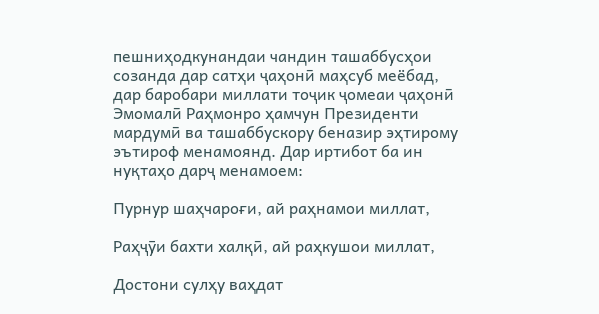пешниҳодкунандаи чандин ташаббусҳои созанда дар сатҳи ҷаҳонӣ маҳсуб меёбад, дар баробари миллати тоҷик ҷомеаи ҷаҳонӣ Эмомалӣ Раҳмонро ҳамчун Президенти мардумӣ ва ташаббускору беназир эҳтирому эътироф менамоянд. Дар иртибот ба ин нуқтаҳо дарҷ менамоем:

Пурнур шаҳчароғи, ай раҳнамои миллат,

Раҳҷӯи бахти халқӣ, ай раҳкушои миллат,

Достони сулҳу ваҳдат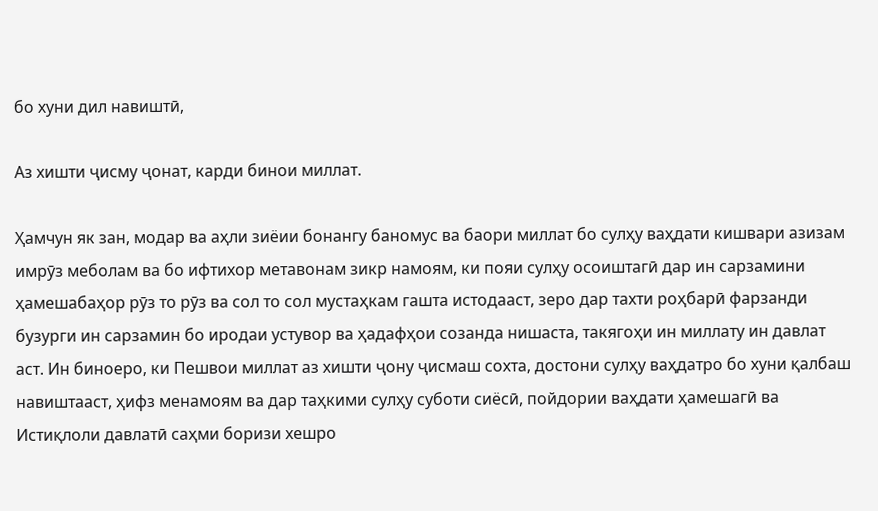бо хуни дил навиштӣ,

Аз хишти ҷисму ҷонат, карди бинои миллат.

Ҳамчун як зан, модар ва аҳли зиёии бонангу баномус ва баори миллат бо сулҳу ваҳдати кишвари азизам имрӯз меболам ва бо ифтихор метавонам зикр намоям, ки пояи сулҳу осоиштагӣ дар ин сарзамини ҳамешабаҳор рӯз то рӯз ва сол то сол мустаҳкам гашта истодааст, зеро дар тахти роҳбарӣ фарзанди бузурги ин сарзамин бо иродаи устувор ва ҳадафҳои созанда нишаста, такягоҳи ин миллату ин давлат аст. Ин биноеро, ки Пешвои миллат аз хишти ҷону ҷисмаш сохта, достони сулҳу ваҳдатро бо хуни қалбаш навиштааст, ҳифз менамоям ва дар таҳкими сулҳу суботи сиёсӣ, пойдории ваҳдати ҳамешагӣ ва Истиқлоли давлатӣ саҳми боризи хешро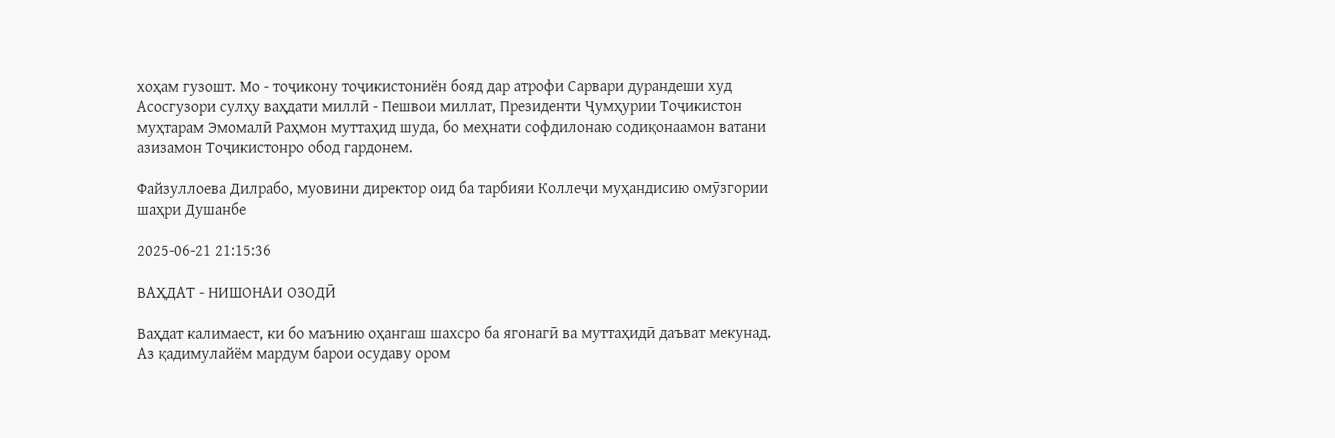хоҳам гузошт. Мо - тоҷикону тоҷикистониён бояд дар атрофи Сарвари дурандеши худ Асосгузори сулҳу ваҳдати миллӣ - Пешвои миллат, Президенти Ҷумҳурии Тоҷикистон муҳтарам Эмомалӣ Раҳмон муттаҳид шуда, бо меҳнати софдилонаю содиқонаамон ватани азизамон Тоҷикистонро обод гардонем.

Файзуллоева Дилрабо, муовини директор оид ба тарбияи Коллеҷи муҳандисию омӯзгории шаҳри Душанбе

2025-06-21 21:15:36

ВАҲДАТ - НИШОНАИ ОЗОДӢ

Ваҳдат калимаест, ки бо маънию оҳангаш шахсро ба ягонагӣ ва муттаҳидӣ даъват мекунад. Аз қадимулайём мардум барои осудаву ором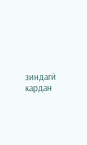зиндагӣ кардан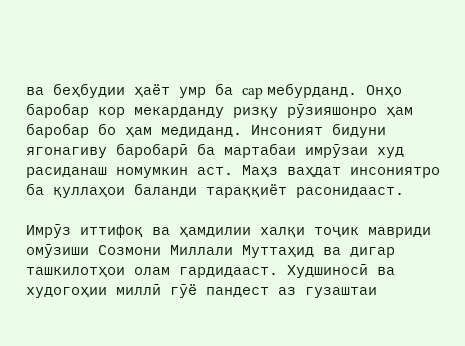ва беҳбудии ҳаёт умр ба cap мебурданд. Онҳо баробар кор мекарданду ризқу рӯзияшонро ҳам баробар бо ҳам медиданд. Инсоният бидуни ягонагиву баробарӣ ба мартабаи имрӯзаи худ расиданаш номумкин аст. Маҳз ваҳдат инсониятро ба қуллаҳои баланди тараққиёт расонидааст.

Имрӯз иттифоқ ва ҳамдилии халқи тоҷик мавриди омӯзиши Созмони Миллали Муттаҳид ва дигар ташкилотҳои олам гардидааст. Худшиносӣ ва худогоҳии миллӣ гӯё пандест аз гузаштаи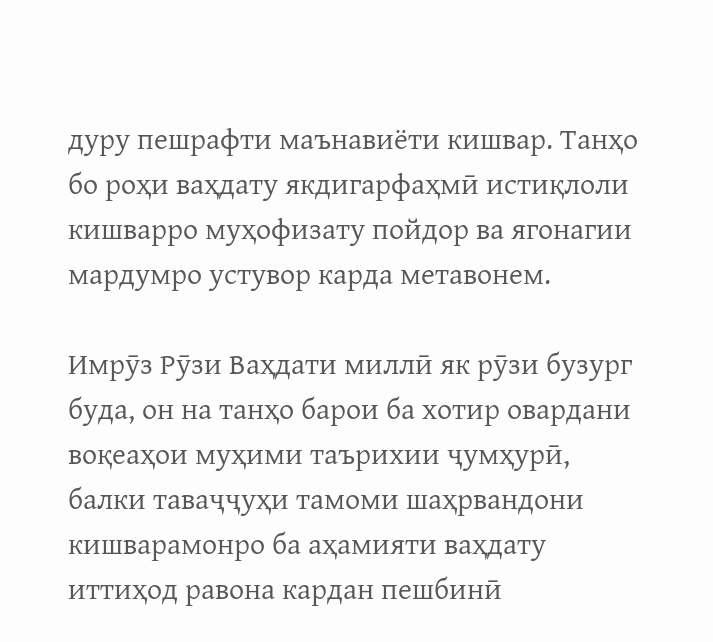дуру пешрафти маънавиёти кишвар. Танҳо бо роҳи ваҳдату якдигарфаҳмӣ истиқлоли кишварро муҳофизату пойдор ва ягонагии мардумро устувор карда метавонем.

Имрӯз Рӯзи Ваҳдати миллӣ як рӯзи бузург буда, он на танҳо барои ба хотир овардани воқеаҳои муҳими таърихии ҷумҳурӣ, балки таваҷҷуҳи тамоми шаҳрвандони кишварамонро ба аҳамияти ваҳдату иттиҳод равона кардан пешбинӣ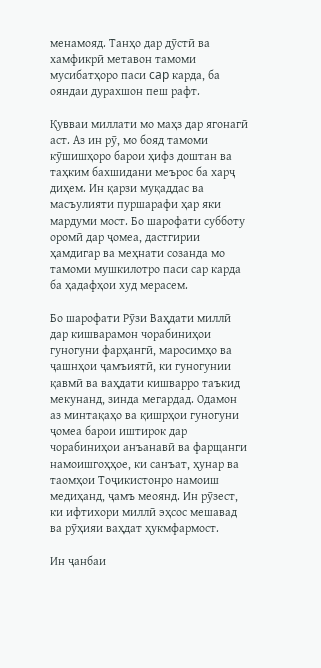менамояд. Танҳо дар дӯстӣ ва хамфикрӣ метавон тамоми мусибатҳоро паси cap карда, ба ояндаи дурахшон пеш рафт.

Қувваи миллати мо маҳз дар ягонагӣ аст. Аз ин рӯ, мо бояд тамоми кӯшишҳоро барои ҳифз доштан ва таҳким бахшидани меърос ба харҷ диҳем. Ин қарзи муқаддас ва масъулияти пуршарафи ҳар яки мардуми мост. Бо шарофати субботу оромӣ дар ҷомеа, дастгирии ҳамдигар ва меҳнати созанда мо тамоми мушкилотро паси сар карда ба ҳадафҳои худ мерасем.

Бо шарофати Рӯзи Ваҳдати миллӣ дар кишварамон чорабиниҳои гуногуни фарҳангӣ, маросимҳо ва ҷашнҳои ҷамъиятӣ, ки гуногунии қавмӣ ва ваҳдати кишварро таъкид мекунанд, зинда мегардад. Одамон аз минтақаҳо ва қишрҳои гуногуни ҷомеа барои иштирок дар чорабиниҳои анъанавӣ ва фарщанги намоишгоҳҳое, ки санъат, ҳунар ва таомҳои Тоҷикистонро намоиш медиҳанд, ҷамъ меоянд. Ин рӯзест, ки ифтихори миллӣ эҳсос мешавад ва рӯҳияи ваҳдат ҳукмфармост.

Ин ҷанбаи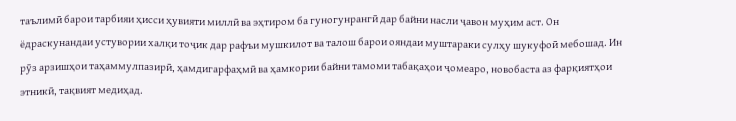таълимӣ барои тарбияи ҳисси ҳувияти миллӣ ва эҳтиром ба гуногунрангӣ дар байни насли ҷавон муҳим аст. Он ёдраскунандаи устувории халқи тоҷик дар рафъи мушкилот ва талош барои ояндаи муштараки сулҳу шукуфоӣ мебошад. Ин рӯз арзишҳои таҳаммулпазирӣ, ҳамдигарфаҳмӣ ва ҳамкории байни тамоми табақаҳои ҷомеаро, новобаста аз фарқиятҳои этникӣ, тақвият медиҳад.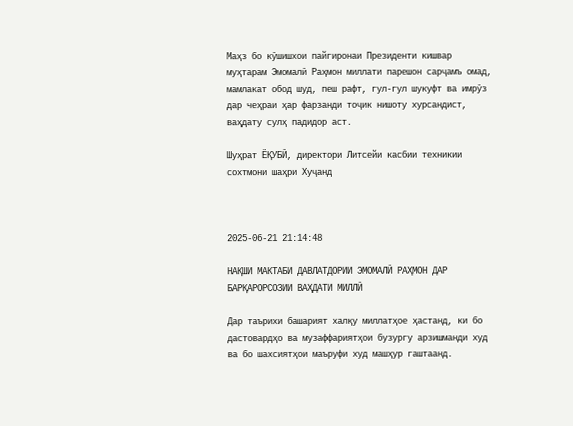Маҳз бо кӯшишхои пайгиронаи Президенти кишвар муҳтарам Эмомалӣ Раҳмон миллати парешон сарҷамъ омад, мамлакат обод шуд, пеш рафт, гул-гул шукуфт ва имрӯз дар чеҳраи ҳар фарзанди тоҷик нишоту хурсандист, ваҳдату сулҳ падидор аст.

Шуҳрат ЁҚУБӢ, директори Литсейи касбии техникии сохтмони шаҳри Хуҷанд



2025-06-21 21:14:48

НАҚШИ МАКТАБИ ДАВЛАТДОРИИ ЭМОМАЛӢ РАҲМОН ДАР БАРҚАРОРСОЗИИ ВАҲДАТИ МИЛЛӢ

Дар таърихи башарият халқу миллатҳое ҳастанд, ки бо дастовардҳо ва музаффариятҳои бузургу арзишманди худ ва бо шахсиятҳои маъруфи худ машҳур гаштаанд.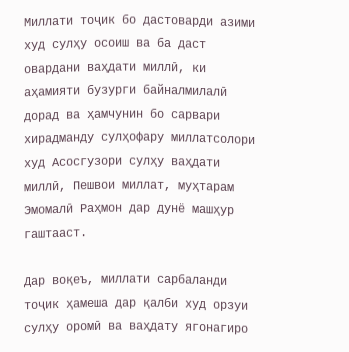Миллати тоҷик бо дастоварди азими худ сулҳу осоиш ва ба даст овардани ваҳдати миллӣ, ки аҳамияти бузурги байналмилалӣ дорад ва ҳамчунин бо сарвари хирадманду сулҳофару миллатсолори худ Асосгузори сулҳу ваҳдати миллӣ, Пешвои миллат, муҳтарам Эмомалӣ Раҳмон дар дунё машҳур гаштааст.

Дар воқеъ, миллати сарбаланди тоҷик ҳамеша дар қалби худ орзуи сулҳу оромӣ ва ваҳдату ягонагиро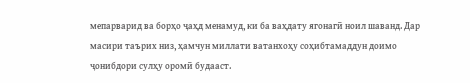мепарварид ва борҳо ҷаҳд менамуд, ки ба ваҳдату ягонагӣ ноил шаванд. Дар масири таърих низ, ҳамчун миллати ватанхоҳу соҳибтамаддун доимо ҷонибдори сулҳу оромӣ будааст.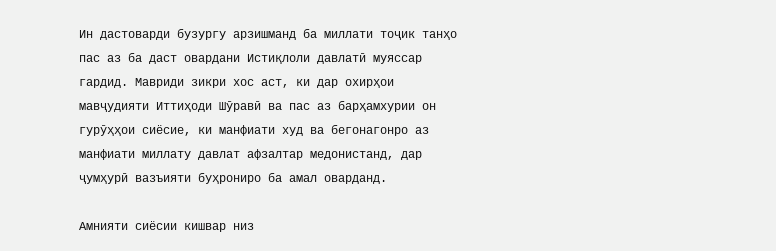Ин дастоварди бузургу арзишманд ба миллати тоҷик танҳо пас аз ба даст овардани Истиқлоли давлатӣ муяссар гардид. Мавриди зикри хос аст, ки дар охирҳои мавҷудияти Иттиҳоди Шӯравӣ ва пас аз барҳамхурии он гурӯҳҳои сиёсие, ки манфиати худ ва бегонагонро аз манфиати миллату давлат афзалтар медонистанд, дар ҷумҳурӣ вазъияти буҳрониро ба амал оварданд.

Амнияти сиёсии кишвар низ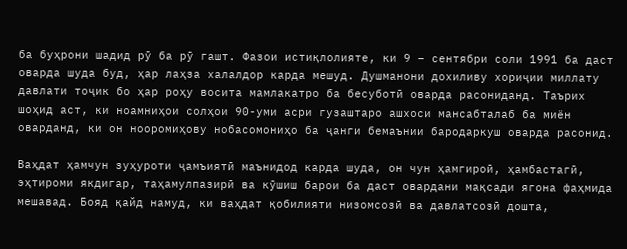ба буҳрони шадид рӯ ба рӯ гашт. Фазои истиқлолияте, ки 9 – сентябри соли 1991 ба даст оварда шуда буд, ҳар лаҳза халалдор карда мешуд. Душманони дохиливу хориҷии миллату давлати тоҷик бо ҳар роҳу восита мамлакатро ба бесуботӣ оварда расониданд. Таърих шоҳид аст, ки ноамниҳои солҳои 90-уми асри гузаштаро ашхоси мансабталаб ба миён оварданд, ки он нооромиҳову нобасомониҳо ба ҷанги бемаънии бародаркуш оварда расонид.

Ваҳдат ҳамчун зуҳуроти ҷамъиятӣ маънидод карда шуда, он чун ҳамгироӣ, ҳамбастагӣ, эҳтироми якдигар, таҳамулпазирӣ ва кӯшиш барои ба даст овардани мақсади ягона фаҳмида мешавад. Бояд қайд намуд, ки ваҳдат қобилияти низомсозӣ ва давлатсозӣ дошта,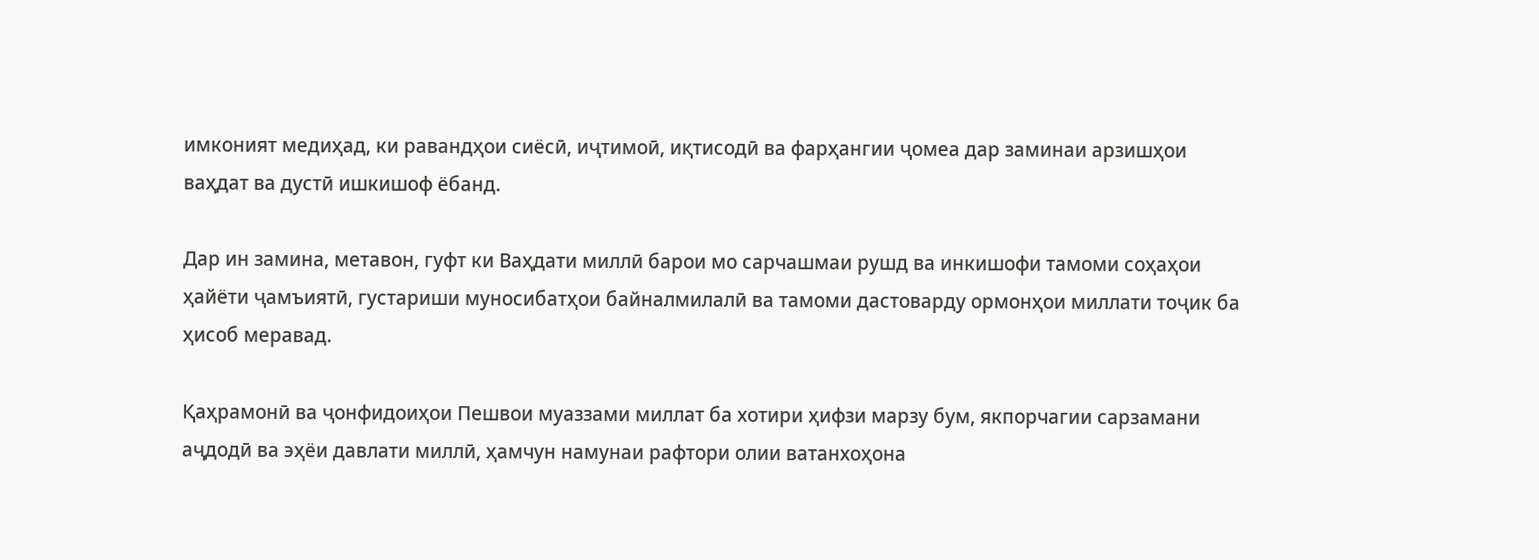имконият медиҳад, ки равандҳои сиёсӣ, иҷтимоӣ, иқтисодӣ ва фарҳангии ҷомеа дар заминаи арзишҳои ваҳдат ва дустӣ ишкишоф ёбанд.

Дар ин замина, метавон, гуфт ки Ваҳдати миллӣ барои мо сарчашмаи рушд ва инкишофи тамоми соҳаҳои ҳайёти ҷамъиятӣ, густариши муносибатҳои байналмилалӣ ва тамоми дастоварду ормонҳои миллати тоҷик ба ҳисоб меравад.

Қаҳрамонӣ ва ҷонфидоиҳои Пешвои муаззами миллат ба хотири ҳифзи марзу бум, якпорчагии сарзамани аҷдодӣ ва эҳёи давлати миллӣ, ҳамчун намунаи рафтори олии ватанхоҳона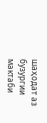шаҳодат аз бузургии мактаби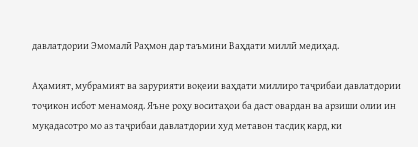давлатдории Эмомалӣ Раҳмон дар таъмини Ваҳдати миллӣ медиҳад.

Аҳамият, мубрамият ва зарурияти воқеии ваҳдати миллиро таҷрибаи давлатдории тоҷикон исбот менамояд. Яъне роҳу воситаҳои ба даст овардан ва арзиши олии ин муқадасотро мо аз таҷрибаи давлатдории худ метавон тасдиқ кард, ки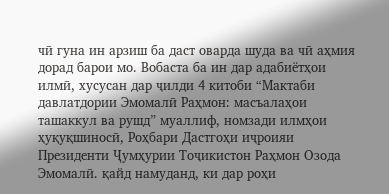чӣ гуна ин арзиш ба даст оварда шуда ва чӣ аҳмия дорад барои мо. Вобаста ба ин дар адабиётҳои илмӣ, хусусан дар ҷилди 4 китоби “Мактаби давлатдории Эмомалӣ Раҳмон: масъалаҳои ташаккул ва рушд” муаллиф, номзади илмҳои ҳуқуқшиносӣ, Роҳбари Дастгоҳи иҷроияи Президенти Ҷумҳурии Тоҷикистон Раҳмон Озода Эмомалӣ. қайд намуданд, ки дар роҳи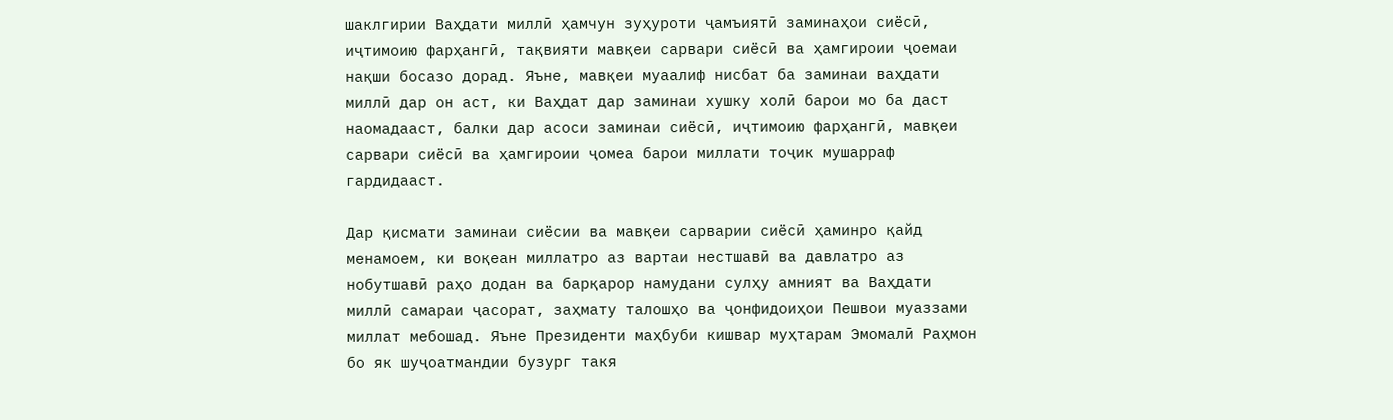шаклгирии Ваҳдати миллӣ ҳамчун зуҳуроти ҷамъиятӣ заминаҳои сиёсӣ, иҷтимоию фарҳангӣ, тақвияти мавқеи сарвари сиёсӣ ва ҳамгироии ҷоемаи нақши босазо дорад. Яъне, мавқеи муаалиф нисбат ба заминаи ваҳдати миллӣ дар он аст, ки Ваҳдат дар заминаи хушку холӣ барои мо ба даст наомадааст, балки дар асоси заминаи сиёсӣ, иҷтимоию фарҳангӣ, мавқеи сарвари сиёсӣ ва ҳамгироии ҷомеа барои миллати тоҷик мушарраф гардидааст.

Дар қисмати заминаи сиёсии ва мавқеи сарварии сиёсӣ ҳаминро қайд менамоем, ки воқеан миллатро аз вартаи нестшавӣ ва давлатро аз нобутшавӣ раҳо додан ва барқарор намудани сулҳу амният ва Ваҳдати миллӣ самараи ҷасорат, заҳмату талошҳо ва ҷонфидоиҳои Пешвои муаззами миллат мебошад. Яъне Президенти маҳбуби кишвар муҳтарам Эмомалӣ Раҳмон бо як шуҷоатмандии бузург такя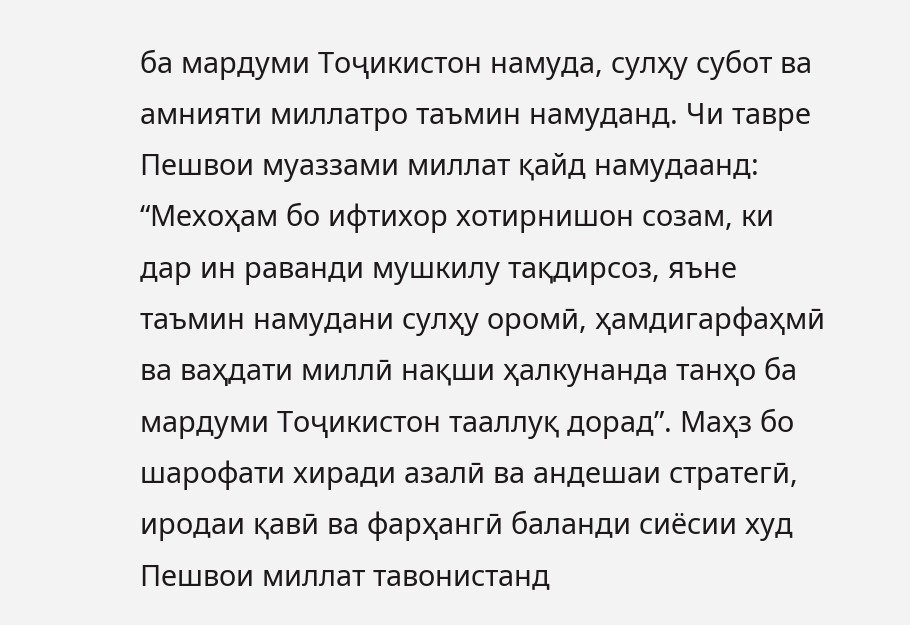ба мардуми Тоҷикистон намуда, сулҳу субот ва амнияти миллатро таъмин намуданд. Чи тавре Пешвои муаззами миллат қайд намудаанд: “Мехоҳам бо ифтихор хотирнишон созам, ки дар ин раванди мушкилу тақдирсоз, яъне таъмин намудани сулҳу оромӣ, ҳамдигарфаҳмӣ ва ваҳдати миллӣ нақши ҳалкунанда танҳо ба мардуми Тоҷикистон тааллуқ дорад”. Маҳз бо шарофати хиради азалӣ ва андешаи стратегӣ, иродаи қавӣ ва фарҳангӣ баланди сиёсии худ Пешвои миллат тавонистанд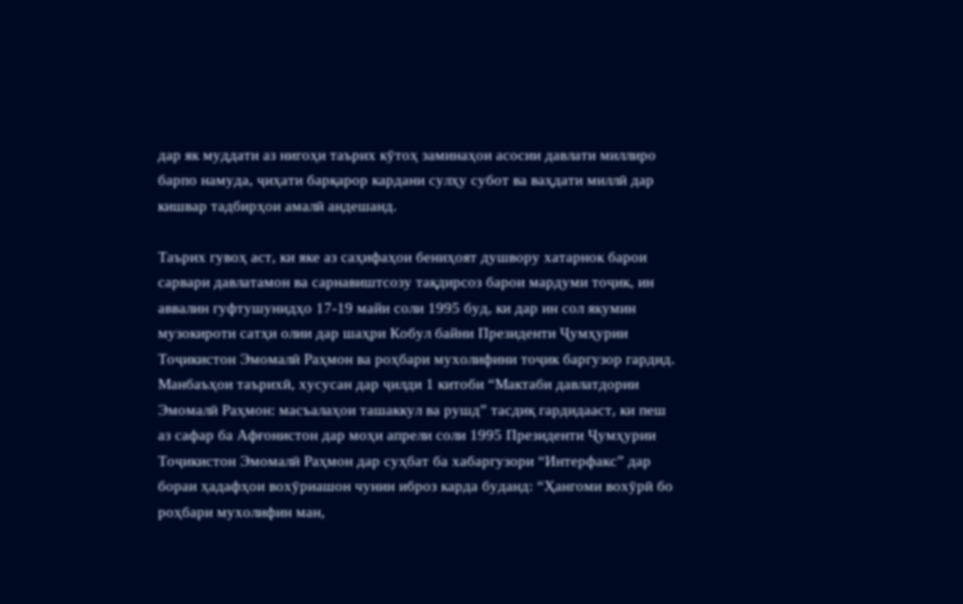дар як муддати аз нигоҳи таърих кӯтоҳ заминаҳои асосии давлати миллиро барпо намуда, ҷиҳати барқарор кардани сулҳу субот ва ваҳдати миллӣ дар кишвар тадбирҳои амалӣ андешанд.

Таърих гувоҳ аст, ки яке аз саҳифаҳои бениҳоят душвору хатарнок барои сарвари давлатамон ва сарнавиштсозу тақдирсоз барои мардуми тоҷик, ин аввалин гуфтушунидҳо 17-19 майи соли 1995 буд, ки дар ин сол якумин музокироти сатҳи олии дар шаҳри Кобул байни Президенти Ҷумҳурии Тоҷикистон Эмомалӣ Раҳмон ва роҳбари мухолифини тоҷик баргузор гардид. Манбаъҳои таърихӣ, хусусан дар ҷилди 1 китоби “Мактаби давлатдории Эмомалӣ Раҳмон: масъалаҳои ташаккул ва рушд” тасдиқ гардидааст, ки пеш аз сафар ба Афғонистон дар моҳи апрели соли 1995 Президенти Ҷумҳурии Тоҷикистон Эмомалӣ Раҳмон дар суҳбат ба хабаргузори “Интерфакс” дар бораи ҳадафҳои вохӯриашон чунин иброз карда буданд: “Ҳангоми вохӯрӣ бо роҳбари мухолифин ман,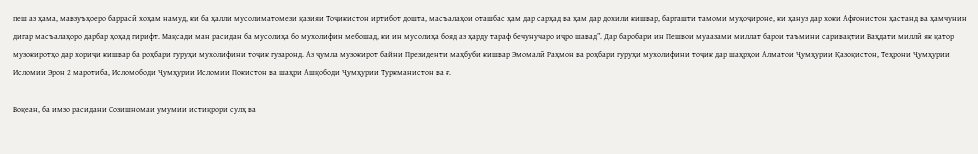пеш аз ҳама, мавзуъҳоеро баррасӣ хоҳам намуд, ки ба ҳалли мусолиматомези қазияи Тоҷикистон иртибот дошта, масъалаҳои оташбас ҳам дар сарҳад ва ҳам дар дохили кишвар, баргашти тамоми муҳоҷироне, ки ҳануз дар хоки Афғонистон ҳастанд ва ҳамчунин дигар масъалаҳоро дарбар ҳоҳад гирифт. Мақсади ман расидан ба мусолиҳа бо мухолифин мебошад, ки ин мусолиҳа бояд аз ҳарду тараф бечунучаро иҷро шавад”. Дар баробари ин Пешвои муаазами миллат барои таъмини саривақтии Ваҳдати миллӣ як қатор музокиротҳо дар хориҷи кишвар ба роҳбари гуруҳи мухолифини тоҷик гузаронд. Аз ҷумла музокирот байни Президенти маҳбуби кишвар Эмомалӣ Раҳмон ва роҳбари гуруҳи мухолифини тоҷик дар шаҳрҳои Алматои Ҷумҳурии Қазоқистон, Теҳрони Ҷумҳурии Исломии Эрон 2 маротиба, Исломободи Ҷумҳурии Исломии Покистон ва шаҳри Ашқободи Ҷумҳурии Туркманистон ва ғ.

Воқеан, ба имзо расидани Созишномаи умумии истиқрори сулҳ ва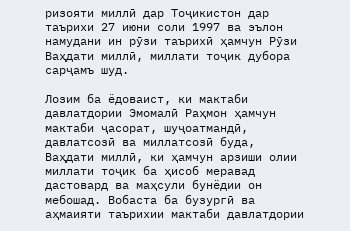ризояти миллӣ дар Тоҷикистон дар таърихи 27 июни соли 1997 ва эълон намудани ин рӯзи таърихӣ ҳамчун Рӯзи Ваҳдати миллӣ, миллати тоҷик дубора сарҷамъ шуд.

Лозим ба ёдоваист, ки мактаби давлатдории Эмомалӣ Раҳмон ҳамчун мактаби ҷасорат, шуҷоатмандӣ, давлатсозӣ ва миллатсозӣ буда, Ваҳдати миллӣ, ки ҳамчун арзиши олии миллати тоҷик ба ҳисоб меравад дастовард ва маҳсули бунёдии он мебошад. Вобаста ба бузургӣ ва аҳмаияти таърихии мактаби давлатдории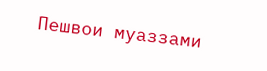Пешвои муаззами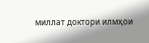миллат доктори илмҳои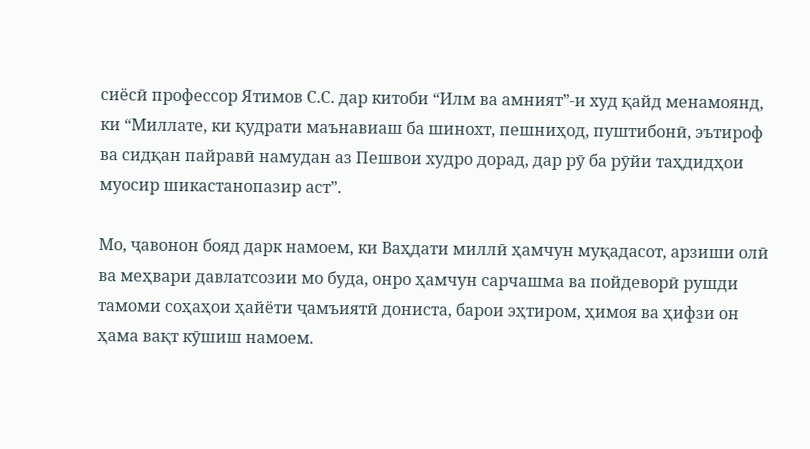сиёсӣ профессор Ятимов С.С. дар китоби “Илм ва амният”-и худ қайд менамоянд, ки “Миллате, ки қудрати маънавиаш ба шинохт, пешниҳод, пуштибонӣ, эътироф ва сидқан пайравӣ намудан аз Пешвои худро дорад, дар рӯ ба рӯйи таҳдидҳои муосир шикастанопазир аст”.

Мо, ҷавонон бояд дарк намоем, ки Ваҳдати миллӣ ҳамчун муқадасот, арзиши олӣ ва меҳвари давлатсозии мо буда, онро ҳамчун сарчашма ва пойдеворӣ рушди тамоми соҳаҳои ҳайёти ҷамъиятӣ дониста, барои эҳтиром, ҳимоя ва ҳифзи он ҳама вақт кӯшиш намоем.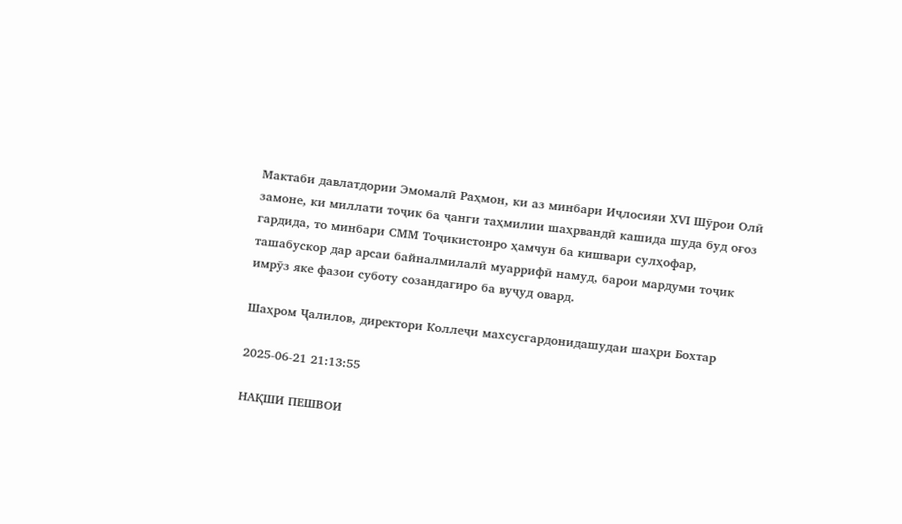Мактаби давлатдории Эмомалӣ Раҳмон, ки аз минбари Иҷлосияи ХVI Шӯрои Олӣ замоне, ки миллати тоҷик ба ҷанги таҳмилии шаҳрвандӣ кашида шуда буд оғоз гардида, то минбари СММ Тоҷикистонро ҳамчун ба кишвари сулҳофар, ташабускор дар арсаи байналмилалӣ муаррифӣ намуд, барои мардуми тоҷик имрӯз яке фазои суботу созандагиро ба вуҷуд овард.

Шаҳром Ҷалилов, директори Коллеҷи махсусгардонидашудаи шаҳри Бохтар

2025-06-21 21:13:55

НАҚШИ ПЕШВОИ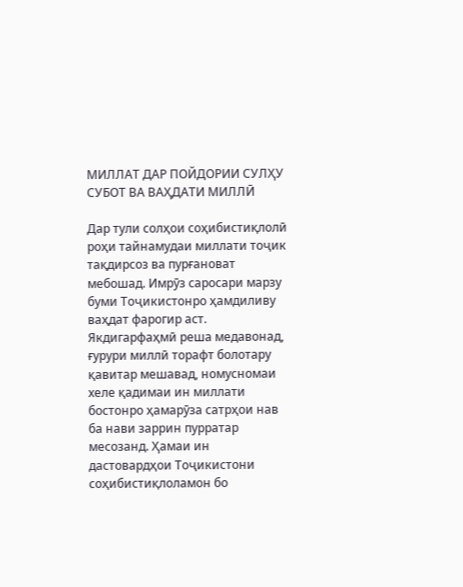МИЛЛАТ ДАР ПОЙДОРИИ СУЛҲУ СУБОТ ВА ВАҲДАТИ МИЛЛӢ

Дар тули солҳои соҳибистиқлолӣ роҳи тайнамудаи миллати тоҷик тақдирсоз ва пурғановат мебошад. Имрӯз саросари марзу буми Тоҷикистонро ҳамдиливу ваҳдат фарогир аст. Якдигарфаҳмӣ реша медавонад, ғурури миллӣ торафт болотару қавитар мешавад, номусномаи хеле қадимаи ин миллати бостонро ҳамарӯза сатрҳои нав ба нави заррин пурратар месозанд. Ҳамаи ин дастовардҳои Тоҷикистони соҳибистиқлоламон бо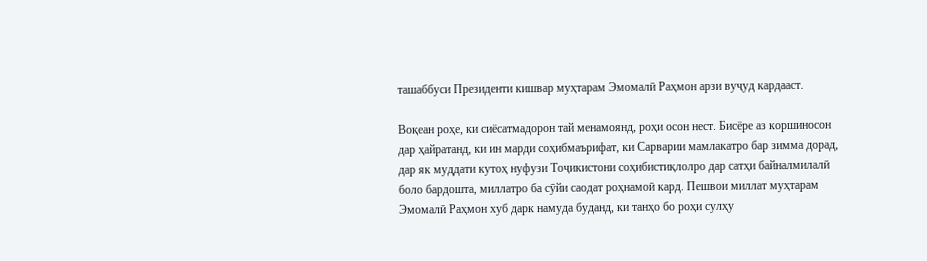ташаббуси Президенти кишвар муҳтарам Эмомалӣ Раҳмон арзи вуҷуд кардааст.

Воқеан роҳе, ки сиёсатмадорон тай менамоянд, роҳи осон нест. Бисёре аз коршиносон дар ҳайратанд, ки ин марди соҳибмаърифат, ки Сарварии мамлакатро бар зимма дорад, дар як муддати кутоҳ нуфузи Тоҷикистони соҳибистиқлолро дар сатҳи байналмилалӣ боло бардошта, миллатро ба сӯйи саодат роҳнамоӣ кард. Пешвои миллат муҳтарам Эмомалӣ Раҳмон хуб дарк намуда буданд, ки танҳо бо роҳи сулҳу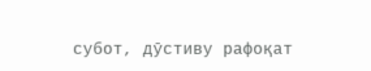субот, дӯстиву рафоқат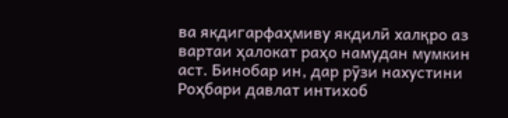ва якдигарфаҳмиву якдилӣ халқро аз вартаи ҳалокат раҳо намудан мумкин аст. Бинобар ин, дар рӯзи нахустини Роҳбари давлат интихоб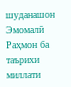шуданашон Эмомалӣ Раҳмон ба таърихи миллати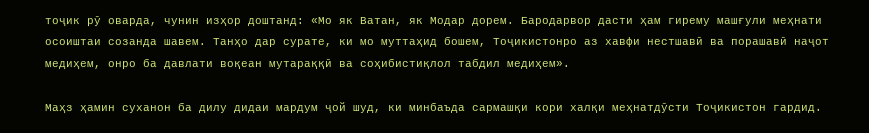тоҷик рӯ оварда, чунин изҳор доштанд: «Мо як Ватан, як Модар дорем. Бародарвор дасти ҳам гирему машғули меҳнати осоиштаи созанда шавем. Танҳо дар сурате, ки мо муттаҳид бошем, Тоҷикистонро аз хавфи нестшавӣ ва порашавӣ наҷот медиҳем, онро ба давлати воқеан мутараққӣ ва соҳибистиқлол табдил медиҳем».

Маҳз ҳамин суханон ба дилу дидаи мардум ҷой шуд, ки минбаъда сармашқи кори халқи меҳнатдӯсти Тоҷикистон гардид.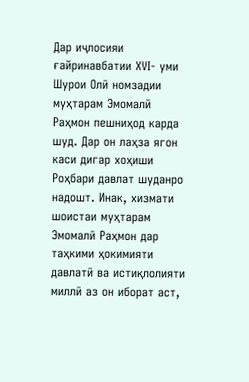Дар иҷлосияи ғайринавбатии ХVI- уми Шурои Олӣ номзадии муҳтарам Эмомалӣ Раҳмон пешниҳод карда шуд. Дар он лаҳза ягон каси дигар хоҳиши Роҳбари давлат шуданро надошт. Инак, хизмати шоистаи муҳтарам Эмомалӣ Раҳмон дар таҳкими ҳокимияти давлатӣ ва истиқлолияти миллӣ аз он иборат аст,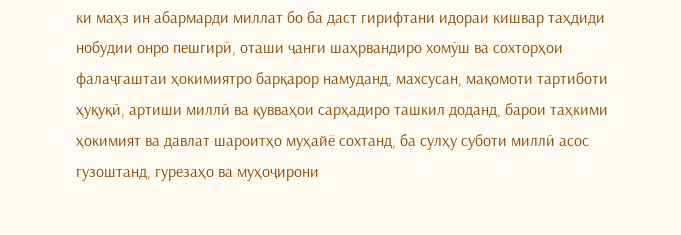ки маҳз ин абармарди миллат бо ба даст гирифтани идораи кишвар таҳдиди нобудии онро пешгирӣ, оташи ҷанги шаҳрвандиро хомӯш ва сохторҳои фалаҷгаштаи ҳокимиятро барқарор намуданд, махсусан, мақомоти тартиботи ҳуқуқӣ, артиши миллӣ ва қувваҳои сарҳадиро ташкил доданд, барои таҳкими ҳокимият ва давлат шароитҳо муҳайё сохтанд, ба сулҳу суботи миллӣ асос гузоштанд, гурезаҳо ва муҳоҷирони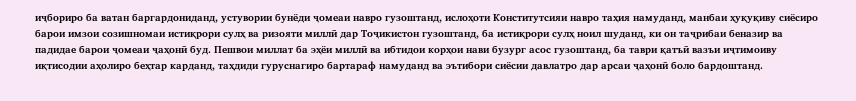иҷбориро ба ватан баргардониданд, устувории бунёди ҷомеаи навро гузоштанд, ислоҳоти Конститутсияи навро таҳия намуданд, манбаи ҳуқуқиву сиёсиро барои имзои созишномаи истиқрори сулҳ ва ризояти миллӣ дар Тоҷикистон гузоштанд, ба истиқрори сулҳ ноил шуданд, ки он таҷрибаи беназир ва падидае барои ҷомеаи ҷаҳонӣ буд. Пешвои миллат ба эҳёи миллӣ ва ибтидои корҳои нави бузург асос гузоштанд, ба таври қатъӣ вазъи иҷтимоиву иқтисодии аҳолиро беҳтар карданд, таҳдиди гуруснагиро бартараф намуданд ва эътибори сиёсии давлатро дар арсаи ҷаҳонӣ боло бардоштанд.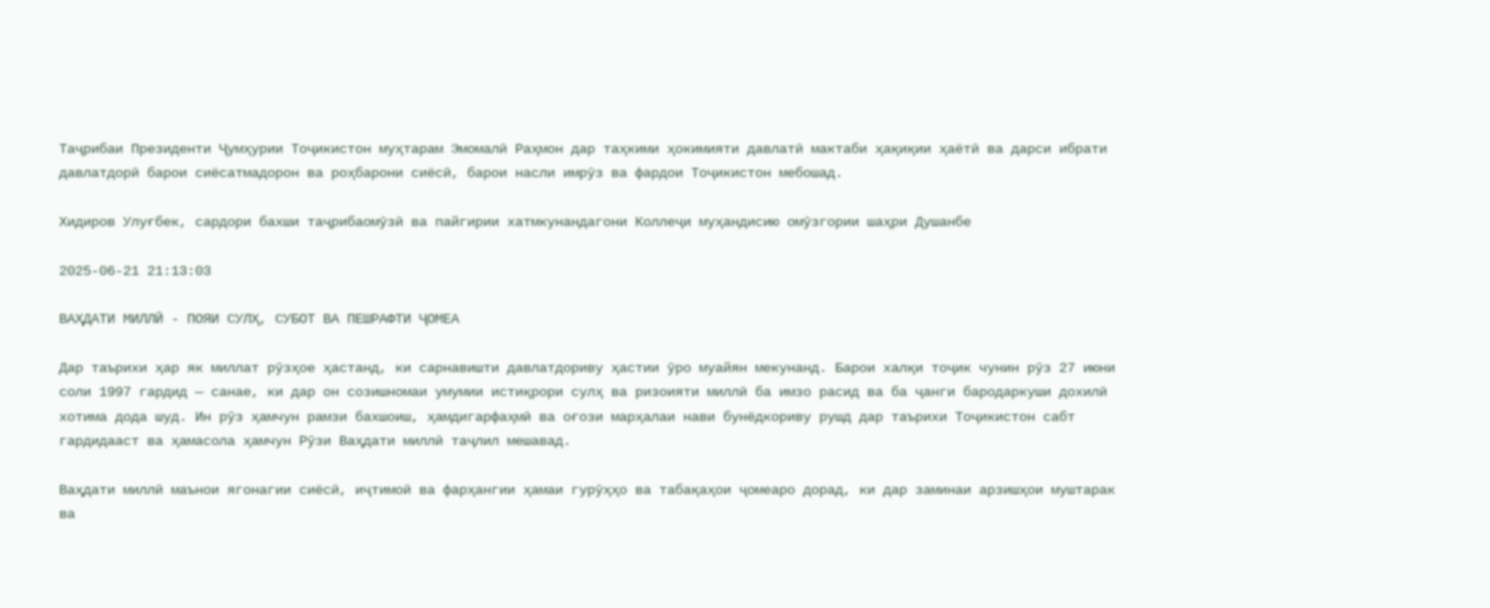Таҷрибаи Президенти Ҷумҳурии Тоҷикистон муҳтарам Эмомалӣ Раҳмон дар таҳкими ҳокимияти давлатӣ мактаби ҳақиқии ҳаётӣ ва дарси ибрати давлатдорӣ барои сиёсатмадорон ва роҳбарони сиёсӣ, барои насли имрӯз ва фардои Тоҷикистон мебошад.

Хидиров Улуғбек, сардори бахши таҷрибаомӯзӣ ва пайгирии хатмкунандагони Коллеҷи муҳандисию омӯзгории шаҳри Душанбе

2025-06-21 21:13:03

ВАҲДАТИ МИЛЛӢ - ПОЯИ СУЛҲ, СУБОТ ВА ПЕШРАФТИ ҶОМЕА

Дар таърихи ҳар як миллат рӯзҳое ҳастанд, ки сарнавишти давлатдориву ҳастии ӯро муайян мекунанд. Барои халқи тоҷик чунин рӯз 27 июни соли 1997 гардид — санае, ки дар он созишномаи умумии истиқрори сулҳ ва ризоияти миллӣ ба имзо расид ва ба ҷанги бародаркуши дохилӣ хотима дода шуд. Ин рӯз ҳамчун рамзи бахшоиш, ҳамдигарфаҳмӣ ва оғози марҳалаи нави бунёдкориву рушд дар таърихи Тоҷикистон сабт гардидааст ва ҳамасола ҳамчун Рӯзи Ваҳдати миллӣ таҷлил мешавад.

Ваҳдати миллӣ маънои ягонагии сиёсӣ, иҷтимоӣ ва фарҳангии ҳамаи гурӯҳҳо ва табақаҳои ҷомеаро дорад, ки дар заминаи арзишҳои муштарак ва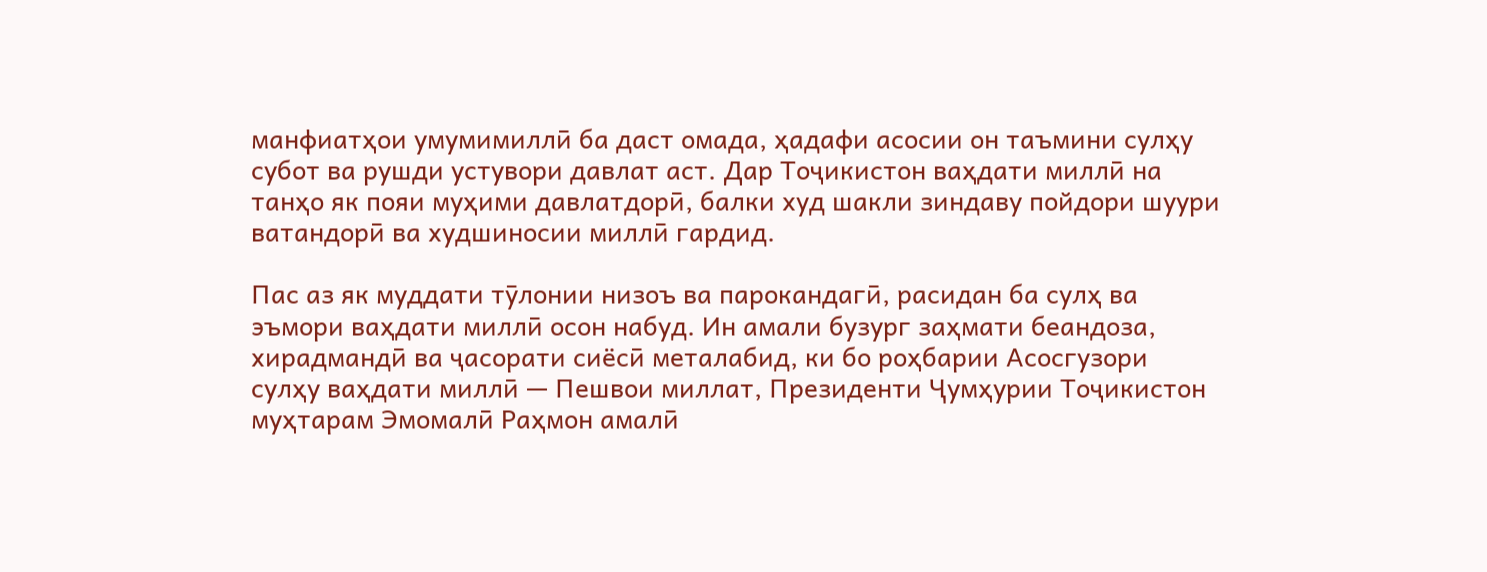манфиатҳои умумимиллӣ ба даст омада, ҳадафи асосии он таъмини сулҳу субот ва рушди устувори давлат аст. Дар Тоҷикистон ваҳдати миллӣ на танҳо як пояи муҳими давлатдорӣ, балки худ шакли зиндаву пойдори шуури ватандорӣ ва худшиносии миллӣ гардид.

Пас аз як муддати тӯлонии низоъ ва парокандагӣ, расидан ба сулҳ ва эъмори ваҳдати миллӣ осон набуд. Ин амали бузург заҳмати беандоза, хирадмандӣ ва ҷасорати сиёсӣ металабид, ки бо роҳбарии Асосгузори сулҳу ваҳдати миллӣ — Пешвои миллат, Президенти Ҷумҳурии Тоҷикистон муҳтарам Эмомалӣ Раҳмон амалӣ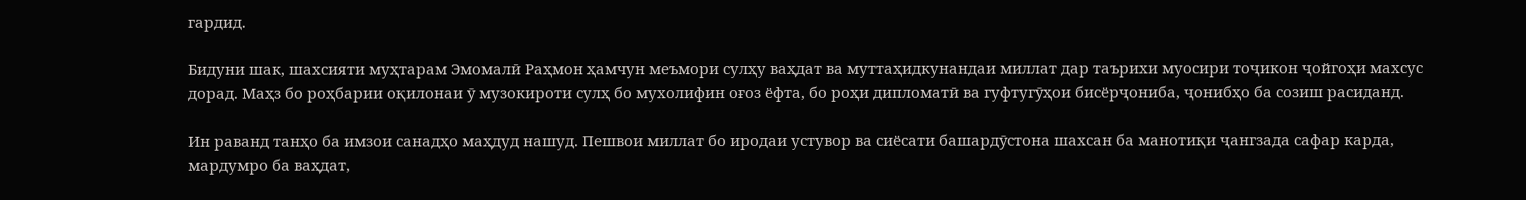гардид.

Бидуни шак, шахсияти муҳтарам Эмомалӣ Раҳмон ҳамчун меъмори сулҳу ваҳдат ва муттаҳидкунандаи миллат дар таърихи муосири тоҷикон ҷойгоҳи махсус дорад. Маҳз бо роҳбарии оқилонаи ӯ музокироти сулҳ бо мухолифин оғоз ёфта, бо роҳи дипломатӣ ва гуфтугӯҳои бисёрҷониба, ҷонибҳо ба созиш расиданд.

Ин раванд танҳо ба имзои санадҳо маҳдуд нашуд. Пешвои миллат бо иродаи устувор ва сиёсати башардӯстона шахсан ба манотиқи ҷангзада сафар карда, мардумро ба ваҳдат,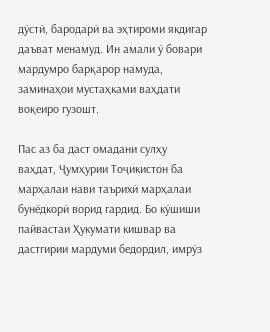дӯстӣ, бародарӣ ва эҳтироми якдигар даъват менамуд. Ин амали ӯ бовари мардумро барқарор намуда, заминаҳои мустаҳками ваҳдати воқеиро гузошт.

Пас аз ба даст омадани сулҳу ваҳдат, Ҷумҳурии Тоҷикистон ба марҳалаи нави таърихӣ марҳалаи бунёдкорӣ ворид гардид. Бо кӯшиши пайвастаи Ҳукумати кишвар ва дастгирии мардуми бедордил, имрӯз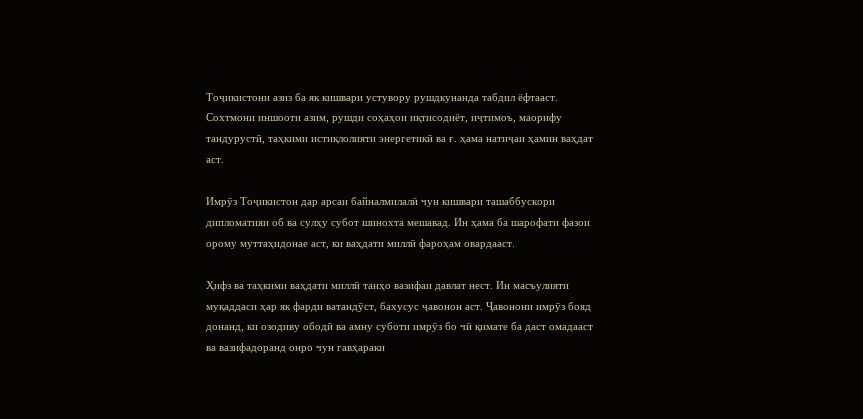Тоҷикистони азиз ба як кишвари устувору рушдкунанда табдил ёфтааст. Сохтмони иншооти азим, рушди соҳаҳои иқтисодиёт, иҷтимоъ, маорифу тандурустӣ, таҳкими истиқлолияти энергетикӣ ва ғ. ҳама натиҷаи ҳамин ваҳдат аст.

Имрӯз Тоҷикистон дар арсаи байналмилалӣ чун кишвари ташаббускори дипломатияи об ва сулҳу субот шинохта мешавад. Ин ҳама ба шарофати фазои орому муттаҳидонае аст, ки ваҳдати миллӣ фароҳам овардааст.

Ҳифз ва таҳкими ваҳдати миллӣ танҳо вазифаи давлат нест. Ин масъулияти муқаддаси ҳар як фарди ватандӯст, бахусус ҷавонон аст. Ҷавонони имрӯз бояд донанд, ки озодиву ободӣ ва амну суботи имрӯз бо чӣ қимате ба даст омадааст ва вазифадоранд онро чун гавҳараки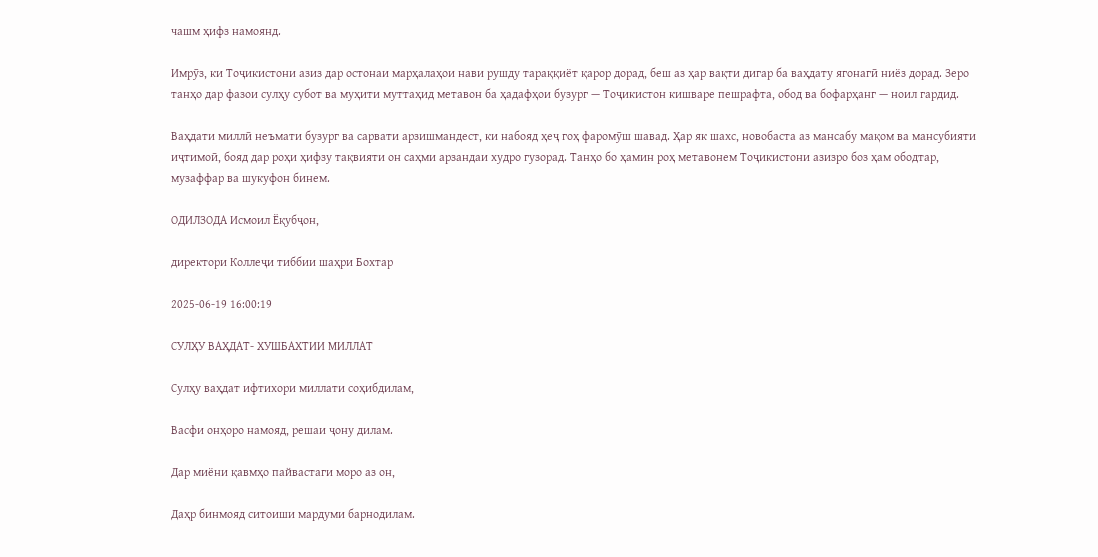чашм ҳифз намоянд.

Имрӯз, ки Тоҷикистони азиз дар остонаи марҳалаҳои нави рушду тараққиёт қарор дорад, беш аз ҳар вақти дигар ба ваҳдату ягонагӣ ниёз дорад. Зеро танҳо дар фазои сулҳу субот ва муҳити муттаҳид метавон ба ҳадафҳои бузург — Тоҷикистон кишваре пешрафта, обод ва бофарҳанг — ноил гардид.

Ваҳдати миллӣ неъмати бузург ва сарвати арзишмандест, ки набояд ҳеҷ гоҳ фаромӯш шавад. Ҳар як шахс, новобаста аз мансабу мақом ва мансубияти иҷтимоӣ, бояд дар роҳи ҳифзу тақвияти он саҳми арзандаи худро гузорад. Танҳо бо ҳамин роҳ метавонем Тоҷикистони азизро боз ҳам ободтар, музаффар ва шукуфон бинем.

ОДИЛЗОДА Исмоил Ёқубҷон,

директори Коллеҷи тиббии шаҳри Бохтар

2025-06-19 16:00:19

СУЛҲУ ВАҲДАТ- ХУШБАХТИИ МИЛЛАТ

Сулҳу ваҳдат ифтихори миллати соҳибдилам,

Васфи онҳоро намояд, решаи ҷону дилам.

Дар миёни қавмҳо пайвастаги моро аз он,

Даҳр бинмояд ситоиши мардуми барнодилам.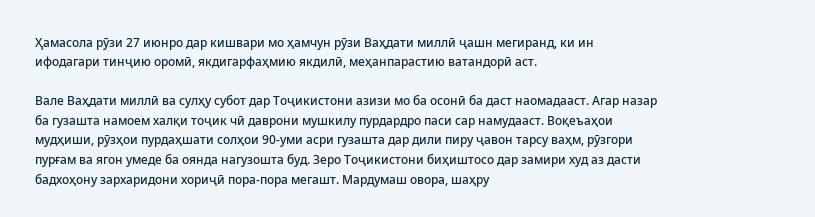Ҳамасола рӯзи 27 июнро дар кишвари мо ҳамчун рӯзи Ваҳдати миллӣ ҷашн мегиранд, ки ин ифодагари тинҷию оромӣ, якдигарфаҳмию якдилӣ, меҳанпарастию ватандорӣ аст.

Вале Ваҳдати миллӣ ва сулҳу субот дар Тоҷикистони азизи мо ба осонӣ ба даст наомадааст. Агар назар ба гузашта намоем халқи тоҷик чӣ даврони мушкилу пурдардро паси сар намудааст. Воқеъаҳои мудҳиши, рӯзҳои пурдаҳшати солҳои 90-уми асри гузашта дар дили пиру ҷавон тарсу ваҳм, рӯзгори пурғам ва ягон умеде ба оянда нагузошта буд. Зеро Тоҷикистони биҳиштосо дар замири худ аз дасти бадхоҳону зархаридони хориҷӣ пора-пора мегашт. Мардумаш овора, шаҳру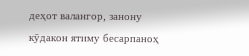деҳот валангор, занону кӯдакон ятиму бесарпаноҳ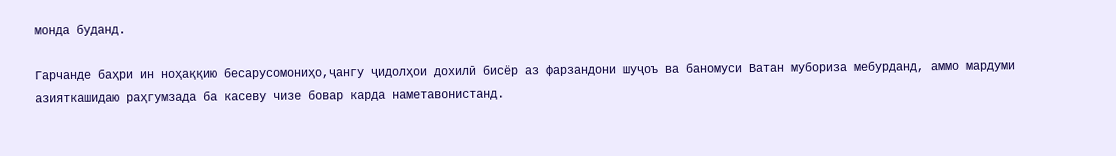монда буданд.

Гарчанде баҳри ин ноҳаққию бесарусомониҳо,ҷангу ҷидолҳои дохилӣ бисёр аз фарзандони шуҷоъ ва баномуси Ватан мубориза мебурданд, аммо мардуми азияткашидаю раҳгумзада ба касеву чизе бовар карда наметавонистанд.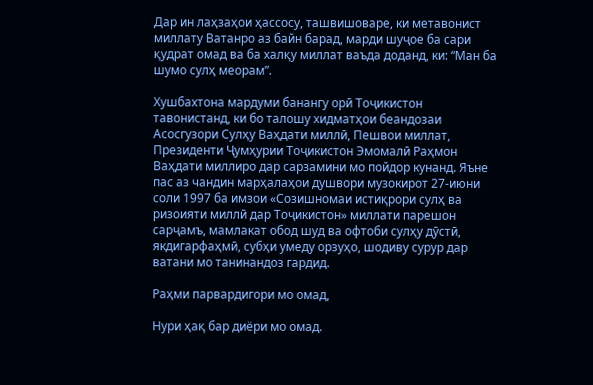Дар ин лаҳзаҳои ҳассосу, ташвишоваре, ки метавонист миллату Ватанро аз байн барад, марди шуҷое ба сари қудрат омад ва ба халқу миллат ваъда доданд, ки: “Ман ба шумо сулҳ меорам”.

Хушбахтона мардуми банангу орӣ Тоҷикистон тавонистанд, ки бо талошу хидматҳои беандозаи Асосгузори Сулҳу Ваҳдати миллӣ, Пешвои миллат, Президенти Ҷумҳурии Тоҷикистон Эмомалӣ Раҳмон Ваҳдати миллиро дар сарзамини мо пойдор кунанд. Яъне пас аз чандин марҳалаҳои душвори музокирот 27-июни соли 1997 ба имзои «Созишномаи истиқрори сулҳ ва ризоияти миллӣ дар Тоҷикистон» миллати парешон сарҷамъ, мамлакат обод шуд ва офтоби сулҳу дӯстӣ, якдигарфаҳмӣ, субҳи умеду орзуҳо, шодиву сурур дар ватани мо танинандоз гардид.

Раҳми парвардигори мо омад,

Нури ҳақ бар диёри мо омад.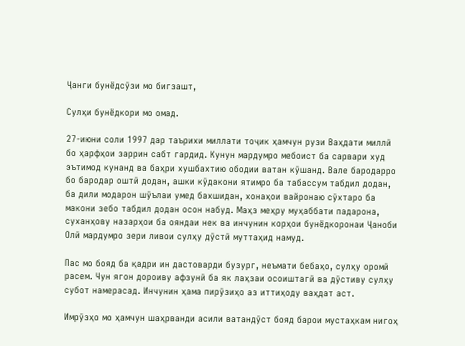Ҷанги бунёдсӯзи мо бигзашт,

Сулҳи бунёдкори мо омад.

27-июни соли 1997 дар таърихи миллати тоҷик ҳамчун рузи Ваҳдати миллӣ бо ҳарфҳои заррин сабт гардид. Кунун мардумро мебоист ба сарвари худ эътимод кунанд ва баҳри хушбахтию ободии ватан кӯшанд. Вале бародарро бо бародар оштӣ додан, ашки кӯдакони ятимро ба табассум табдил додан, ба дили модарон шӯълаи умед бахшидан, хонаҳои вайронаю сӯхтаро ба макони зебо табдил додан осон набуд. Маҳз меҳру муҳаббати падарона, суханҳову назарҳои ба ояндаи нек ва инчунин корҳои бунёдкоронаи Ҷаноби Олӣ мардумро зери ливои сулҳу дӯстӣ муттаҳид намуд.

Пас мо бояд ба қадри ин дастоварди бузург, неъмати бебаҳо, сулҳу оромӣ расем. Чун ягон дороиву афзунӣ ба як лаҳзаи осоиштагӣ ва дӯстиву сулҳу субот намерасад. Инчунин ҳама пирӯзиҳо аз иттиҳоду ваҳдат аст.

Имрӯзҳо мо ҳамчун шаҳрванди асили ватандӯст бояд барои мустаҳкам нигоҳ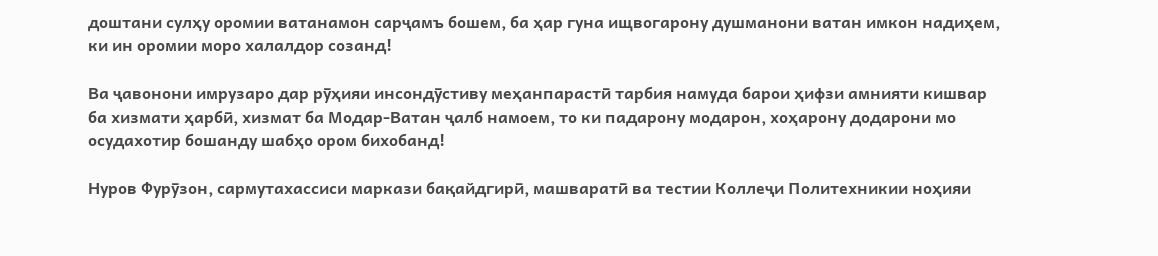доштани сулҳу оромии ватанамон сарҷамъ бошем, ба ҳар гуна ищвогарону душманони ватан имкон надиҳем, ки ин оромии моро халалдор созанд!

Ва ҷавонони имрузаро дар рӯҳияи инсондӯстиву меҳанпарастӣ тарбия намуда барои ҳифзи амнияти кишвар ба хизмати ҳарбӣ, хизмат ба Модар-Ватан ҷалб намоем, то ки падарону модарон, хоҳарону додарони мо осудахотир бошанду шабҳо ором бихобанд!

Нуров Фурӯзон, сармутахассиси маркази бақайдгирӣ, машваратӣ ва тестии Коллеҷи Политехникии ноҳияи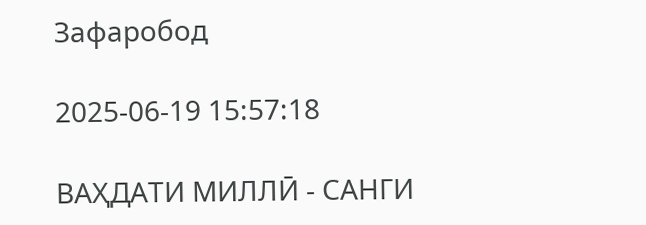Зафаробод

2025-06-19 15:57:18

ВАҲДАТИ МИЛЛӢ - САНГИ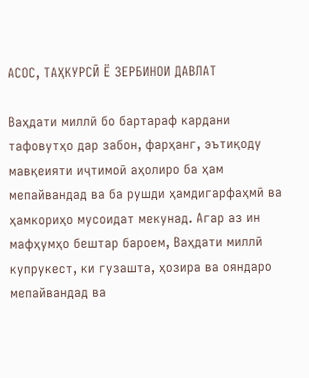АСОС, ТАҲКУРСӢ Ё ЗЕРБИНОИ ДАВЛАТ

Ваҳдати миллӣ бо бартараф кардани тафовутҳо дар забон, фарҳанг, эътиқоду мавқеияти иҷтимоӣ аҳолиро ба ҳам мепайвандад ва ба рушди ҳамдигарфаҳмӣ ва ҳамкориҳо мусоидат мекунад. Агар аз ин мафҳумҳо бештар бароем, Ваҳдати миллӣ купрукест, ки гузашта, ҳозира ва ояндаро мепайвандад ва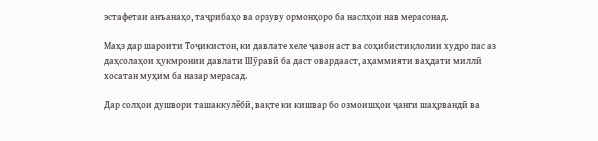эстафетаи анъанаҳо, таҷрибаҳо ва орзуву ормонҳоро ба наслҳои нав мерасонад.

Маҳз дар шароити Тоҷикистон, ки давлате хеле ҷавон аст ва соҳибистиқлолии худро пас аз даҳсолаҳои ҳукмронии давлати Шӯравӣ ба даст овардааст, аҳаммияти ваҳдати миллӣ хосатан муҳим ба назар мерасад.

Дар солҳои душвори ташаккулёбӣ, вақте ки кишвар бо озмоишҳои ҷанги шаҳрвандӣ ва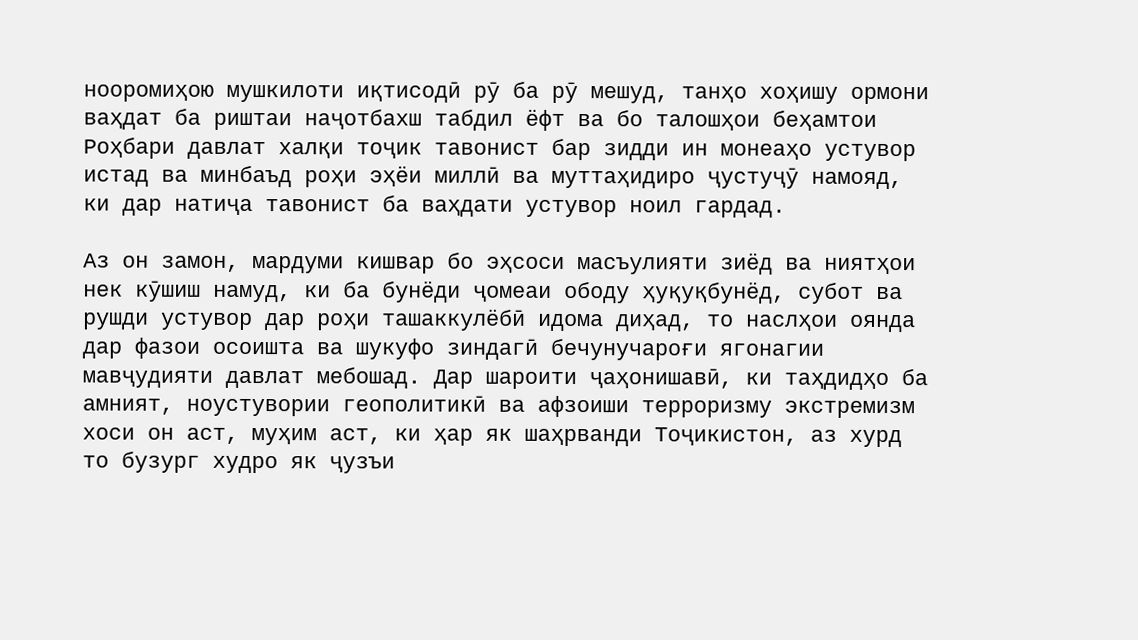нооромиҳою мушкилоти иқтисодӣ рӯ ба рӯ мешуд, танҳо хоҳишу ормони ваҳдат ба риштаи наҷотбахш табдил ёфт ва бо талошҳои беҳамтои Роҳбари давлат халқи тоҷик тавонист бар зидди ин монеаҳо устувор истад ва минбаъд роҳи эҳёи миллӣ ва муттаҳидиро ҷустуҷӯ намояд, ки дар натиҷа тавонист ба ваҳдати устувор ноил гардад.

Аз он замон, мардуми кишвар бо эҳсоси масъулияти зиёд ва ниятҳои нек кӯшиш намуд, ки ба бунёди ҷомеаи ободу ҳуқуқбунёд, субот ва рушди устувор дар роҳи ташаккулёбӣ идома диҳад, то наслҳои оянда дар фазои осоишта ва шукуфо зиндагӣ бечунучароғи ягонагии мавҷудияти давлат мебошад. Дар шароити ҷаҳонишавӣ, ки таҳдидҳо ба амният, ноустувории геополитикӣ ва афзоиши терроризму экстремизм хоси он аст, муҳим аст, ки ҳар як шаҳрванди Тоҷикистон, аз хурд то бузург худро як ҷузъи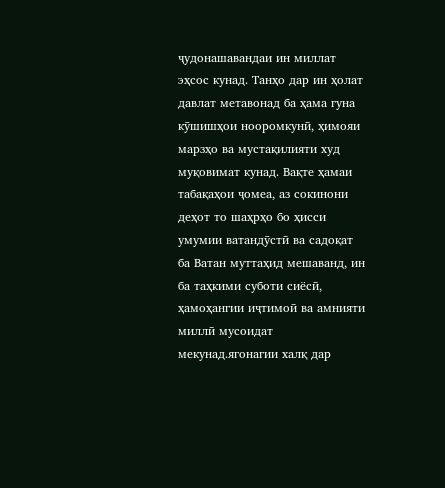ҷудонашавандаи ин миллат эҳсос кунад. Танҳо дар ин ҳолат давлат метавонад ба ҳама гуна кӯшишҳои нооромкунӣ, ҳимояи марзҳо ва мустақилияти худ муқовимат кунад. Вақте ҳамаи табақаҳои ҷомеа, аз сокинони деҳот то шаҳрҳо бо ҳисси умумии ватандӯстӣ ва садоқат ба Ватан муттаҳид мешаванд, ин ба таҳкими суботи сиёсӣ, ҳамоҳангии иҷтимоӣ ва амнияти миллӣ мусоидат мекунад.ягонагии халқ дар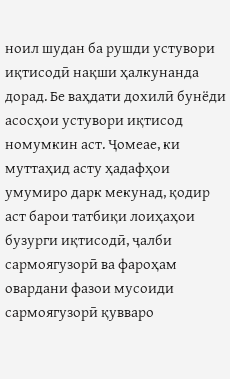ноил шудан ба рушди устувори иқтисодӣ нақши ҳалкунанда дорад. Бе ваҳдати дохилӣ бунёди асосҳои устувори иқтисод номумкин аст. Ҷомеае, ки муттаҳид асту ҳадафҳои умумиро дарк мекунад, қодир аст барои татбиқи лоиҳаҳои бузурги иқтисодӣ, ҷалби сармоягузорӣ ва фароҳам овардани фазои мусоиди сармоягузорӣ қувваро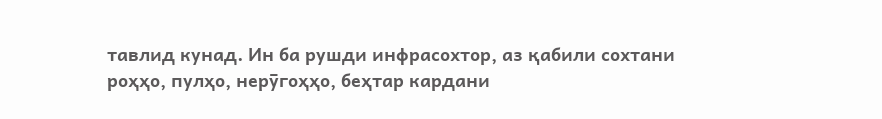тавлид кунад. Ин ба рушди инфрасохтор, аз қабили сохтани роҳҳо, пулҳо, нерӯгоҳҳо, беҳтар кардани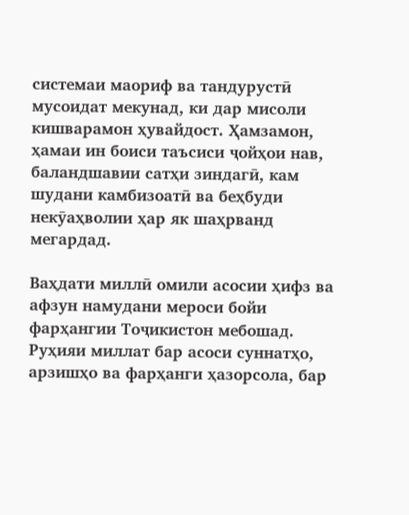системаи маориф ва тандурустӣ мусоидат мекунад, ки дар мисоли кишварамон ҳувайдост. Ҳамзамон, ҳамаи ин боиси таъсиси ҷойҳои нав, баландшавии сатҳи зиндагӣ, кам шудани камбизоатӣ ва беҳбуди некӯаҳволии ҳар як шаҳрванд мегардад.

Ваҳдати миллӣ омили асосии ҳифз ва афзун намудани мероси бойи фарҳангии Тоҷикистон мебошад. Руҳияи миллат бар асоси суннатҳо, арзишҳо ва фарҳанги ҳазорсола, бар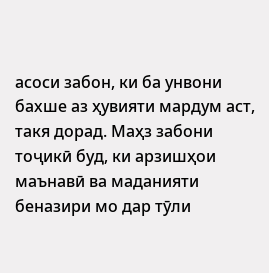асоси забон, ки ба унвони бахше аз ҳувияти мардум аст, такя дорад. Маҳз забони тоҷикӣ буд, ки арзишҳои маънавӣ ва маданияти беназири мо дар тӯли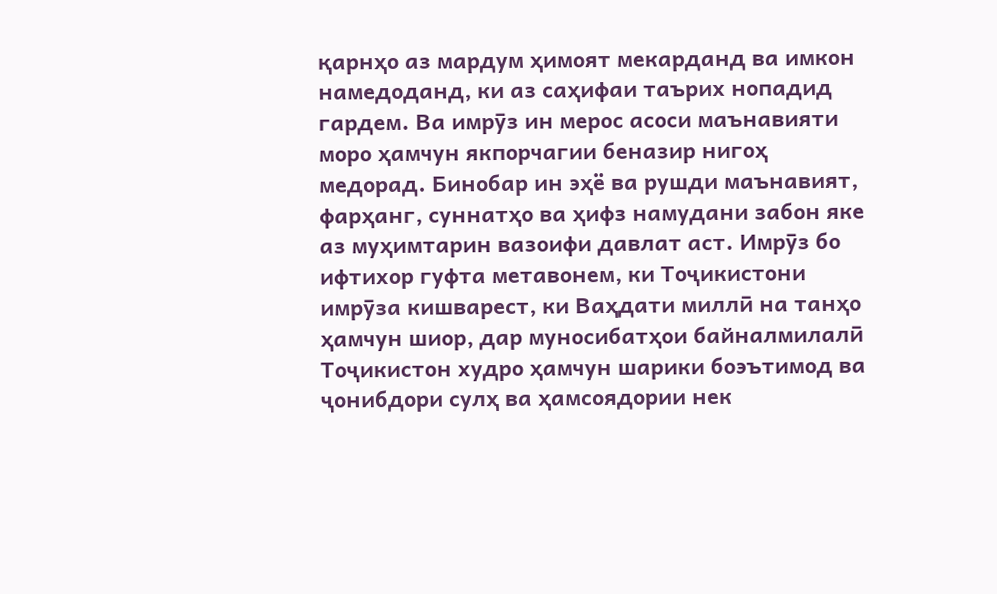қарнҳо аз мардум ҳимоят мекарданд ва имкон намедоданд, ки аз саҳифаи таърих нопадид гардем. Ва имрӯз ин мерос асоси маънавияти моро ҳамчун якпорчагии беназир нигоҳ медорад. Бинобар ин эҳё ва рушди маънавият, фарҳанг, суннатҳо ва ҳифз намудани забон яке аз муҳимтарин вазоифи давлат аст. Имрӯз бо ифтихор гуфта метавонем, ки Тоҷикистони имрӯза кишварест, ки Ваҳдати миллӣ на танҳо ҳамчун шиор, дар муносибатҳои байналмилалӣ Тоҷикистон худро ҳамчун шарики боэътимод ва ҷонибдори сулҳ ва ҳамсоядории нек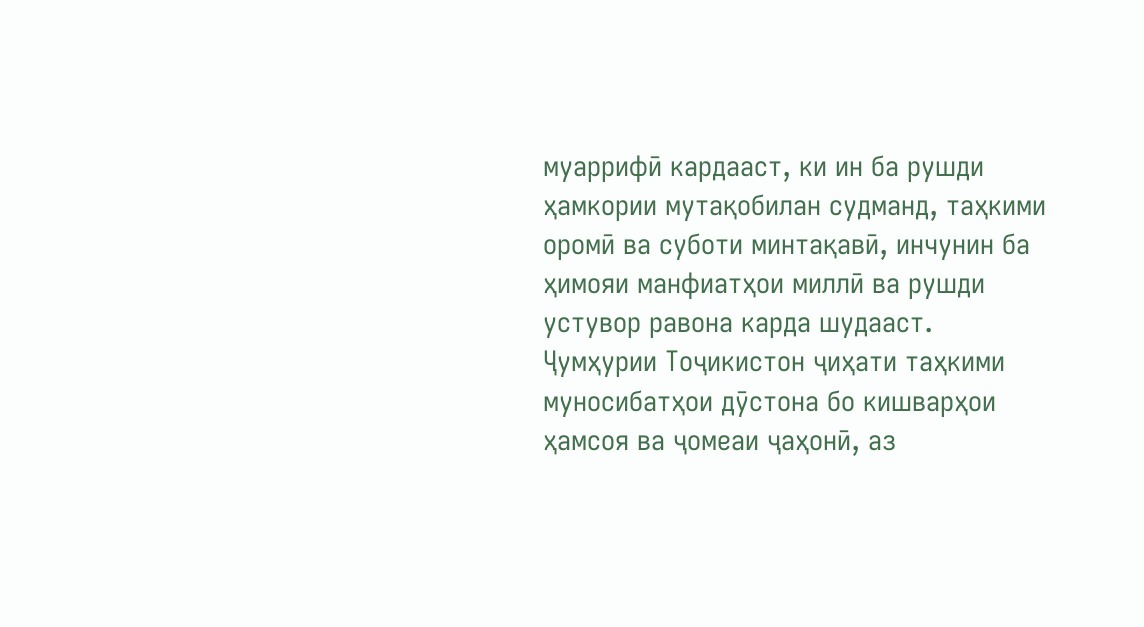муаррифӣ кардааст, ки ин ба рушди ҳамкории мутақобилан судманд, таҳкими оромӣ ва суботи минтақавӣ, инчунин ба ҳимояи манфиатҳои миллӣ ва рушди устувор равона карда шудааст. Ҷумҳурии Тоҷикистон ҷиҳати таҳкими муносибатҳои дӯстона бо кишварҳои ҳамсоя ва ҷомеаи ҷаҳонӣ, аз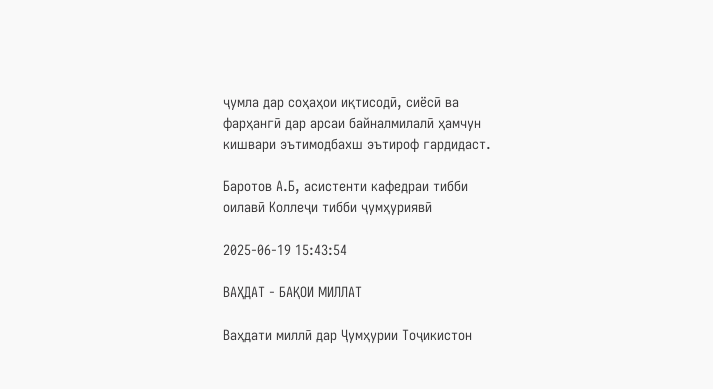ҷумла дар соҳаҳои иқтисодӣ, сиёсӣ ва фарҳангӣ дар арсаи байналмилалӣ ҳамчун кишвари эътимодбахш эътироф гардидаст.

Баротов А.Б, асистенти кафедраи тибби оилавӣ Коллеҷи тибби ҷумҳуриявӣ

2025-06-19 15:43:54

ВАҲДАТ - БАҚОИ МИЛЛАТ

Ваҳдати миллӣ дар Ҷумҳурии Тоҷикистон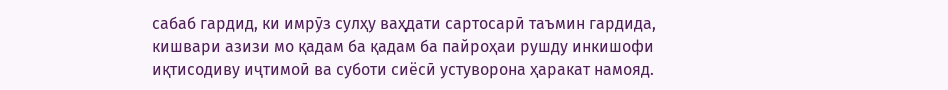сабаб гардид, ки имрӯз сулҳу ваҳдати сартосарӣ таъмин гардида, кишвари азизи мо қадам ба қадам ба пайроҳаи рушду инкишофи иқтисодиву иҷтимоӣ ва суботи сиёсӣ устуворона ҳаракат намояд.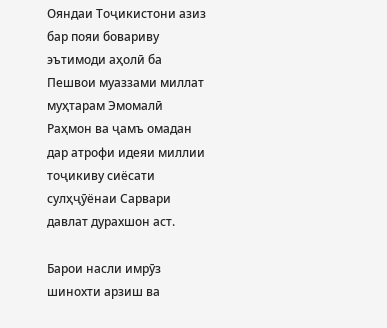Ояндаи Тоҷикистони азиз бар пояи бовариву эътимоди аҳолӣ ба Пешвои муаззами миллат муҳтарам Эмомалӣ Раҳмон ва ҷамъ омадан дар атрофи идеяи миллии тоҷикиву сиёсати сулҳҷӯёнаи Сарвари давлат дурахшон аст.

Барои насли имрӯз шинохти арзиш ва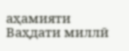аҳамияти Ваҳдати миллӣ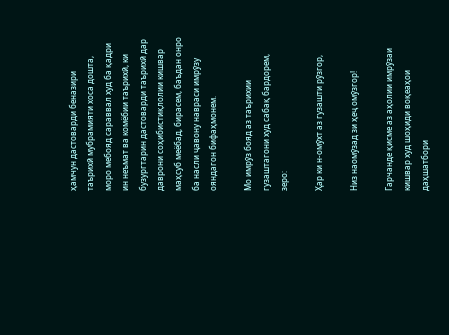ҳамчун дастоварди беназири таърихӣ мубрамияти хоса дошта, моро мебояд сараввал худ ба қадри ин неъмат ва комёбии таърихӣ, ки бузургтарин дастоварди таърихӣ дар даврони соҳибистиқлолии кишвар маҳсуб меёбад, бирасем, баъдан онро ба насли ҷавону навраси имрӯзу ояндагон бифаҳмонем.

Мо имрӯз бояд аз таърихии гузаштагони худ сабақ бардорем, зеро:

Ҳар ки н-омӯхт аз гузашти рӯзгор,

Низ наомӯзад зи ҳеҷ омӯзгор!

Гарчанде қисме аз аҳолии имрӯзаи кишвар худ шоҳиди воқеаҳои даҳшатбори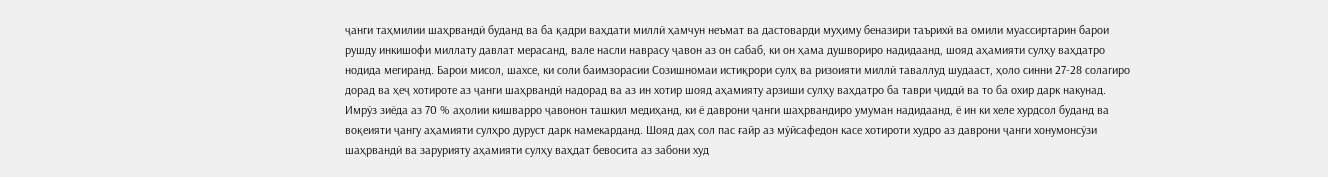ҷанги таҳмилии шаҳрвандӣ буданд ва ба қадри ваҳдати миллӣ ҳамчун неъмат ва дастоварди муҳиму беназири таърихӣ ва омили муассиртарин барои рушду инкишофи миллату давлат мерасанд, вале насли наврасу ҷавон аз он сабаб, ки он ҳама душвориро надидаанд, шояд аҳамияти сулҳу ваҳдатро нодида мегиранд. Барои мисол, шахсе, ки соли баимзорасии Созишномаи истиқрори сулҳ ва ризоияти миллӣ таваллуд шудааст, ҳоло синни 27-28 солагиро дорад ва ҳеҷ хотироте аз ҷанги шаҳрвандӣ надорад ва аз ин хотир шояд аҳамияту арзиши сулҳу ваҳдатро ба таври ҷиддӣ ва то ба охир дарк накунад. Имрӯз зиёда аз 70 % аҳолии кишварро ҷавонон ташкил медиҳанд, ки ё даврони ҷанги шаҳрвандиро умуман надидаанд, ё ин ки хеле хурдсол буданд ва воқеияти ҷангу аҳамияти сулҳро дуруст дарк намекарданд. Шояд даҳ сол пас ғайр аз мӯйсафедон касе хотироти худро аз даврони ҷанги хонумонсӯзи шаҳрвандӣ ва зарурияту аҳамияти сулҳу ваҳдат бевосита аз забони худ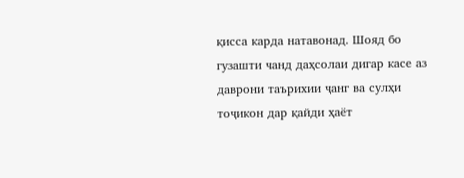қисса карда натавонад. Шояд бо гузашти чанд даҳсолаи дигар касе аз даврони таърихии ҷанг ва сулҳи тоҷикон дар қайди ҳаёт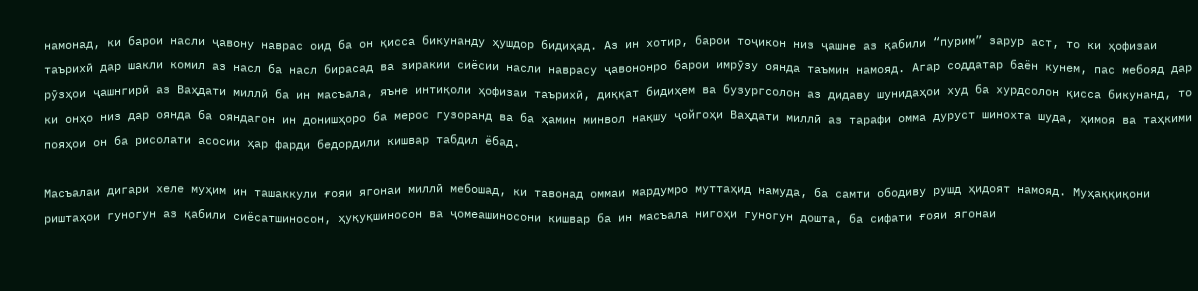намонад, ки барои насли ҷавону наврас оид ба он қисса бикунанду ҳушдор бидиҳад. Аз ин хотир, барои тоҷикон низ ҷашне аз қабили “пурим” зарур аст, то ки ҳофизаи таърихӣ дар шакли комил аз насл ба насл бирасад ва зиракии сиёсии насли наврасу ҷавононро барои имрӯзу оянда таъмин намояд. Агар соддатар баён кунем, пас мебояд дар рӯзҳои ҷашнгирӣ аз Ваҳдати миллӣ ба ин масъала, яъне интиқоли ҳофизаи таърихӣ, диққат бидиҳем ва бузургсолон аз дидаву шунидаҳои худ ба хурдсолон қисса бикунанд, то ки онҳо низ дар оянда ба ояндагон ин донишҳоро ба мерос гузоранд ва ба ҳамин минвол нақшу ҷойгоҳи Ваҳдати миллӣ аз тарафи омма дуруст шинохта шуда, ҳимоя ва таҳкими пояҳои он ба рисолати асосии ҳар фарди бедордили кишвар табдил ёбад.

Масъалаи дигари хеле муҳим ин ташаккули ғояи ягонаи миллӣ мебошад, ки тавонад оммаи мардумро муттаҳид намуда, ба самти ободиву рушд ҳидоят намояд. Муҳаққиқони риштаҳои гуногун аз қабили сиёсатшиносон, ҳуқуқшиносон ва ҷомеашиносони кишвар ба ин масъала нигоҳи гуногун дошта, ба сифати ғояи ягонаи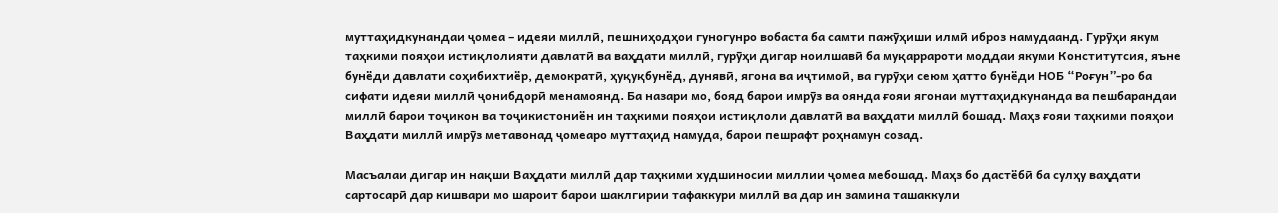муттаҳидкунандаи ҷомеа – идеяи миллӣ, пешниҳодҳои гуногунро вобаста ба самти пажӯҳиши илмӣ иброз намудаанд. Гурӯҳи якум таҳкими пояҳои истиқлолияти давлатӣ ва ваҳдати миллӣ, гурӯҳи дигар ноилшавӣ ба муқаррароти моддаи якуми Конститутсия, яъне бунёди давлати соҳибихтиёр, демократӣ, ҳуқуқбунёд, дунявӣ, ягона ва иҷтимоӣ, ва гурӯҳи сеюм ҳатто бунёди НОБ “Роғун”-ро ба сифати идеяи миллӣ ҷонибдорӣ менамоянд. Ба назари мо, бояд барои имрӯз ва оянда ғояи ягонаи муттаҳидкунанда ва пешбарандаи миллӣ барои тоҷикон ва тоҷикистониён ин таҳкими пояҳои истиқлоли давлатӣ ва ваҳдати миллӣ бошад. Маҳз ғояи таҳкими пояҳои Ваҳдати миллӣ имрӯз метавонад ҷомеаро муттаҳид намуда, барои пешрафт роҳнамун созад.

Масъалаи дигар ин нақши Ваҳдати миллӣ дар таҳкими худшиносии миллии ҷомеа мебошад. Маҳз бо дастёбӣ ба сулҳу ваҳдати сартосарӣ дар кишвари мо шароит барои шаклгирии тафаккури миллӣ ва дар ин замина ташаккули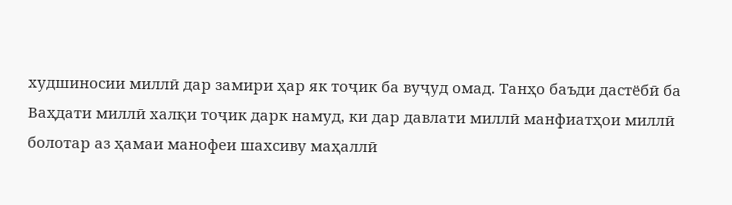худшиносии миллӣ дар замири ҳар як тоҷик ба вуҷуд омад. Танҳо баъди дастёбӣ ба Ваҳдати миллӣ халқи тоҷик дарк намуд, ки дар давлати миллӣ манфиатҳои миллӣ болотар аз ҳамаи манофеи шахсиву маҳаллӣ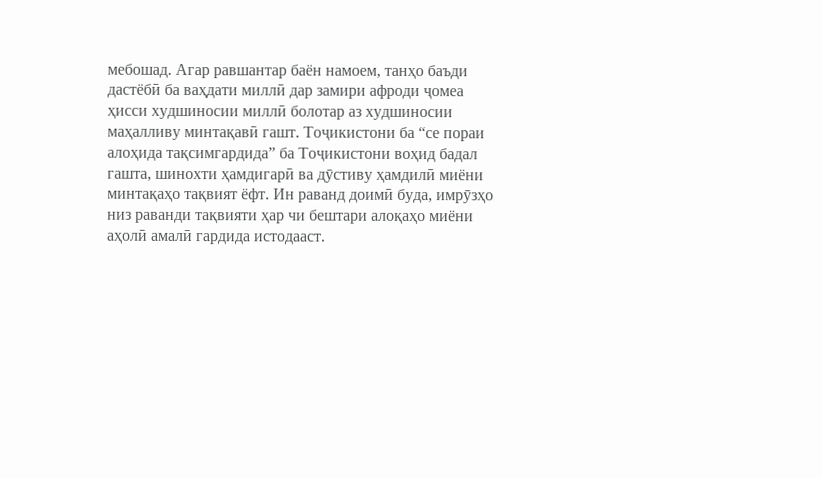мебошад. Агар равшантар баён намоем, танҳо баъди дастёбӣ ба ваҳдати миллӣ дар замири афроди ҷомеа ҳисси худшиносии миллӣ болотар аз худшиносии маҳалливу минтақавӣ гашт. Тоҷикистони ба “се пораи алоҳида тақсимгардида” ба Тоҷикистони воҳид бадал гашта, шинохти ҳамдигарӣ ва дӯстиву ҳамдилӣ миёни минтақаҳо тақвият ёфт. Ин раванд доимӣ буда, имрӯзҳо низ раванди тақвияти ҳар чи бештари алоқаҳо миёни аҳолӣ амалӣ гардида истодааст.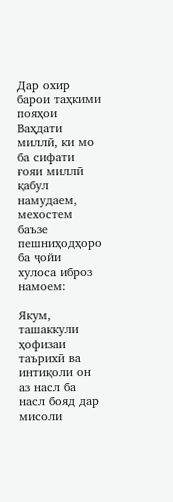Дар охир барои таҳкими пояҳои Ваҳдати миллӣ, ки мо ба сифати ғояи миллӣ қабул намудаем, мехостем баъзе пешниҳодҳоро ба ҷойи хулоса иброз намоем:

Якум, ташаккули ҳофизаи таърихӣ ва интиқоли он аз насл ба насл бояд дар мисоли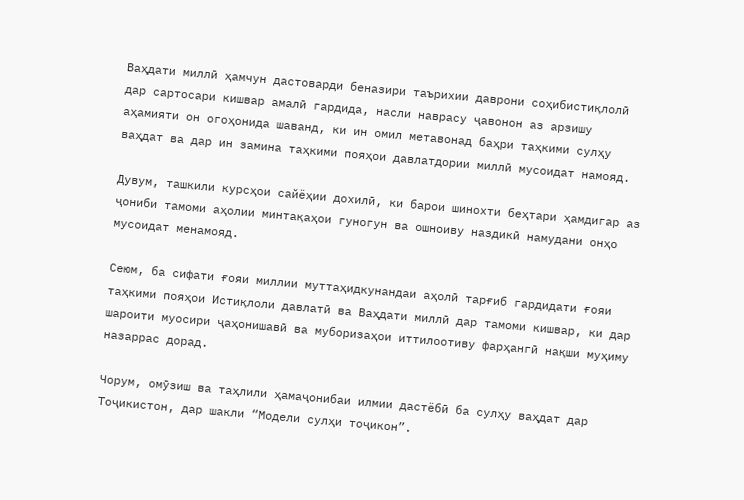Ваҳдати миллӣ ҳамчун дастоварди беназири таърихии даврони соҳибистиқлолӣ дар сартосари кишвар амалӣ гардида, насли наврасу ҷавонон аз арзишу аҳамияти он огоҳонида шаванд, ки ин омил метавонад баҳри таҳкими сулҳу ваҳдат ва дар ин замина таҳкими пояҳои давлатдории миллӣ мусоидат намояд.

Дувум, ташкили курсҳои сайёҳии дохилӣ, ки барои шинохти беҳтари ҳамдигар аз ҷониби тамоми аҳолии минтақаҳои гуногун ва ошноиву наздикӣ намудани онҳо мусоидат менамояд.

Сеюм, ба сифати ғояи миллии муттаҳидкунандаи аҳолӣ тарғиб гардидати ғояи таҳкими пояҳои Истиқлоли давлатӣ ва Ваҳдати миллӣ дар тамоми кишвар, ки дар шароити муосири ҷаҳонишавӣ ва муборизаҳои иттилоотиву фарҳангӣ нақши муҳиму назаррас дорад.

Чорум, омӯзиш ва таҳлили ҳамаҷонибаи илмии дастёбӣ ба сулҳу ваҳдат дар Тоҷикистон, дар шакли “Модели сулҳи тоҷикон”.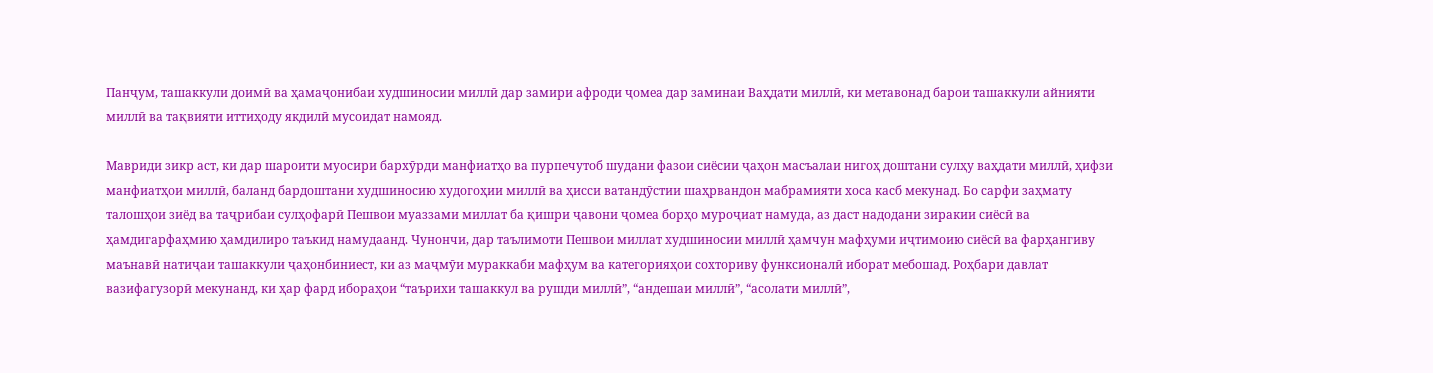Панҷум, ташаккули доимӣ ва ҳамаҷонибаи худшиносии миллӣ дар замири афроди ҷомеа дар заминаи Ваҳдати миллӣ, ки метавонад барои ташаккули айнияти миллӣ ва тақвияти иттиҳоду якдилӣ мусоидат намояд.

Мавриди зикр аст, ки дар шароити муосири бархӯрди манфиатҳо ва пурпечутоб шудани фазои сиёсии ҷаҳон масъалаи нигоҳ доштани сулҳу ваҳдати миллӣ, ҳифзи манфиатҳои миллӣ, баланд бардоштани худшиносию худогоҳии миллӣ ва ҳисси ватандӯстии шаҳрвандон мабрамияти хоса касб мекунад. Бо сарфи заҳмату талошҳои зиёд ва таҷрибаи сулҳофарӣ Пешвои муаззами миллат ба қишри ҷавони ҷомеа борҳо муроҷиат намуда, аз даст надодани зиракии сиёсӣ ва ҳамдигарфаҳмию ҳамдилиро таъкид намудаанд. Чунончи, дар таълимоти Пешвои миллат худшиносии миллӣ ҳамчун мафҳуми иҷтимоию сиёсӣ ва фарҳангиву маънавӣ натиҷаи ташаккули ҷаҳонбиниест, ки аз маҷмӯи мураккаби мафҳум ва категорияҳои сохториву функсионалӣ иборат мебошад. Роҳбари давлат вазифагузорӣ мекунанд, ки ҳар фард ибораҳои “таърихи ташаккул ва рушди миллӣ”, “андешаи миллӣ”, “асолати миллӣ”,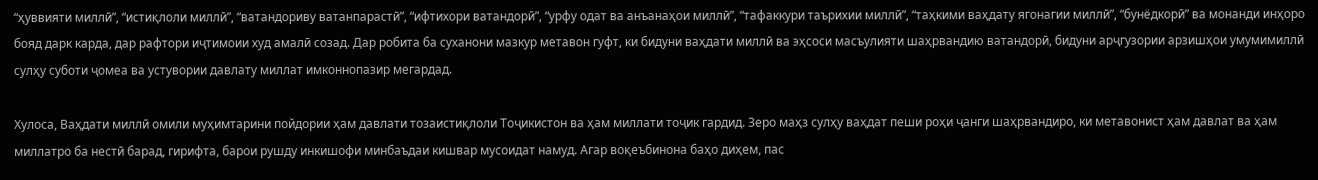“ҳуввияти миллӣ”, “истиқлоли миллӣ”, “ватандориву ватанпарастӣ”, “ифтихори ватандорӣ”, “урфу одат ва анъанаҳои миллӣ”, “тафаккури таърихии миллӣ”, “таҳкими ваҳдату ягонагии миллӣ”, “бунёдкорӣ” ва монанди инҳоро бояд дарк карда, дар рафтори иҷтимоии худ амалӣ созад. Дар робита ба суханони мазкур метавон гуфт, ки бидуни ваҳдати миллӣ ва эҳсоси масъулияти шаҳрвандию ватандорӣ, бидуни арҷгузории арзишҳои умумимиллӣ сулҳу суботи ҷомеа ва устувории давлату миллат имконнопазир мегардад.

Хулоса, Ваҳдати миллӣ омили муҳимтарини пойдории ҳам давлати тозаистиқлоли Тоҷикистон ва ҳам миллати тоҷик гардид. Зеро маҳз сулҳу ваҳдат пеши роҳи ҷанги шаҳрвандиро, ки метавонист ҳам давлат ва ҳам миллатро ба нестӣ барад, гирифта, барои рушду инкишофи минбаъдаи кишвар мусоидат намуд. Агар воқеъбинона баҳо диҳем, пас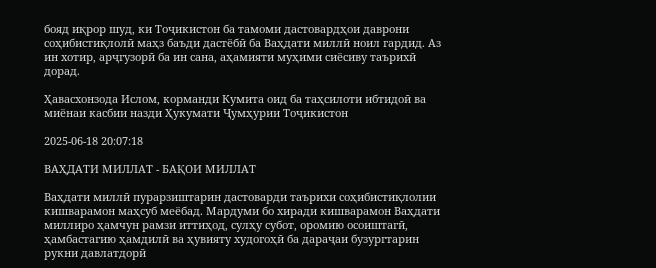бояд иқрор шуд, ки Тоҷикистон ба тамоми дастовардҳои даврони соҳибистиқлолӣ маҳз баъди дастёбӣ ба Ваҳдати миллӣ ноил гардид. Аз ин хотир, арҷгузорӣ ба ин сана, аҳамияти муҳими сиёсиву таърихӣ дорад.

Ҳавасхонзода Ислом, корманди Кумита оид ба таҳсилоти ибтидоӣ ва миёнаи касбии назди Ҳукумати Ҷумҳурии Тоҷикистон

2025-06-18 20:07:18

ВАҲДАТИ МИЛЛАТ - БАҚОИ МИЛЛАТ

Ваҳдати миллӣ пурарзиштарин дастоварди таърихи соҳибистиқлолии кишварамон маҳсуб меёбад. Мардуми бо хиради кишварамон Ваҳдати миллиро ҳамчун рамзи иттиҳод, сулҳу субот, оромию осоиштагӣ, ҳамбастагию ҳамдилӣ ва ҳувияту худогоҳӣ ба дараҷаи бузургтарин рукни давлатдорӣ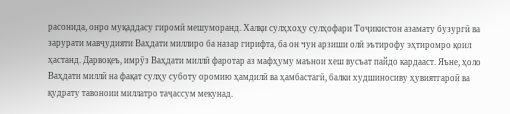расонида, онро муқаддасу гиромӣ мешуморанд. Халқи сулҳхоҳу сулҳофари Тоҷикистон азамату бузургӣ ва зарурати мавҷудияти Ваҳдати миллиро ба назар гирифта, ба он чун арзиши олӣ эътирофу эҳтиромро қоил ҳастанд. Дарвоқеъ, имрӯз Ваҳдати миллӣ фаротар аз мафҳуму маънои хеш вусъат пайдо кардааст. Яъне, ҳоло Ваҳдати миллӣ на фақат сулҳу суботу оромию ҳамдилӣ ва ҳамбастагӣ, балки худшиносиву ҳувиятгароӣ ва қудрату тавоноии миллатро таҷассум мекунад.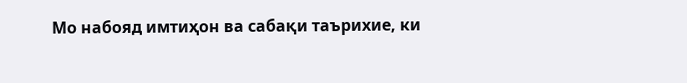Мо набояд имтиҳон ва сабақи таърихие, ки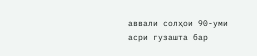аввали солҳои 90-уми асри гузашта бар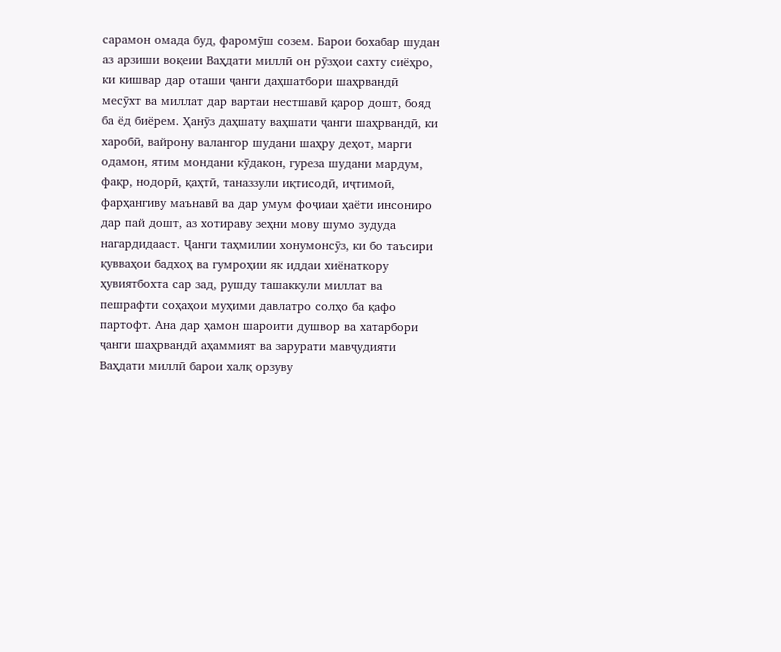сарамон омада буд, фаромӯш созем. Барои бохабар шудан аз арзиши воқеии Ваҳдати миллӣ он рӯзҳои сахту сиёҳро, ки кишвар дар оташи ҷанги даҳшатбори шаҳрвандӣ месӯхт ва миллат дар вартаи нестшавӣ қарор дошт, бояд ба ёд биёрем. Ҳанӯз даҳшату ваҳшати ҷанги шаҳрвандӣ, ки харобӣ, вайрону валангор шудани шаҳру деҳот, марги одамон, ятим мондани кӯдакон, гуреза шудани мардум, фақр, нодорӣ, қаҳтӣ, таназзули иқтисодӣ, иҷтимоӣ, фарҳангиву маънавӣ ва дар умум фоҷиаи ҳаёти инсониро дар пай дошт, аз хотираву зеҳни мову шумо зудуда нагардидааст. Ҷанги таҳмилии хонумонсӯз, ки бо таъсири қувваҳои бадхоҳ ва гумроҳии як иддаи хиёнаткору ҳувиятбохта сар зад, рушду ташаккули миллат ва пешрафти соҳаҳои муҳими давлатро солҳо ба қафо партофт. Ана дар ҳамон шароити душвор ва хатарбори ҷанги шаҳрвандӣ аҳаммият ва зарурати мавҷудияти Ваҳдати миллӣ барои халқ орзуву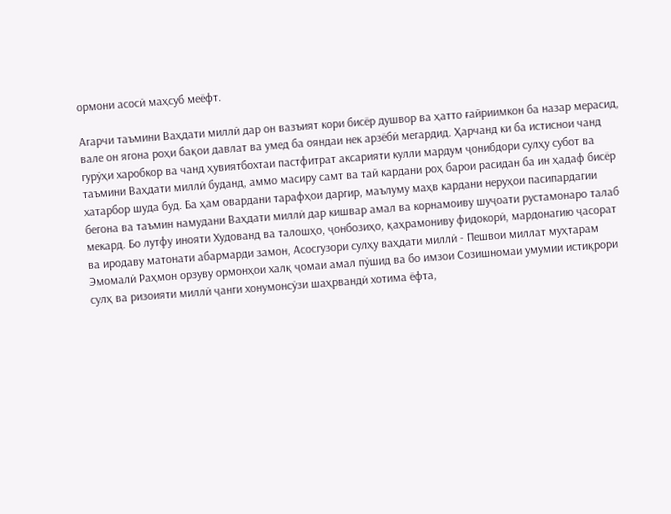ормони асосӣ маҳсуб меёфт.

Агарчи таъмини Ваҳдати миллӣ дар он вазъият кори бисёр душвор ва ҳатто ғайриимкон ба назар мерасид, вале он ягона роҳи бақои давлат ва умед ба ояндаи нек арзёбӣ мегардид. Ҳарчанд ки ба истиснои чанд гурӯҳи харобкор ва чанд ҳувиятбохтаи пастфитрат аксарияти кулли мардум ҷонибдори сулҳу субот ва таъмини Ваҳдати миллӣ буданд, аммо масиру самт ва тай кардани роҳ барои расидан ба ин ҳадаф бисёр хатарбор шуда буд. Ба ҳам овардани тарафҳои даргир, маълуму маҳв кардани неруҳои пасипардагии бегона ва таъмин намудани Ваҳдати миллӣ дар кишвар амал ва корнамоиву шуҷоати рустамонаро талаб мекард. Бо лутфу инояти Худованд ва талошҳо, ҷонбозиҳо, қаҳрамониву фидокорӣ, мардонагию ҷасорат ва иродаву матонати абармарди замон, Асосгузори сулҳу ваҳдати миллӣ - Пешвои миллат муҳтарам Эмомалӣ Раҳмон орзуву ормонҳои халқ ҷомаи амал пӯшид ва бо имзои Созишномаи умумии истиқрори сулҳ ва ризоияти миллӣ ҷанги хонумонсӯзи шаҳрвандӣ хотима ёфта,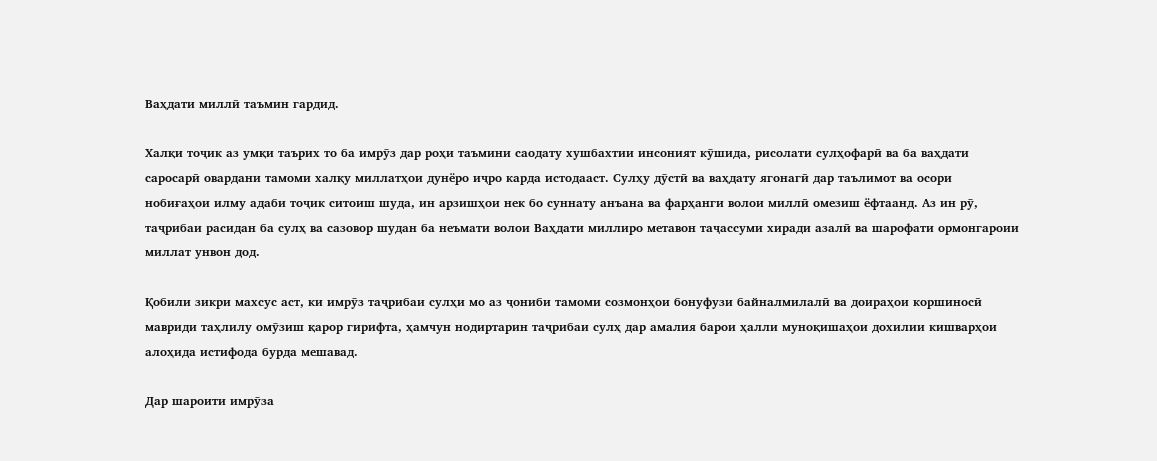Ваҳдати миллӣ таъмин гардид.

Халқи тоҷик аз умқи таърих то ба имрӯз дар роҳи таъмини саодату хушбахтии инсоният кӯшида, рисолати сулҳофарӣ ва ба ваҳдати саросарӣ овардани тамоми халқу миллатҳои дунёро иҷро карда истодааст. Сулҳу дӯстӣ ва ваҳдату ягонагӣ дар таълимот ва осори нобиғаҳои илму адаби тоҷик ситоиш шуда, ин арзишҳои нек бо суннату анъана ва фарҳанги волои миллӣ омезиш ёфтаанд. Аз ин рӯ, таҷрибаи расидан ба сулҳ ва сазовор шудан ба неъмати волои Ваҳдати миллиро метавон таҷассуми хиради азалӣ ва шарофати ормонгароии миллат унвон дод.

Қобили зикри махсус аст, ки имрӯз таҷрибаи сулҳи мо аз ҷониби тамоми созмонҳои бонуфузи байналмилалӣ ва доираҳои коршиносӣ мавриди таҳлилу омӯзиш қарор гирифта, ҳамчун нодиртарин таҷрибаи сулҳ дар амалия барои ҳалли муноқишаҳои дохилии кишварҳои алоҳида истифода бурда мешавад.

Дар шароити имрӯза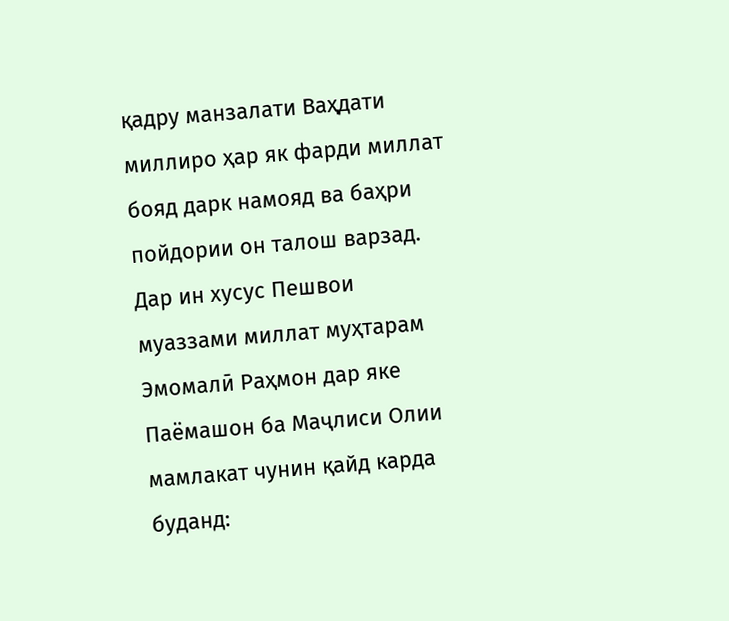қадру манзалати Ваҳдати миллиро ҳар як фарди миллат бояд дарк намояд ва баҳри пойдории он талош варзад. Дар ин хусус Пешвои муаззами миллат муҳтарам Эмомалӣ Раҳмон дар яке Паёмашон ба Маҷлиси Олии мамлакат чунин қайд карда буданд: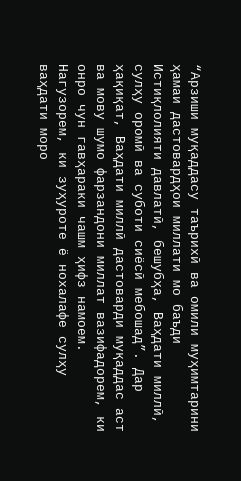“Арзиши муқаддасу таърихӣ ва омили муҳимтарини ҳамаи дастовардҳои миллати мо баъди Истиқлолияти давлатӣ, бешубҳа, Ваҳдати миллӣ, сулҳу оромӣ ва суботи сиёсӣ мебошад”. Дар ҳақиқат, Ваҳдати миллӣ дастоварди муқаддас аст ва мову шумо фарзандони миллат вазифадорем, ки онро чун гавҳараки чашм ҳифз намоем. Нагузорем, ки зуҳуроте ё нохалафе сулҳу ваҳдати моро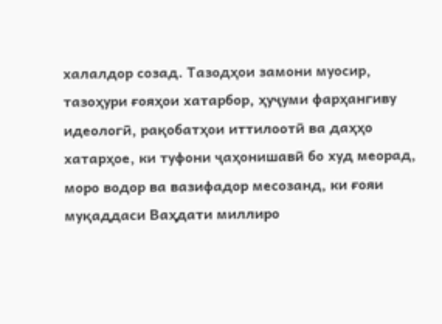халалдор созад. Тазодҳои замони муосир, тазоҳури ғояҳои хатарбор, ҳуҷуми фарҳангиву идеологӣ, рақобатҳои иттилоотӣ ва даҳҳо хатарҳое, ки туфони ҷаҳонишавӣ бо худ меорад, моро водор ва вазифадор месозанд, ки ғояи муқаддаси Ваҳдати миллиро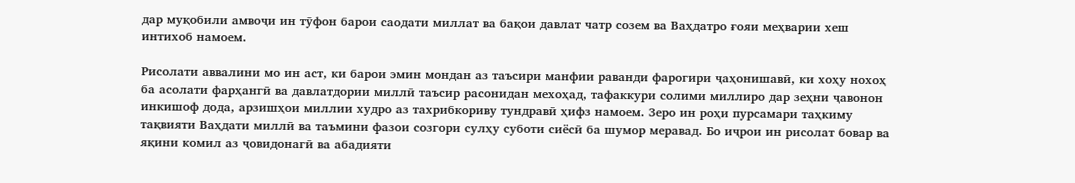дар муқобили амвоҷи ин тӯфон барои саодати миллат ва бақои давлат чатр созем ва Ваҳдатро ғояи меҳварии хеш интихоб намоем.

Рисолати аввалини мо ин аст, ки барои эмин мондан аз таъсири манфии раванди фарогири ҷаҳонишавӣ, ки хоҳу нохоҳ ба асолати фарҳангӣ ва давлатдории миллӣ таъсир расонидан мехоҳад, тафаккури солими миллиро дар зеҳни ҷавонон инкишоф дода, арзишҳои миллии худро аз тахрибкориву тундравӣ ҳифз намоем. Зеро ин роҳи пурсамари таҳкиму тақвияти Ваҳдати миллӣ ва таъмини фазои созгори сулҳу суботи сиёсӣ ба шумор меравад. Бо иҷрои ин рисолат бовар ва яқини комил аз ҷовидонагӣ ва абадияти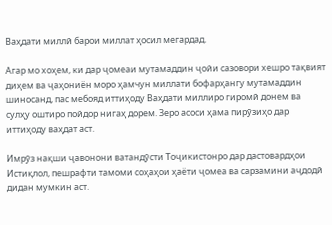Ваҳдати миллӣ барои миллат ҳосил мегардад.

Агар мо хоҳем, ки дар ҷомеаи мутамаддин ҷойи сазовори хешро тақвият диҳем ва ҷаҳониён моро ҳамчун миллати бофарҳангу мутамаддин шиносанд, пас мебояд иттиҳоду Ваҳдати миллиро гиромӣ донем ва сулҳу оштиро пойдор нигаҳ дорем. Зеро асоси ҳама пирӯзиҳо дар иттиҳоду ваҳдат аст.

Имрӯз нақши ҷавонони ватандӯсти Тоҷикистонро дар дастовардҳои Истиқлол, пешрафти тамоми соҳаҳои ҳаёти ҷомеа ва сарзамини аҷдодӣ дидан мумкин аст.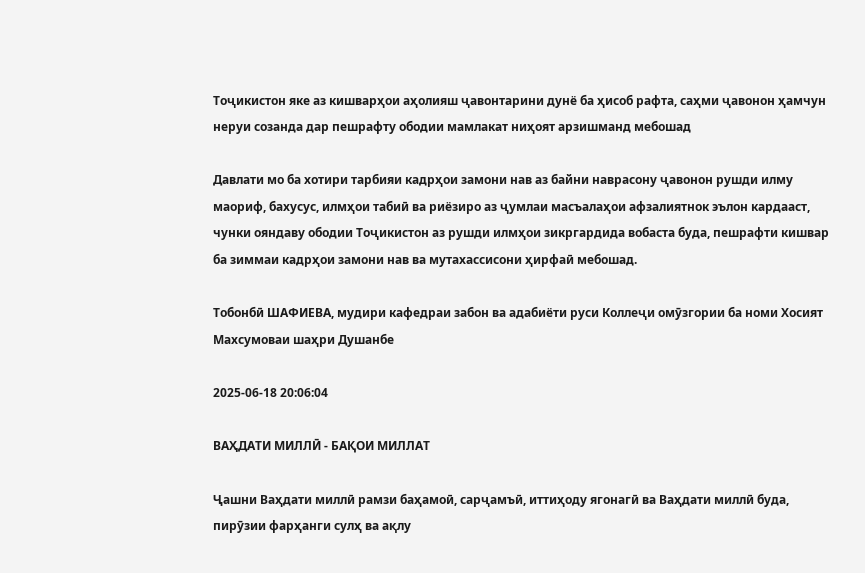Тоҷикистон яке аз кишварҳои аҳолияш ҷавонтарини дунё ба ҳисоб рафта, саҳми ҷавонон ҳамчун неруи созанда дар пешрафту ободии мамлакат ниҳоят арзишманд мебошад

Давлати мо ба хотири тарбияи кадрҳои замони нав аз байни наврасону ҷавонон рушди илму маориф, бахусус, илмҳои табиӣ ва риёзиро аз ҷумлаи масъалаҳои афзалиятнок эълон кардааст, чунки ояндаву ободии Тоҷикистон аз рушди илмҳои зикргардида вобаста буда, пешрафти кишвар ба зиммаи кадрҳои замони нав ва мутахассисони ҳирфаӣ мебошад.

Тобонбӣ ШАФИЕВА, мудири кафедраи забон ва адабиёти руси Коллеҷи омӯзгории ба номи Хосият Махсумоваи шаҳри Душанбе

2025-06-18 20:06:04

ВАҲДАТИ МИЛЛӢ - БАҚОИ МИЛЛАТ

Ҷашни Ваҳдати миллӣ рамзи баҳамоӣ, сарҷамъӣ, иттиҳоду ягонагӣ ва Ваҳдати миллӣ буда, пирӯзии фарҳанги сулҳ ва ақлу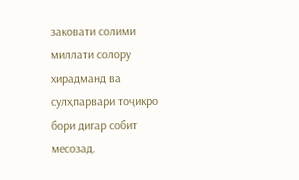заковати солими миллати солору хирадманд ва сулҳпарвари тоҷикро бори дигар собит месозад.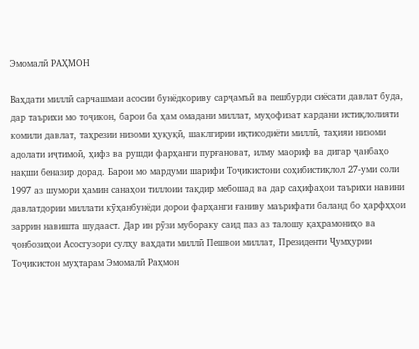Эмомалӣ РАҲМОН

Ваҳдати миллӣ сарчашмаи асосии бунёдкориву сарҷамъӣ ва пешбурди сиёсати давлат буда, дар таърихи мо тоҷикон, барои ба ҳам омадани миллат, муҳофизат кардани истиқлолияти комили давлат, таҳрезии низоми ҳуқуқӣ, шаклгирии иқтисодиёти миллӣ, таҳияи низоми адолати иҷтимоӣ, ҳифз ва рушди фарҳанги пурғановат, илму маориф ва дигар ҷанбаҳо нақши беназир дорад. Барои мо мардуми шарифи Тоҷикистони соҳибистиқлол 27-уми соли 1997 аз шумори ҳамин санаҳои тиллоии тақдир мебошад ва дар саҳифаҳои таърихи навини давлатдории миллати кӯҳанбунёди дорои фарҳанги ғаниву маърифати баланд бо ҳарфҳҳои заррин навишта шудааст. Дар ин рӯзи мубораку саид паз аз талошу қаҳрамониҳо ва ҷонбозиҳои Асосгузори сулҳу ваҳдати миллӣ Пешвои миллат, Президенти Ҷумҳурии Тоҷикистон муҳтарам Эмомалӣ Раҳмон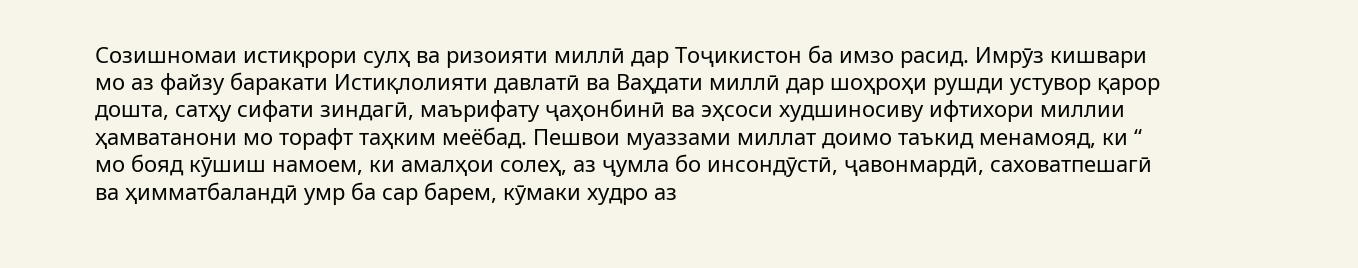Созишномаи истиқрори сулҳ ва ризоияти миллӣ дар Тоҷикистон ба имзо расид. Имрӯз кишвари мо аз файзу баракати Истиқлолияти давлатӣ ва Ваҳдати миллӣ дар шоҳроҳи рушди устувор қарор дошта, сатҳу сифати зиндагӣ, маърифату ҷаҳонбинӣ ва эҳсоси худшиносиву ифтихори миллии ҳамватанони мо торафт таҳким меёбад. Пешвои муаззами миллат доимо таъкид менамояд, ки “ мо бояд кӯшиш намоем, ки амалҳои солеҳ, аз ҷумла бо инсондӯстӣ, ҷавонмардӣ, саховатпешагӣ ва ҳимматбаландӣ умр ба сар барем, кӯмаки худро аз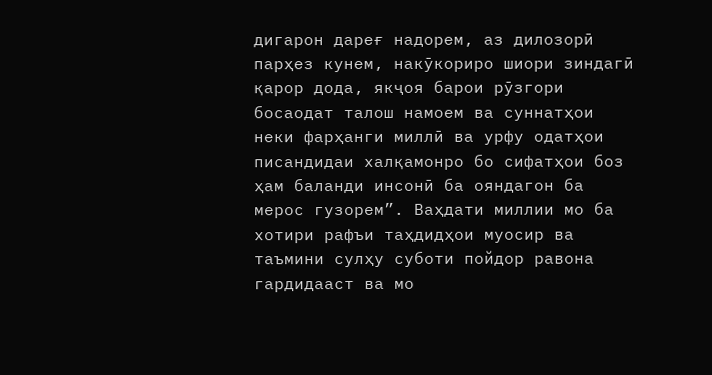дигарон дареғ надорем, аз дилозорӣ парҳез кунем, накӯкориро шиори зиндагӣ қарор дода, якҷоя барои рӯзгори босаодат талош намоем ва суннатҳои неки фарҳанги миллӣ ва урфу одатҳои писандидаи халқамонро бо сифатҳои боз ҳам баланди инсонӣ ба ояндагон ба мерос гузорем”. Ваҳдати миллии мо ба хотири рафъи таҳдидҳои муосир ва таъмини сулҳу суботи пойдор равона гардидааст ва мо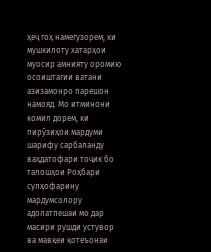ҳеҷ гоҳ намегузорем, ки мушкилоту хатарҳои муосир амнияту оромию осоиштагии ватани азизамонро парешон намояд. Мо итминони комил дорем, ки пирӯзиҳои мардуми шарифу сарбаланду ваҳдатофари тоҷик бо талошҳои Роҳбари сулҳофарину мардумсолору адолатпешаи мо дар масири рушди устувор ва мавқеи қотеъонаи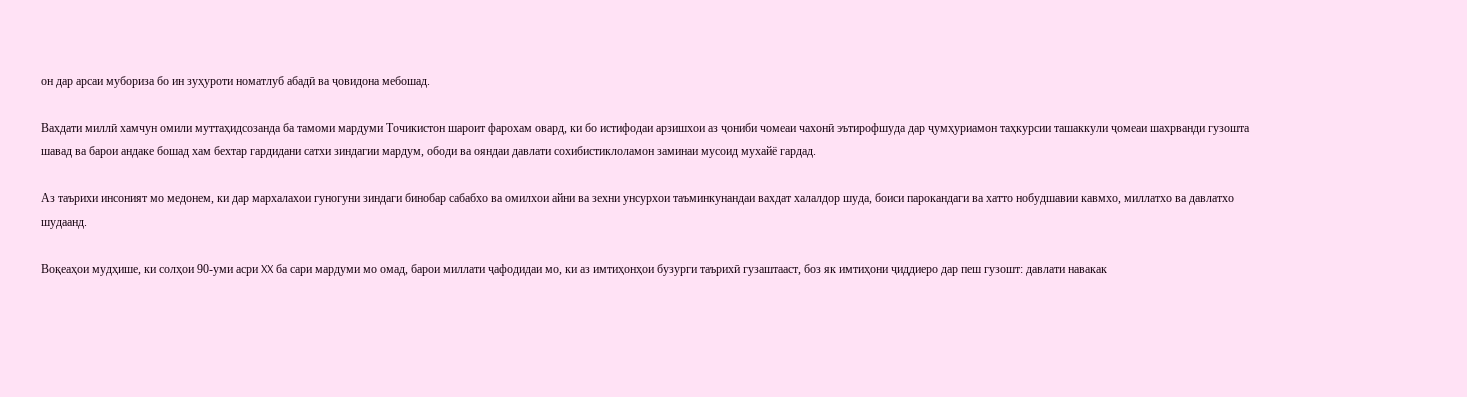он дар арсаи мубориза бо ин зуҳуроти номатлуб абадӣ ва ҷовидона мебошад.

Вахдати миллӣ хамчун омили муттаҳидсозанда ба тамоми мардуми Точикистон шароит фарохам овард, ки бо истифодаи арзишхои аз ҷониби чомеаи чахонӣ эътирофшуда дар ҷумҳуриамон таҳкурсии ташаккули ҷомеаи шахрванди гузошта шавад ва барои андаке бошад хам бехтар гардидани сатхи зиндагии мардум, ободи ва ояндаи давлати сохибистиклоламон заминаи мусоид мухайё гардад.

Аз таърихи инсоният мо медонем, ки дар мархалахои гуногуни зиндаги бинобар сабабхо ва омилхои айни ва зехни унсурхои таъминкунандаи вахдат халалдор шуда, боиси парокандаги ва хатто нобудшавии кавмхо, миллатхо ва давлатхо шудаанд.

Воқеаҳои мудҳише, ки солҳои 90-уми асри XX ба сари мардуми мо омад, барои миллати ҷафодидаи мо, ки аз имтиҳонҳои бузурги таърихӣ гузаштааст, боз як имтиҳони ҷиддиеро дар пеш гузошт: давлати навакак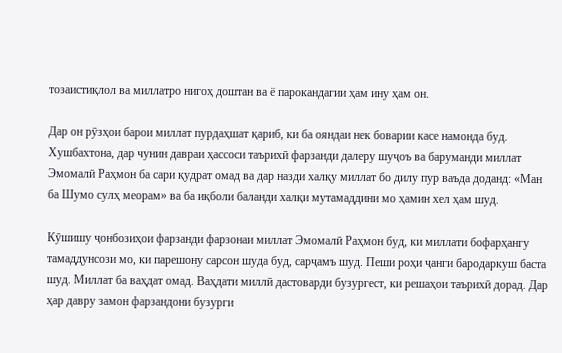тозаистиқлол ва миллатро нигоҳ доштан ва ё парокандагии ҳам ину ҳам он.

Дар он рӯзҳои барои миллат пурдаҳшат қариб, ки ба ояндаи нек боварии касе намонда буд. Хушбахтона, дар чунин давраи ҳассоси таърихӣ фарзанди далеру шуҷоъ ва баруманди миллат Эмомалӣ Раҳмон ба сари қудрат омад ва дар назди халқу миллат бо дилу пур ваъда доданд: «Ман ба Шумо сулҳ меорам» ва ба иқболи баланди халқи мутамаддини мо ҳамин хел ҳам шуд.

Кӯшишу ҷонбозиҳои фарзанди фарзонаи миллат Эмомалӣ Раҳмон буд, ки миллати бофарҳангу тамаддунсози мо, ки парешону сарсон шуда буд, сарҷамъ шуд. Пеши роҳи ҷанги бародаркуш баста шуд. Миллат ба ваҳдат омад. Ваҳдати миллӣ дастоварди бузургест, ки решаҳои таърихӣ дорад. Дар ҳар давру замон фарзандони бузурги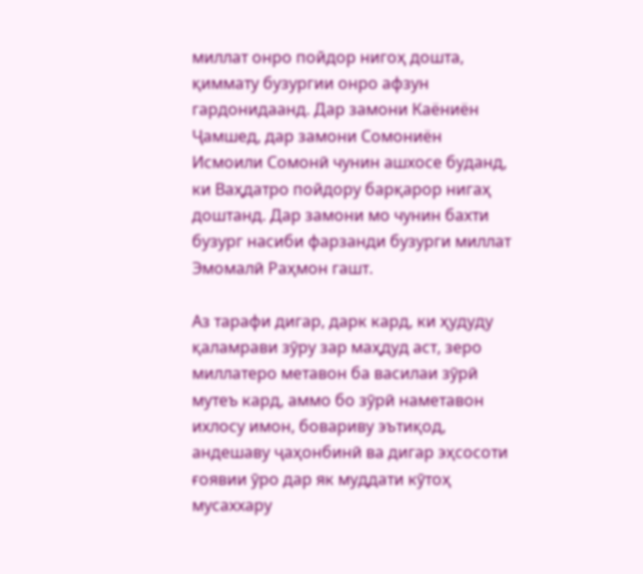миллат онро пойдор нигоҳ дошта, қиммату бузургии онро афзун гардонидаанд. Дар замони Каёниён Ҷамшед, дар замони Сомониён Исмоили Сомонӣ чунин ашхосе буданд, ки Ваҳдатро пойдору барқарор нигаҳ доштанд. Дар замони мо чунин бахти бузург насиби фарзанди бузурги миллат Эмомалӣ Раҳмон гашт.

Аз тарафи дигар, дарк кард, ки ҳудуду қаламрави зӯру зар маҳдуд аст, зеро миллатеро метавон ба василаи зӯрӣ мутеъ кард, аммо бо зӯрӣ наметавон ихлосу имон, бовариву эътиқод, андешаву ҷаҳонбинӣ ва дигар эҳсосоти ғоявии ӯро дар як муддати кӯтоҳ мусаххару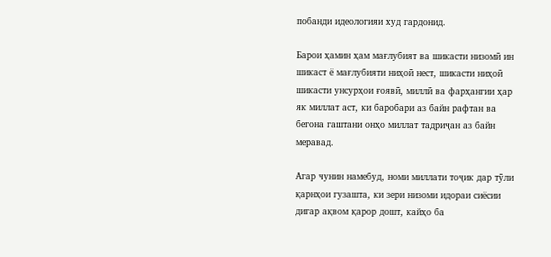побанди идеологияи худ гардонид.

Барои ҳамин ҳам мағлубият ва шикасти низомӣ ин шикаст ё мағлубияти ниҳоӣ нест, шикасти ниҳоӣ шикасти унсурҳои ғоявӣ, миллӣ ва фарҳангии ҳар як миллат аст, ки баробари аз байн рафтан ва бегона гаштани онҳо миллат тадриҷан аз байн меравад.

Агар чунин намебуд, номи миллати тоҷик дар тӯли қарнҳои гузашта, ки зери низоми идораи сиёсии дигар ақвом қарор дошт, кайҳо ба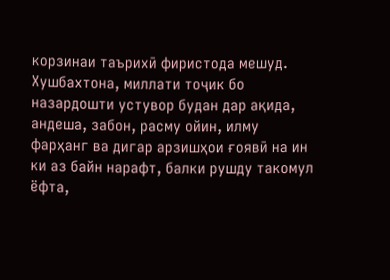корзинаи таърихӣ фиристода мешуд. Хушбахтона, миллати тоҷик бо назардошти устувор будан дар ақида, андеша, забон, расму ойин, илму фарҳанг ва дигар арзишҳои ғоявӣ на ин ки аз байн нарафт, балки рушду такомул ёфта,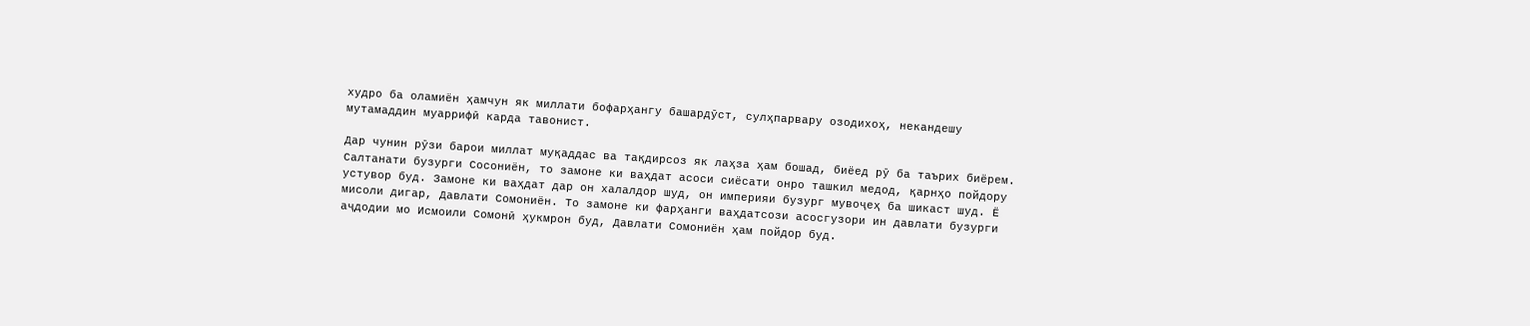худро ба оламиён ҳамчун як миллати бофарҳангу башардӯст, сулҳпарвару озодихоҳ, некандешу мутамаддин муаррифӣ карда тавонист.

Дар чунин рӯзи барои миллат муқаддас ва тақдирсоз як лаҳза ҳам бошад, биёед рӯ ба таърих биёрем. Салтанати бузурги Сосониён, то замоне ки ваҳдат асоси сиёсати онро ташкил медод, қарнҳо пойдору устувор буд. Замоне ки ваҳдат дар он халалдор шуд, он империяи бузург мувоҷеҳ ба шикаст шуд. Ё мисоли дигар, Давлати Сомониён. То замоне ки фарҳанги ваҳдатсози асосгузори ин давлати бузурги аҷдодии мо Исмоили Сомонӣ ҳукмрон буд, Давлати Сомониён ҳам пойдор буд.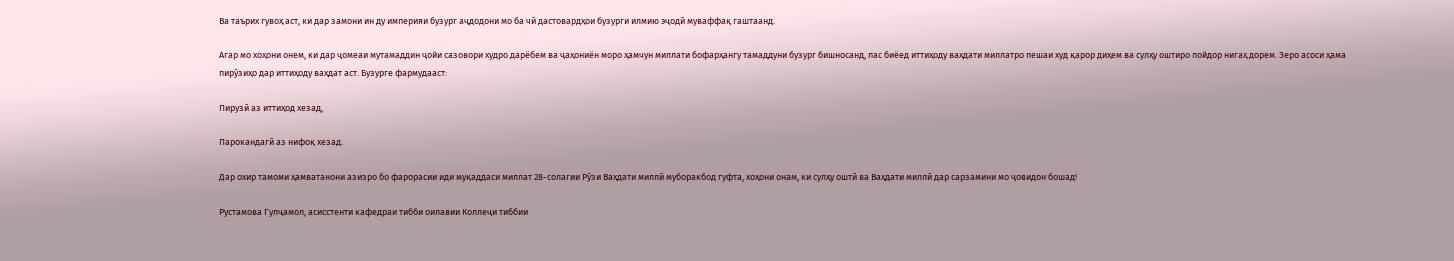Ва таърих гувоҳ аст, ки дар замони ин ду империяи бузург аҷдодони мо ба чӣ дастовардҳои бузурги илмию эҷодӣ муваффақ гаштаанд.

Агар мо хоҳони онем, ки дар ҷомеаи мутамаддин ҷойи сазовори худро дарёбем ва ҷаҳониён моро ҳамчун миллати бофарҳангу тамаддуни бузург бишносанд, пас биёед иттиҳоду ваҳдати миллатро пешаи худ қарор диҳем ва сулҳу оштиро пойдор нигаҳ дорем. Зеро асоси ҳама пирӯзиҳо дар иттиҳоду ваҳдат аст. Бузурге фармудааст:

Пирузӣ аз иттиҳод хезад,

Парокандагӣ аз нифоқ хезад.

Дар охир тамоми ҳамватанони азизро бо фарорасии иди муқаддаси миллат 28-солагии Рӯзи Ваҳдати миллӣ муборакбод гуфта, хоҳони онам, ки сулҳу оштӣ ва Ваҳдати миллӣ дар сарзамини мо ҷовидон бошад!

Рустамова Гулҷамол, асисстенти кафедраи тибби оилавии Коллеҷи тиббии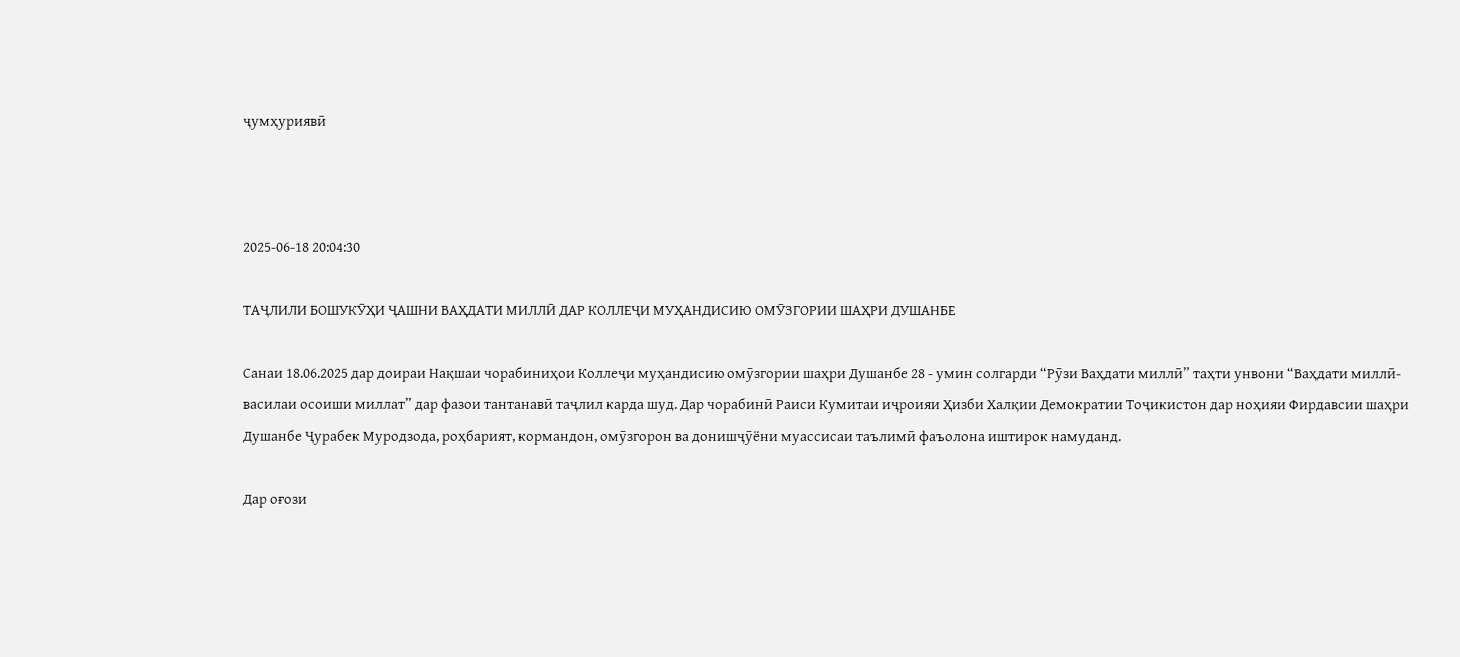ҷумҳуриявӣ



2025-06-18 20:04:30

ТАҶЛИЛИ БОШУКӮҲИ ҶАШНИ ВАҲДАТИ МИЛЛӢ ДАР КОЛЛЕҶИ МУҲАНДИСИЮ ОМӮЗГОРИИ ШАҲРИ ДУШАНБЕ

Санаи 18.06.2025 дар доираи Нақшаи чорабиниҳои Коллеҷи муҳандисию омӯзгории шаҳри Душанбе 28 - умин солгарди “Рӯзи Ваҳдати миллӣ” таҳти унвони “Ваҳдати миллӣ-василаи осоиши миллат” дар фазои тантанавӣ таҷлил карда шуд. Дар чорабинӣ Раиси Кумитаи иҷроияи Ҳизби Халқии Демократии Тоҷикистон дар ноҳияи Фирдавсии шаҳри Душанбе Ҷурабек Муродзода, роҳбарият, кормандон, омӯзгорон ва донишҷӯёни муассисаи таълимӣ фаъолона иштирок намуданд.

Дар оғози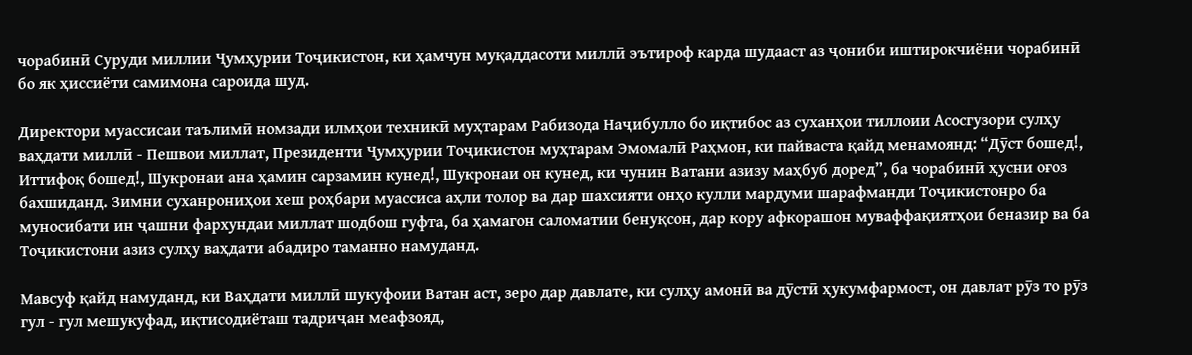чорабинӣ Суруди миллии Ҷумҳурии Тоҷикистон, ки ҳамчун муқаддасоти миллӣ эътироф карда шудааст аз ҷониби иштирокчиёни чорабинӣ бо як ҳиссиёти самимона сароида шуд.

Директори муассисаи таълимӣ номзади илмҳои техникӣ муҳтарам Рабизода Наҷибулло бо иқтибос аз суханҳои тиллоии Асосгузори сулҳу ваҳдати миллӣ - Пешвои миллат, Президенти Ҷумҳурии Тоҷикистон муҳтарам Эмомалӣ Раҳмон, ки пайваста қайд менамоянд: “Дӯст бошед!, Иттифоқ бошед!, Шукронаи ана ҳамин сарзамин кунед!, Шукронаи он кунед, ки чунин Ватани азизу маҳбуб доред”, ба чорабинӣ ҳусни оғоз бахшиданд. Зимни суханрониҳои хеш роҳбари муассиса аҳли толор ва дар шахсияти онҳо кулли мардуми шарафманди Тоҷикистонро ба муносибати ин ҷашни фархундаи миллат шодбош гуфта, ба ҳамагон саломатии бенуқсон, дар кору афкорашон муваффақиятҳои беназир ва ба Тоҷикистони азиз сулҳу ваҳдати абадиро таманно намуданд.

Мавсуф қайд намуданд, ки Ваҳдати миллӣ шукуфоии Ватан аст, зеро дар давлате, ки сулҳу амонӣ ва дӯстӣ ҳукумфармост, он давлат рӯз то рӯз гул - гул мешукуфад, иқтисодиёташ тадриҷан меафзояд,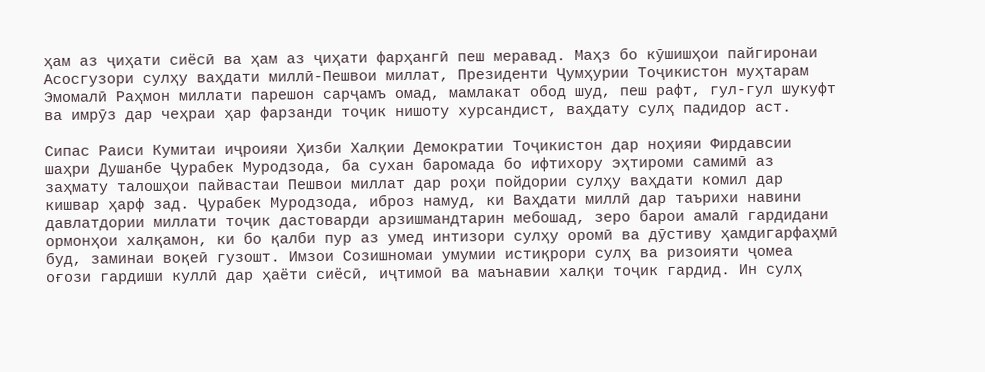ҳам аз ҷиҳати сиёсӣ ва ҳам аз ҷиҳати фарҳангӣ пеш меравад. Маҳз бо кӯшишҳои пайгиронаи Асосгузори сулҳу ваҳдати миллӣ-Пешвои миллат, Президенти Ҷумҳурии Тоҷикистон муҳтарам Эмомалӣ Раҳмон миллати парешон сарҷамъ омад, мамлакат обод шуд, пеш рафт, гул-гул шукуфт ва имрӯз дар чеҳраи ҳар фарзанди тоҷик нишоту хурсандист, ваҳдату сулҳ падидор аст.

Сипас Раиси Кумитаи иҷроияи Ҳизби Халқии Демократии Тоҷикистон дар ноҳияи Фирдавсии шаҳри Душанбе Ҷурабек Муродзода, ба сухан баромада бо ифтихору эҳтироми самимӣ аз заҳмату талошҳои пайвастаи Пешвои миллат дар роҳи пойдории сулҳу ваҳдати комил дар кишвар ҳарф зад. Ҷурабек Муродзода, иброз намуд, ки Ваҳдати миллӣ дар таърихи навини давлатдории миллати тоҷик дастоварди арзишмандтарин мебошад, зеро барои амалӣ гардидани ормонҳои халқамон, ки бо қалби пур аз умед интизори сулҳу оромӣ ва дӯстиву ҳамдигарфаҳмӣ буд, заминаи воқеӣ гузошт. Имзои Созишномаи умумии истиқрори сулҳ ва ризоияти ҷомеа оғози гардиши куллӣ дар ҳаёти сиёсӣ, иҷтимоӣ ва маънавии халқи тоҷик гардид. Ин сулҳ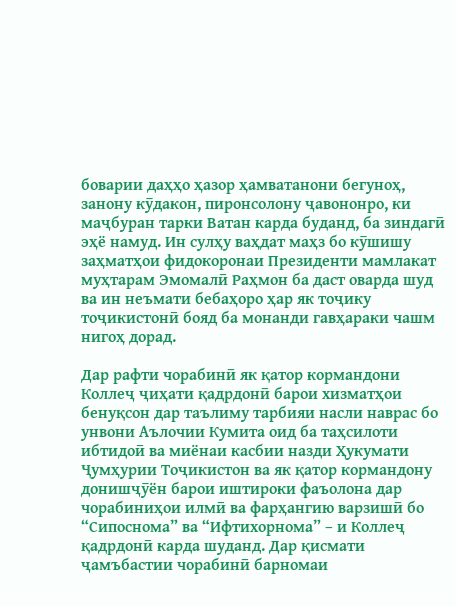боварии даҳҳо ҳазор ҳамватанони бегуноҳ, занону кӯдакон, пиронсолону ҷавононро, ки маҷбуран тарки Ватан карда буданд, ба зиндагӣ эҳё намуд. Ин сулҳу ваҳдат маҳз бо кӯшишу заҳматҳои фидокоронаи Президенти мамлакат муҳтарам Эмомалӣ Раҳмон ба даст оварда шуд ва ин неъмати бебаҳоро ҳар як тоҷику тоҷикистонӣ бояд ба монанди гавҳараки чашм нигоҳ дорад.

Дар рафти чорабинӣ як қатор кормандони Коллеҷ ҷиҳати қадрдонӣ барои хизматҳои бенуқсон дар таълиму тарбияи насли наврас бо унвони Аълочии Кумита оид ба таҳсилоти ибтидоӣ ва миёнаи касбии назди Ҳукумати Ҷумҳурии Тоҷикистон ва як қатор кормандону донишҷӯён барои иштироки фаъолона дар чорабиниҳои илмӣ ва фарҳангию варзишӣ бо “Сипоснома” ва “Ифтихорнома” – и Коллеҷ қадрдонӣ карда шуданд. Дар қисмати ҷамъбастии чорабинӣ барномаи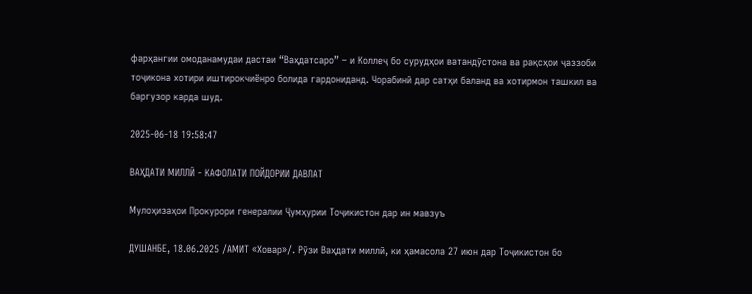фарҳангии омоданамудаи дастаи “Ваҳдатсаро” – и Коллеҷ бо сурудҳои ватандӯстона ва рақсҳои ҷаззоби тоҷикона хотири иштирокчиёнро болида гардониданд. Чорабинӣ дар сатҳи баланд ва хотирмон ташкил ва баргузор карда шуд.

2025-06-18 19:58:47

ВАҲДАТИ МИЛЛӢ - КАФОЛАТИ ПОЙДОРИИ ДАВЛАТ

Мулоҳизаҳои Прокурори генералии Ҷумҳурии Тоҷикистон дар ин мавзуъ

ДУШАНБЕ, 18.06.2025 /АМИТ «Ховар»/. Рӯзи Ваҳдати миллӣ, ки ҳамасола 27 июн дар Тоҷикистон бо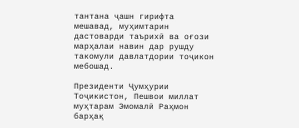тантана ҷашн гирифта мешавад, муҳимтарин дастоварди таърихӣ ва оғози марҳалаи навин дар рушду такомули давлатдории тоҷикон мебошад.

Президенти Ҷумҳурии Тоҷикистон, Пешвои миллат муҳтарам Эмомалӣ Раҳмон барҳақ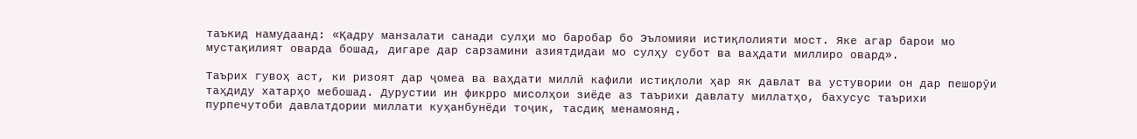таъкид намудаанд: «Қадру манзалати санади сулҳи мо баробар бо Эъломияи истиқлолияти мост. Яке агар барои мо мустақилият оварда бошад, дигаре дар сарзамини азиятдидаи мо сулҳу субот ва ваҳдати миллиро овард».

Таърих гувоҳ аст, ки ризоят дар ҷомеа ва ваҳдати миллӣ кафили истиқлоли ҳар як давлат ва устувории он дар пешорӯи таҳдиду хатарҳо мебошад. Дурустии ин фикрро мисолҳои зиёде аз таърихи давлату миллатҳо, бахусус таърихи пурпечутоби давлатдории миллати куҳанбунёди тоҷик, тасдиқ менамоянд.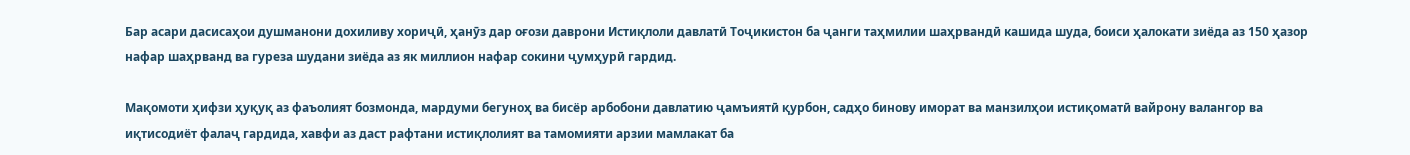Бар асари дасисаҳои душманони дохиливу хориҷӣ, ҳанӯз дар оғози даврони Истиқлоли давлатӣ Тоҷикистон ба ҷанги таҳмилии шаҳрвандӣ кашида шуда, боиси ҳалокати зиёда аз 150 ҳазор нафар шаҳрванд ва гуреза шудани зиёда аз як миллион нафар сокини ҷумҳурӣ гардид.

Мақомоти ҳифзи ҳуқуқ аз фаъолият бозмонда, мардуми бегуноҳ ва бисёр арбобони давлатию ҷамъиятӣ қурбон, садҳо бинову иморат ва манзилҳои истиқоматӣ вайрону валангор ва иқтисодиёт фалаҷ гардида, хавфи аз даст рафтани истиқлолият ва тамомияти арзии мамлакат ба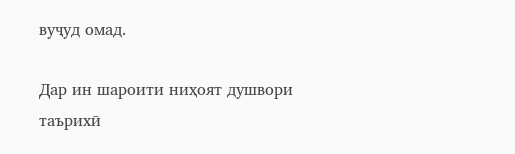вуҷуд омад.

Дар ин шароити ниҳоят душвори таърихӣ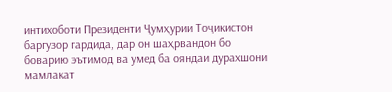интихоботи Президенти Ҷумҳурии Тоҷикистон баргузор гардида, дар он шаҳрвандон бо боварию эътимод ва умед ба ояндаи дурахшони мамлакат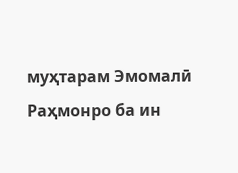муҳтарам Эмомалӣ Раҳмонро ба ин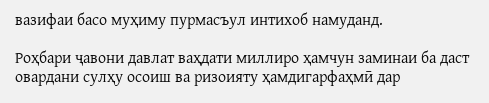вазифаи басо муҳиму пурмасъул интихоб намуданд.

Роҳбари ҷавони давлат ваҳдати миллиро ҳамчун заминаи ба даст овардани сулҳу осоиш ва ризоияту ҳамдигарфаҳмӣ дар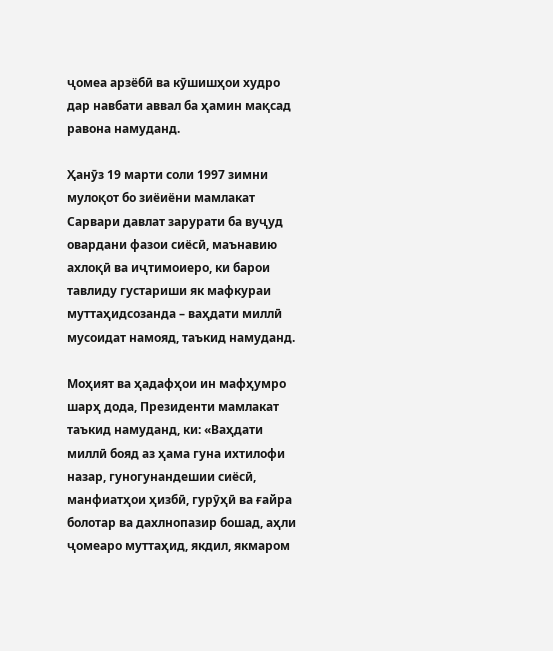ҷомеа арзёбӣ ва кӯшишҳои худро дар навбати аввал ба ҳамин мақсад равона намуданд.

Ҳанӯз 19 марти соли 1997 зимни мулоқот бо зиёиёни мамлакат Сарвари давлат зарурати ба вуҷуд овардани фазои сиёсӣ, маънавию ахлоқӣ ва иҷтимоиеро, ки барои тавлиду густариши як мафкураи муттаҳидсозанда – ваҳдати миллӣ мусоидат намояд, таъкид намуданд.

Моҳият ва ҳадафҳои ин мафҳумро шарҳ дода, Президенти мамлакат таъкид намуданд, ки: «Ваҳдати миллӣ бояд аз ҳама гуна ихтилофи назар, гуногунандешии сиёсӣ, манфиатҳои ҳизбӣ, гурӯҳӣ ва ғайра болотар ва дахлнопазир бошад, аҳли ҷомеаро муттаҳид, якдил, якмаром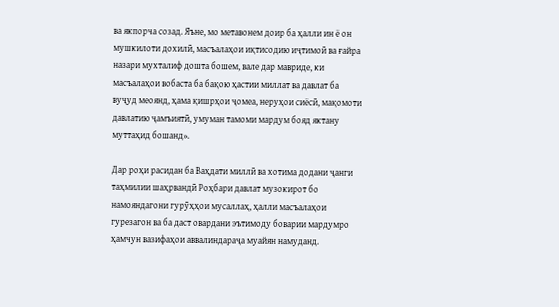ва якпорча созад. Яъне, мо метавонем доир ба ҳалли ин ё он мушкилоти дохилӣ, масъалаҳои иқтисодию иҷтимоӣ ва ғайра назари мухталиф дошта бошем, вале дар мавриде, ки масъалаҳои вобаста ба бақою ҳастии миллат ва давлат ба вуҷуд меоянд, ҳама қишрҳои ҷомеа, неруҳои сиёсӣ, мақомоти давлатию ҷамъиятӣ, умуман тамоми мардум бояд яктану муттаҳид бошанд».

Дар роҳи расидан ба Ваҳдати миллӣ ва хотима додани ҷанги таҳмилии шаҳрвандӣ Роҳбари давлат музокирот бо намояндагони гурӯҳҳои мусаллаҳ, ҳалли масъалаҳои гурезагон ва ба даст овардани эътимоду боварии мардумро ҳамчун вазифаҳои аввалиндараҷа муайян намуданд.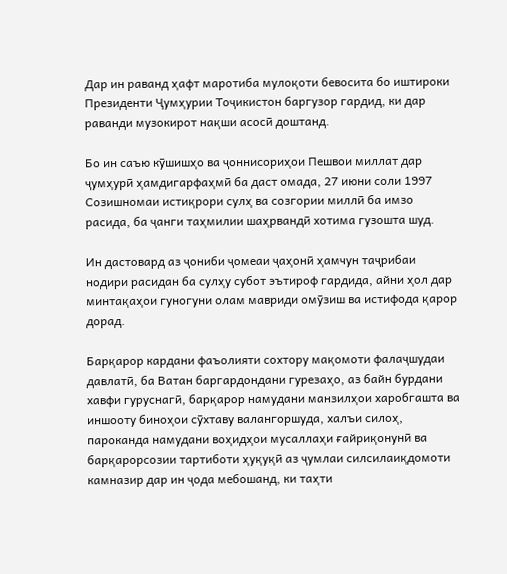Дар ин раванд ҳафт маротиба мулоқоти бевосита бо иштироки Президенти Ҷумҳурии Тоҷикистон баргузор гардид, ки дар раванди музокирот нақши асосӣ доштанд.

Бо ин саъю кӯшишҳо ва ҷоннисориҳои Пешвои миллат дар ҷумҳурӣ ҳамдигарфаҳмӣ ба даст омада, 27 июни соли 1997 Созишномаи истиқрори сулҳ ва созгории миллӣ ба имзо расида, ба ҷанги таҳмилии шаҳрвандӣ хотима гузошта шуд.

Ин дастовард аз ҷониби ҷомеаи ҷаҳонӣ ҳамчун таҷрибаи нодири расидан ба сулҳу субот эътироф гардида, айни ҳол дар минтақаҳои гуногуни олам мавриди омӯзиш ва истифода қарор дорад.

Барқарор кардани фаъолияти сохтору мақомоти фалаҷшудаи давлатӣ, ба Ватан баргардондани гурезаҳо, аз байн бурдани хавфи гуруснагӣ, барқарор намудани манзилҳои харобгашта ва иншооту биноҳои сӯхтаву валангоршуда, халъи силоҳ, пароканда намудани воҳидҳои мусаллаҳи ғайриқонунӣ ва барқарорсозии тартиботи ҳуқуқӣ аз ҷумлаи силсилаиқдомоти камназир дар ин ҷода мебошанд, ки таҳти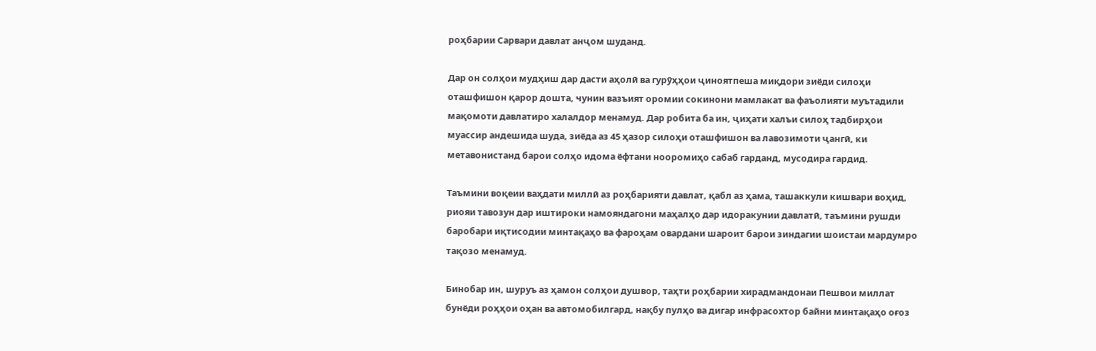роҳбарии Сарвари давлат анҷом шуданд.

Дар он солҳои мудҳиш дар дасти аҳолӣ ва гурӯҳҳои ҷиноятпеша миқдори зиёди силоҳи оташфишон қарор дошта, чунин вазъият оромии сокинони мамлакат ва фаъолияти муътадили мақомоти давлатиро халалдор менамуд. Дар робита ба ин, ҷиҳати халъи силоҳ тадбирҳои муассир андешида шуда, зиёда аз 45 ҳазор силоҳи оташфишон ва лавозимоти ҷангӣ, ки метавонистанд барои солҳо идома ёфтани нооромиҳо сабаб гарданд, мусодира гардид.

Таъмини воқеии ваҳдати миллӣ аз роҳбарияти давлат, қабл аз ҳама, ташаккули кишвари воҳид, риояи тавозун дар иштироки намояндагони маҳалҳо дар идоракунии давлатӣ, таъмини рушди баробари иқтисодии минтақаҳо ва фароҳам овардани шароит барои зиндагии шоистаи мардумро тақозо менамуд.

Бинобар ин, шуруъ аз ҳамон солҳои душвор, таҳти роҳбарии хирадмандонаи Пешвои миллат бунёди роҳҳои оҳан ва автомобилгард, нақбу пулҳо ва дигар инфрасохтор байни минтақаҳо оғоз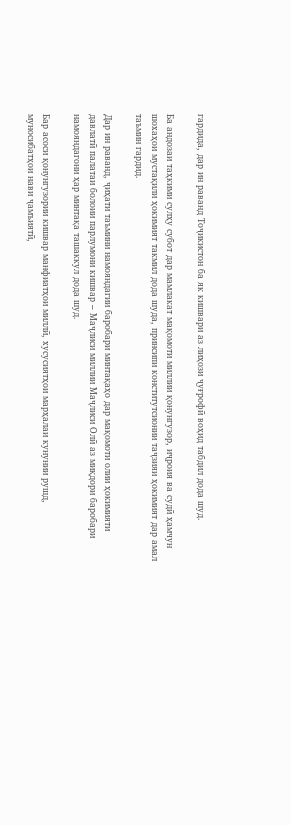гардида, дар ин раванд Тоҷикистон ба як кишвари аз лиҳози ҷуғрофӣ воҳид табдил дода шуд.

Ба андозаи таҳкими сулҳу субот дар мамлакат мақомоти миллии қонунгузор, иҷроия ва судӣ ҳамчун шохаҳои мустақили ҳокимият такмил дода шуда, принсипи конститутсионии таҷзияи ҳокимият дар амал таъмин гардид.

Дар ин раванд, ҷиҳати таъмини намояндагии баробари минтақаҳо дар мақомоти олии ҳокимияти давлатӣ палатаи болоии парлумони кишвар – Маҷлиси миллии Маҷлиси Олӣ аз миқдори баробари намояндагони ҳар минтақа ташаккул дода шуд.

Бар асоси қонунгузории кишвар манфиатҳои миллӣ, хусусиятҳои марҳалаи кунунии рушд, муносибатҳои нави ҷамъиятӣ,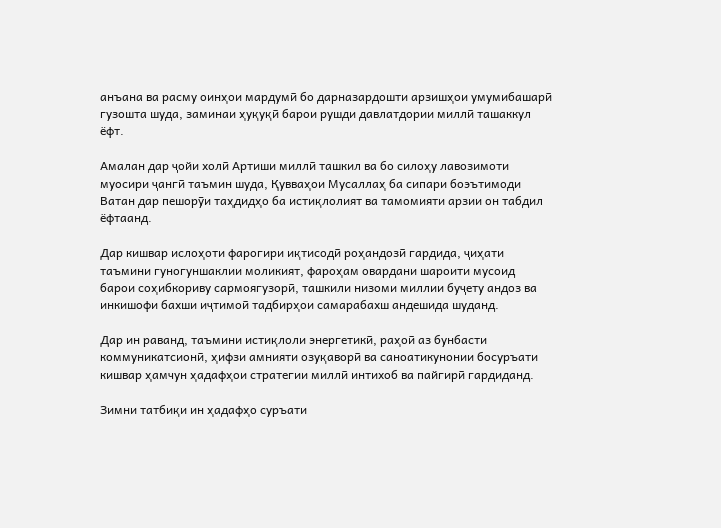анъана ва расму оинҳои мардумӣ бо дарназардошти арзишҳои умумибашарӣ гузошта шуда, заминаи ҳуқуқӣ барои рушди давлатдории миллӣ ташаккул ёфт.

Амалан дар ҷойи холӣ Артиши миллӣ ташкил ва бо силоҳу лавозимоти муосири ҷангӣ таъмин шуда, Қувваҳои Мусаллаҳ ба сипари боэътимоди Ватан дар пешорӯи таҳдидҳо ба истиқлолият ва тамомияти арзии он табдил ёфтаанд.

Дар кишвар ислоҳоти фарогири иқтисодӣ роҳандозӣ гардида, ҷиҳати таъмини гуногуншаклии моликият, фароҳам овардани шароити мусоид барои соҳибкориву сармоягузорӣ, ташкили низоми миллии буҷету андоз ва инкишофи бахши иҷтимоӣ тадбирҳои самарабахш андешида шуданд.

Дар ин раванд, таъмини истиқлоли энергетикӣ, раҳоӣ аз бунбасти коммуникатсионӣ, ҳифзи амнияти озуқаворӣ ва саноатикунонии босуръати кишвар ҳамчун ҳадафҳои стратегии миллӣ интихоб ва пайгирӣ гардиданд.

Зимни татбиқи ин ҳадафҳо суръати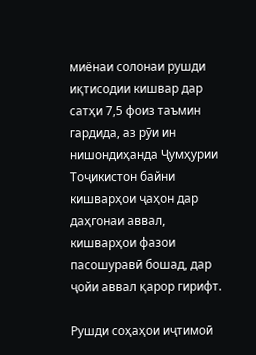миёнаи солонаи рушди иқтисодии кишвар дар сатҳи 7,5 фоиз таъмин гардида, аз рӯи ин нишондиҳанда Ҷумҳурии Тоҷикистон байни кишварҳои ҷаҳон дар даҳгонаи аввал, кишварҳои фазои пасошуравӣ бошад, дар ҷойи аввал қарор гирифт.

Рушди соҳаҳои иҷтимоӣ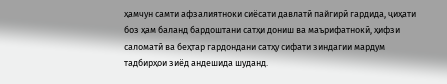ҳамчун самти афзалиятноки сиёсати давлатӣ пайгирӣ гардида, ҷиҳати боз ҳам баланд бардоштани сатҳи дониш ва маърифатнокӣ, ҳифзи саломатӣ ва беҳтар гардондани сатҳу сифати зиндагии мардум тадбирҳои зиёд андешида шуданд.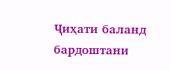Ҷиҳати баланд бардоштани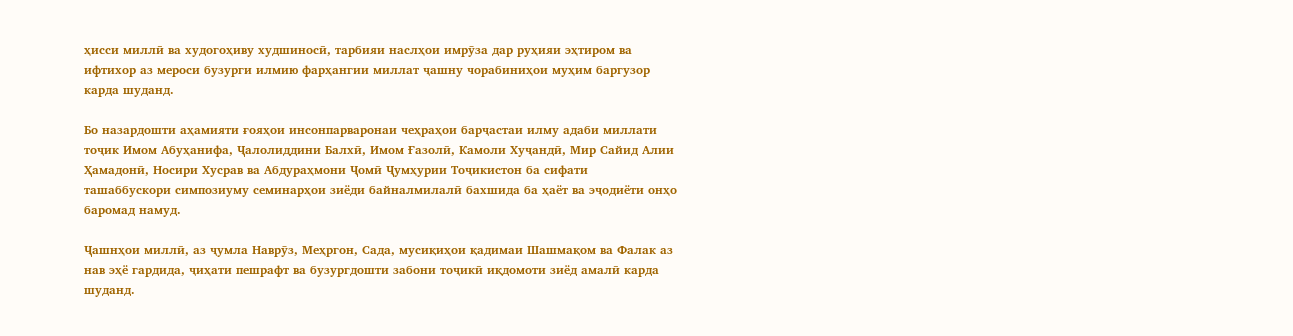ҳисси миллӣ ва худогоҳиву худшиносӣ, тарбияи наслҳои имрӯза дар руҳияи эҳтиром ва ифтихор аз мероси бузурги илмию фарҳангии миллат ҷашну чорабиниҳои муҳим баргузор карда шуданд.

Бо назардошти аҳамияти ғояҳои инсонпарваронаи чеҳраҳои барҷастаи илму адаби миллати тоҷик Имом Абуҳанифа, Ҷалолиддини Балхӣ, Имом Ғазолӣ, Камоли Хуҷандӣ, Мир Сайид Алии Ҳамадонӣ, Носири Хусрав ва Абдураҳмони Ҷомӣ Ҷумҳурии Тоҷикистон ба сифати ташаббускори симпозиуму семинарҳои зиёди байналмилалӣ бахшида ба ҳаёт ва эҷодиёти онҳо баромад намуд.

Ҷашнҳои миллӣ, аз ҷумла Наврӯз, Меҳргон, Сада, мусиқиҳои қадимаи Шашмақом ва Фалак аз нав эҳё гардида, ҷиҳати пешрафт ва бузургдошти забони тоҷикӣ иқдомоти зиёд амалӣ карда шуданд.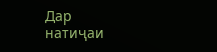Дар натиҷаи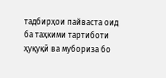тадбирҳои пайваста оид ба таҳкими тартиботи ҳуқуқӣ ва мубориза бо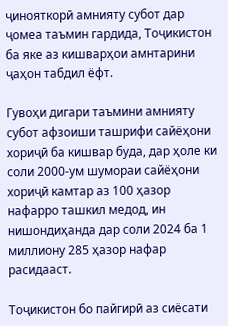ҷинояткорӣ амнияту субот дар ҷомеа таъмин гардида, Тоҷикистон ба яке аз кишварҳои амнтарини ҷаҳон табдил ёфт.

Гувоҳи дигари таъмини амнияту субот афзоиши ташрифи сайёҳони хориҷӣ ба кишвар буда, дар ҳоле ки соли 2000-ум шумораи сайёҳони хориҷӣ камтар аз 100 ҳазор нафарро ташкил медод, ин нишондиҳанда дар соли 2024 ба 1 миллиону 285 ҳазор нафар расидааст.

Тоҷикистон бо пайгирӣ аз сиёсати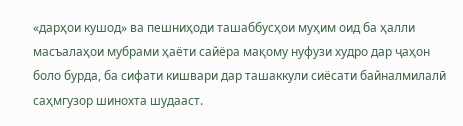«дарҳои кушод» ва пешниҳоди ташаббусҳои муҳим оид ба ҳалли масъалаҳои мубрами ҳаёти сайёра мақому нуфузи худро дар ҷаҳон боло бурда, ба сифати кишвари дар ташаккули сиёсати байналмилалӣ саҳмгузор шинохта шудааст.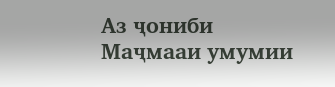Аз ҷониби Маҷмааи умумии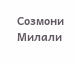Созмони Милали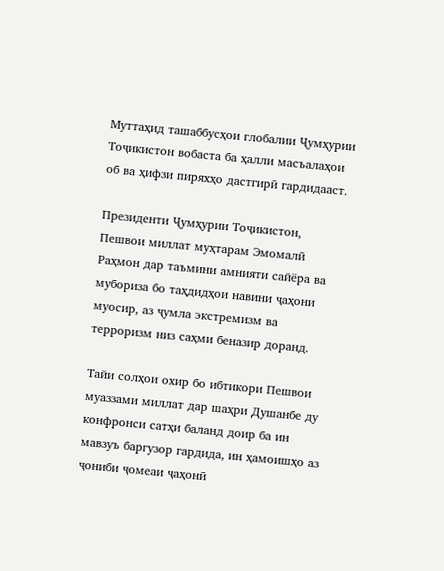Муттаҳид ташаббусҳои глобалии Ҷумҳурии Тоҷикистон вобаста ба ҳалли масъалаҳои об ва ҳифзи пиряхҳо дастгирӣ гардидааст.

Президенти Ҷумҳурии Тоҷикистон, Пешвои миллат муҳтарам Эмомалӣ Раҳмон дар таъмини амнияти сайёра ва мубориза бо таҳдидҳои навини ҷаҳони муосир, аз ҷумла экстремизм ва терроризм низ саҳми беназир доранд.

Тайи солҳои охир бо ибтикори Пешвои муаззами миллат дар шаҳри Душанбе ду конфронси сатҳи баланд доир ба ин мавзуъ баргузор гардида, ин ҳамоишҳо аз ҷониби ҷомеаи ҷаҳонӣ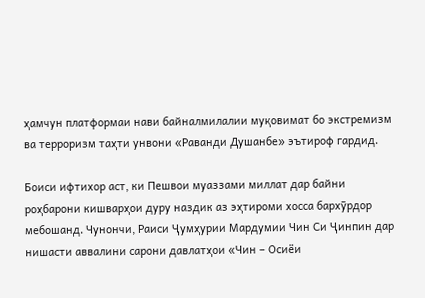ҳамчун платформаи нави байналмилалии муқовимат бо экстремизм ва терроризм таҳти унвони «Раванди Душанбе» эътироф гардид.

Боиси ифтихор аст, ки Пешвои муаззами миллат дар байни роҳбарони кишварҳои дуру наздик аз эҳтироми хосса бархӯрдор мебошанд. Чунончи, Раиси Ҷумҳурии Мардумии Чин Си Ҷинпин дар нишасти аввалини сарони давлатҳои «Чин – Осиёи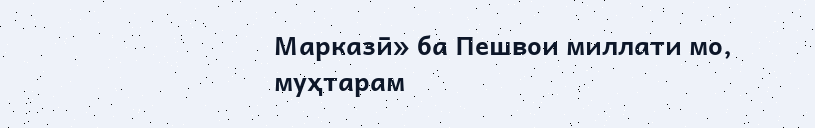Марказӣ» ба Пешвои миллати мо, муҳтарам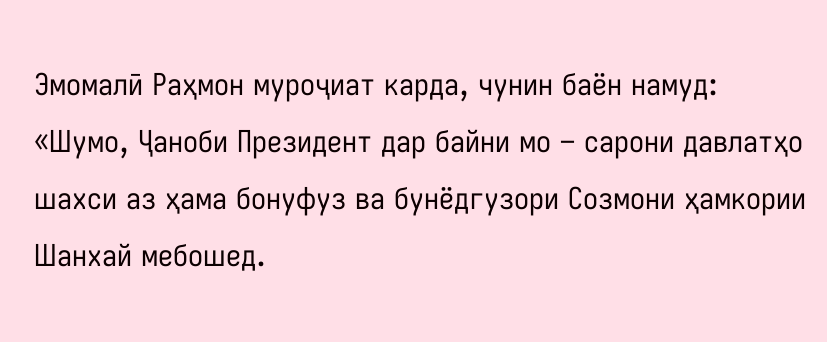Эмомалӣ Раҳмон муроҷиат карда, чунин баён намуд: «Шумо, Ҷаноби Президент дар байни мо – сарони давлатҳо шахси аз ҳама бонуфуз ва бунёдгузори Созмони ҳамкории Шанхай мебошед.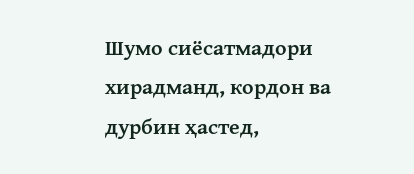Шумо сиёсатмадори хирадманд, кордон ва дурбин ҳастед,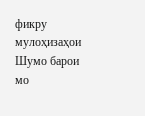фикру мулоҳизаҳои Шумо барои мо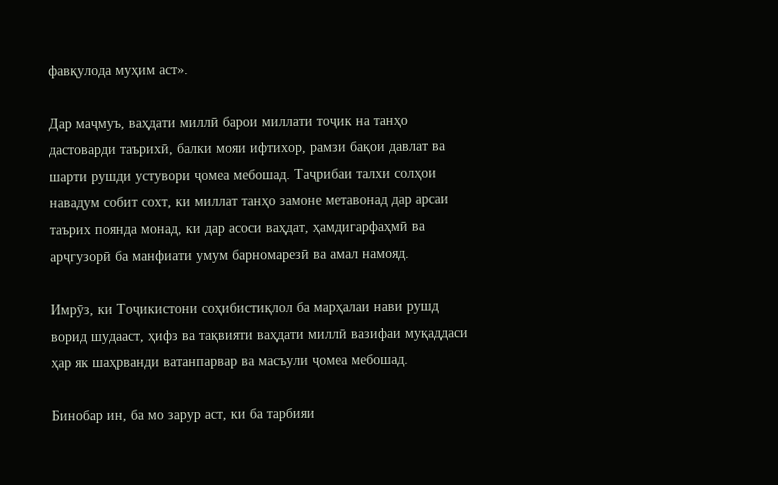фавқулода муҳим аст».

Дар маҷмуъ, ваҳдати миллӣ барои миллати тоҷик на танҳо дастоварди таърихӣ, балки мояи ифтихор, рамзи бақои давлат ва шарти рушди устувори ҷомеа мебошад. Таҷрибаи талхи солҳои навадум собит сохт, ки миллат танҳо замоне метавонад дар арсаи таърих поянда монад, ки дар асоси ваҳдат, ҳамдигарфаҳмӣ ва арҷгузорӣ ба манфиати умум барномарезӣ ва амал намояд.

Имрӯз, ки Тоҷикистони соҳибистиқлол ба марҳалаи нави рушд ворид шудааст, ҳифз ва тақвияти ваҳдати миллӣ вазифаи муқаддаси ҳар як шаҳрванди ватанпарвар ва масъули ҷомеа мебошад.

Бинобар ин, ба мо зарур аст, ки ба тарбияи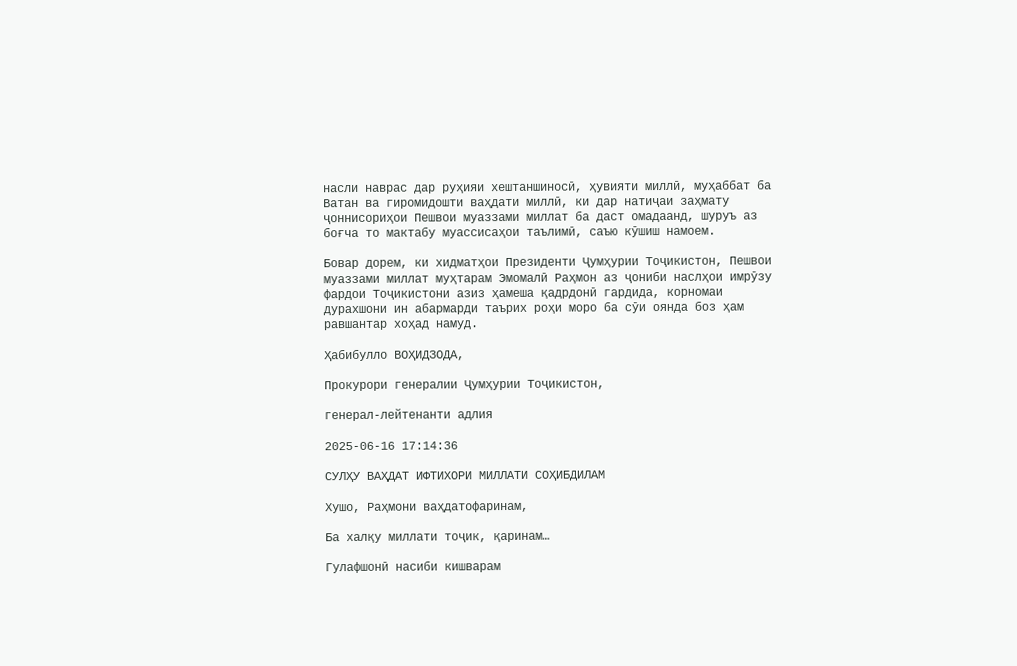насли наврас дар руҳияи хештаншиносӣ, ҳувияти миллӣ, муҳаббат ба Ватан ва гиромидошти ваҳдати миллӣ, ки дар натиҷаи заҳмату ҷоннисориҳои Пешвои муаззами миллат ба даст омадаанд, шуруъ аз боғча то мактабу муассисаҳои таълимӣ, саъю кӯшиш намоем.

Бовар дорем, ки хидматҳои Президенти Ҷумҳурии Тоҷикистон, Пешвои муаззами миллат муҳтарам Эмомалӣ Раҳмон аз ҷониби наслҳои имрӯзу фардои Тоҷикистони азиз ҳамеша қадрдонӣ гардида, корномаи дурахшони ин абармарди таърих роҳи моро ба сӯи оянда боз ҳам равшантар хоҳад намуд.

Ҳабибулло ВОҲИДЗОДА,

Прокурори генералии Ҷумҳурии Тоҷикистон,

генерал-лейтенанти адлия

2025-06-16 17:14:36

СУЛҲУ ВАҲДАТ ИФТИХОРИ МИЛЛАТИ СОҲИБДИЛАМ

Хушо, Раҳмони ваҳдатофаринам,

Ба халқу миллати тоҷик, қаринам…

Гулафшонӣ насиби кишварам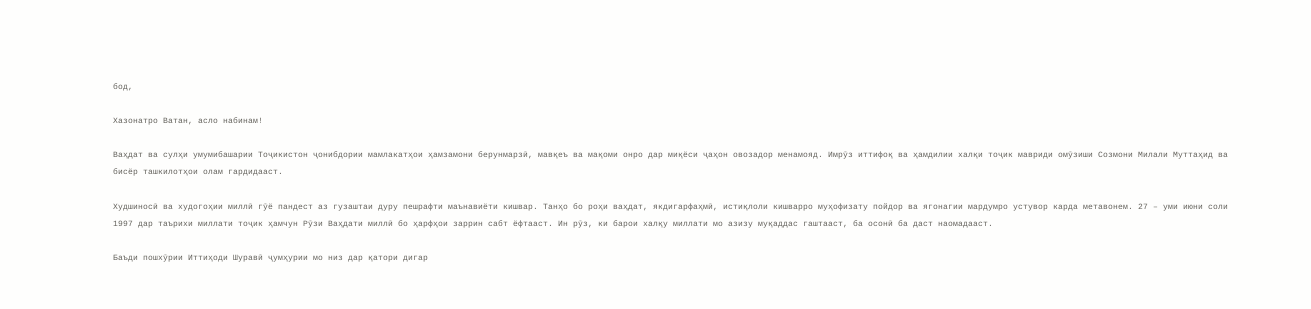бод,

Хазонатро Ватан, асло набинам!

Ваҳдат ва сулҳи умумибашарии Тоҷикистон ҷонибдории мамлакатҳои ҳамзамони берунмарзӣ, мавқеъ ва мақоми онро дар миқёси ҷаҳон овозадор менамояд. Имрӯз иттифоқ ва ҳамдилии халқи тоҷик мавриди омӯзиши Созмони Милали Муттаҳид ва бисёр ташкилотҳои олам гардидааст.

Худшиносӣ ва худогоҳии миллӣ гӯё пандест аз гузаштаи дуру пешрафти маънавиёти кишвар. Танҳо бо роҳи ваҳдат, якдигарфаҳмӣ, истиқлоли кишварро муҳофизату пойдор ва ягонагии мардумро устувор карда метавонем. 27 – уми июни соли 1997 дар таърихи миллати тоҷик ҳамчун Рӯзи Ваҳдати миллӣ бо ҳарфҳои заррин сабт ёфтааст. Ин рӯз, ки барои халқу миллати мо азизу муқаддас гаштааст, ба осонӣ ба даст наомадааст.

Баъди пошхӯрии Иттиҳоди Шуравӣ ҷумҳурии мо низ дар қатори дигар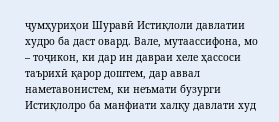ҷумҳуриҳои Шуравӣ Истиқлоли давлатии худро ба даст овард. Вале, мутаассифона, мо – тоҷикон, ки дар ин давраи хеле ҳассоси таърихӣ қарор доштем, дар аввал наметавонистем, ки неъмати бузурги Истиқлолро ба манфиати халқу давлати худ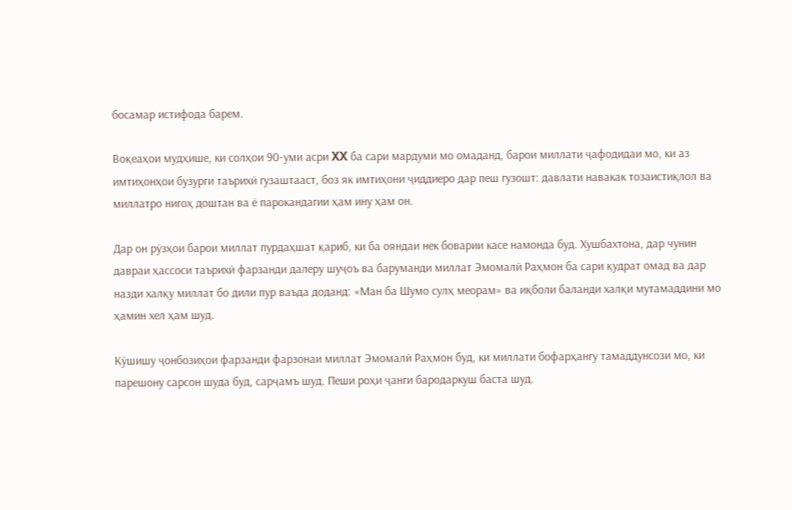босамар истифода барем.

Воқеаҳои мудҳише, ки солҳои 90-уми асри XX ба сари мардуми мо омаданд, барои миллати ҷафодидаи мо, ки аз имтиҳонҳои бузурги таърихӣ гузаштааст, боз як имтиҳони ҷиддиеро дар пеш гузошт: давлати навакак тозаистиқлол ва миллатро нигоҳ доштан ва ё парокандагии ҳам ину ҳам он.

Дар он рӯзҳои барои миллат пурдаҳшат қариб, ки ба ояндаи нек боварии касе намонда буд. Хушбахтона, дар чунин давраи ҳассоси таърихӣ фарзанди далеру шуҷоъ ва баруманди миллат Эмомалӣ Раҳмон ба сари қудрат омад ва дар назди халқу миллат бо дили пур ваъда доданд: «Ман ба Шумо сулҳ меорам» ва иқболи баланди халқи мутамаддини мо ҳамин хел ҳам шуд.

Кӯшишу ҷонбозиҳои фарзанди фарзонаи миллат Эмомалӣ Раҳмон буд, ки миллати бофарҳангу тамаддунсози мо, ки парешону сарсон шуда буд, сарҷамъ шуд. Пеши роҳи ҷанги бародаркуш баста шуд.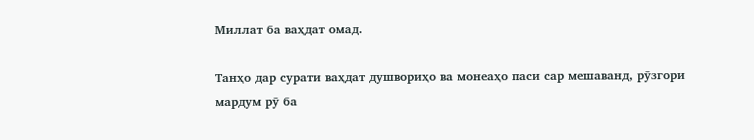Миллат ба ваҳдат омад.

Танҳо дар сурати ваҳдат душвориҳо ва монеаҳо паси сар мешаванд, рӯзгори мардум рӯ ба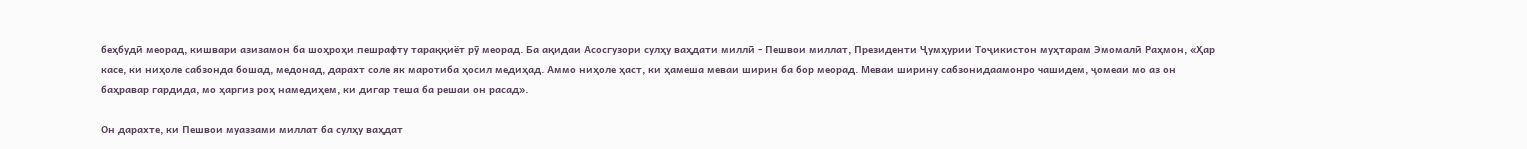беҳбудӣ меорад, кишвари азизамон ба шоҳроҳи пешрафту тараққиёт рӯ меорад. Ба ақидаи Асосгузори сулҳу ваҳдати миллӣ - Пешвои миллат, Президенти Ҷумҳурии Тоҷикистон муҳтарам Эмомалӣ Раҳмон, «Ҳар касе, ки ниҳоле сабзонда бошад, медонад, дарахт соле як маротиба ҳосил медиҳад. Аммо ниҳоле ҳаст, ки ҳамеша меваи ширин ба бор меорад. Меваи ширину сабзонидаамонро чашидем, ҷомеаи мо аз он баҳравар гардида, мо ҳаргиз роҳ намедиҳем, ки дигар теша ба решаи он расад».

Он дарахте, ки Пешвои муаззами миллат ба сулҳу ваҳдат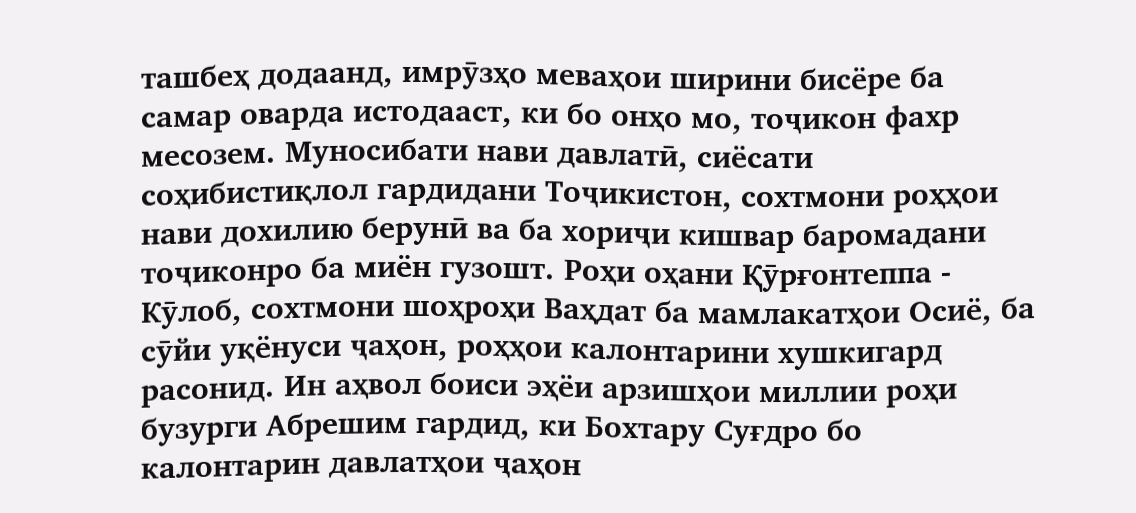ташбеҳ додаанд, имрӯзҳо меваҳои ширини бисёре ба самар оварда истодааст, ки бо онҳо мо, тоҷикон фахр месозем. Муносибати нави давлатӣ, сиёсати соҳибистиқлол гардидани Тоҷикистон, сохтмони роҳҳои нави дохилию берунӣ ва ба хориҷи кишвар баромадани тоҷиконро ба миён гузошт. Роҳи оҳани Қӯрғонтеппа - Кӯлоб, сохтмони шоҳроҳи Ваҳдат ба мамлакатҳои Осиё, ба сӯйи уқёнуси ҷаҳон, роҳҳои калонтарини хушкигард расонид. Ин аҳвол боиси эҳёи арзишҳои миллии роҳи бузурги Абрешим гардид, ки Бохтару Суғдро бо калонтарин давлатҳои ҷаҳон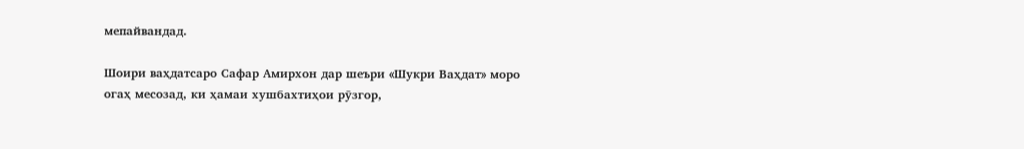мепайвандад.

Шоири ваҳдатсаро Сафар Амирхон дар шеъри «Шукри Ваҳдат» моро огаҳ месозад, ки ҳамаи хушбахтиҳои рӯзгор,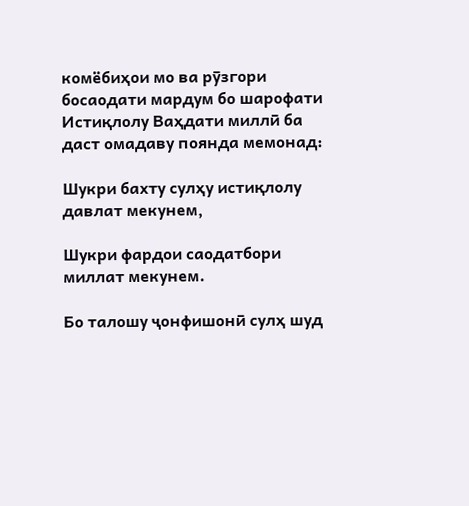комёбиҳои мо ва рӯзгори босаодати мардум бо шарофати Истиқлолу Ваҳдати миллӣ ба даст омадаву поянда мемонад:

Шукри бахту сулҳу истиқлолу давлат мекунем,

Шукри фардои саодатбори миллат мекунем.

Бо талошу ҷонфишонӣ сулҳ шуд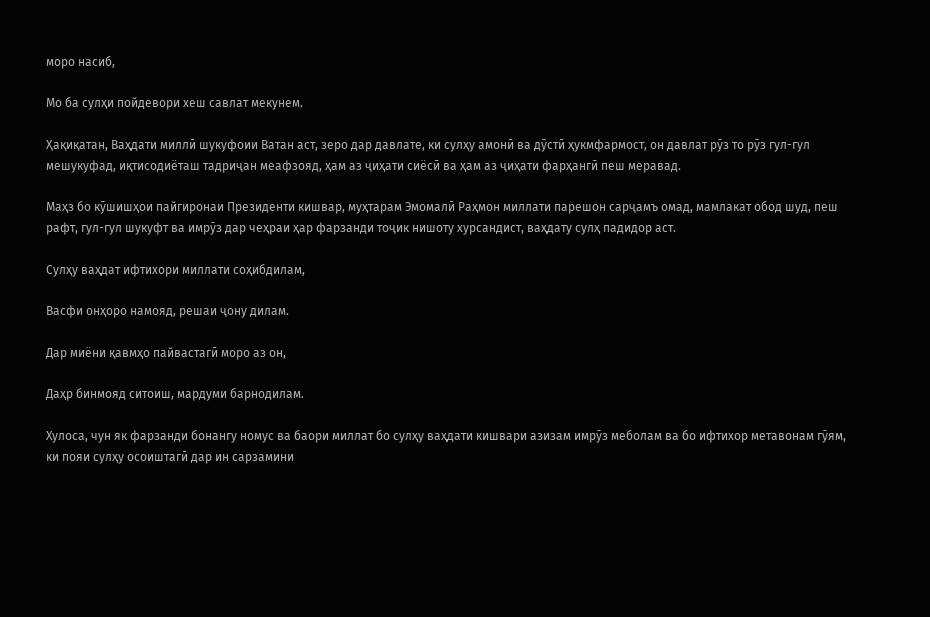моро насиб,

Мо ба сулҳи пойдевори хеш савлат мекунем.

Ҳақиқатан, Ваҳдати миллӣ шукуфоии Ватан аст, зеро дар давлате, ки сулҳу амонӣ ва дӯстӣ ҳукмфармост, он давлат рӯз то рӯз гул-гул мешукуфад, иқтисодиёташ тадриҷан меафзояд, ҳам аз ҷиҳати сиёсӣ ва ҳам аз ҷиҳати фарҳангӣ пеш меравад.

Маҳз бо кӯшишҳои пайгиронаи Президенти кишвар, муҳтарам Эмомалӣ Раҳмон миллати парешон сарҷамъ омад, мамлакат обод шуд, пеш рафт, гул-гул шукуфт ва имрӯз дар чеҳраи ҳар фарзанди тоҷик нишоту хурсандист, ваҳдату сулҳ падидор аст.

Сулҳу ваҳдат ифтихори миллати соҳибдилам,

Васфи онҳоро намояд, решаи ҷону дилам.

Дар миёни қавмҳо пайвастагӣ моро аз он,

Даҳр бинмояд ситоиш, мардуми барнодилам.

Хулоса, чун як фарзанди бонангу номус ва баори миллат бо сулҳу ваҳдати кишвари азизам имрӯз меболам ва бо ифтихор метавонам гӯям, ки пояи сулҳу осоиштагӣ дар ин сарзамини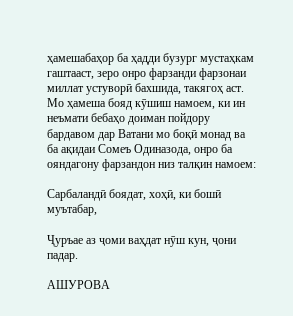ҳамешабаҳор ба ҳадди бузург мустаҳкам гаштааст, зеро онро фарзанди фарзонаи миллат устуворӣ бахшида, такягоҳ аст. Мо ҳамеша бояд кӯшиш намоем, ки ин неъмати бебаҳо доиман пойдору бардавом дар Ватани мо боқӣ монад ва ба ақидаи Сомеъ Одиназода, онро ба ояндагону фарзандон низ талқин намоем:

Сарбаландӣ боядат, хоҳӣ, ки бошӣ муътабар,

Ҷуръае аз ҷоми ваҳдат нӯш кун, ҷони падар.

АШУРОВА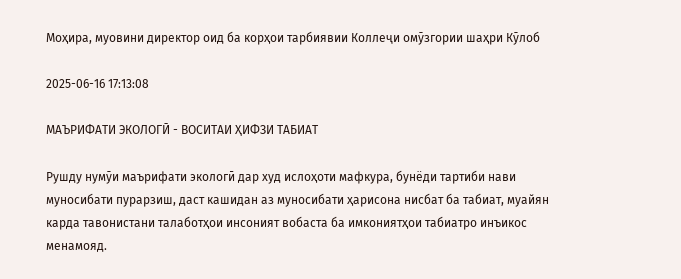Моҳира, муовини директор оид ба корҳои тарбиявии Коллеҷи омӯзгории шаҳри Кӯлоб

2025-06-16 17:13:08

МАЪРИФАТИ ЭКОЛОГӢ - ВОСИТАИ ҲИФЗИ ТАБИАТ

Рушду нумӯи маърифати экологӣ дар худ ислоҳоти мафкура, бунёди тартиби нави муносибати пурарзиш, даст кашидан аз муносибати ҳарисона нисбат ба табиат, муайян карда тавонистани талаботҳои инсоният вобаста ба имкониятҳои табиатро инъикос менамояд.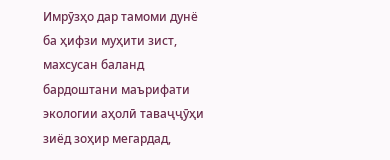Имрӯзҳо дар тамоми дунё ба ҳифзи муҳити зист, махсусан баланд бардоштани маърифати экологии аҳолӣ таваҷҷӯҳи зиёд зоҳир мегардад,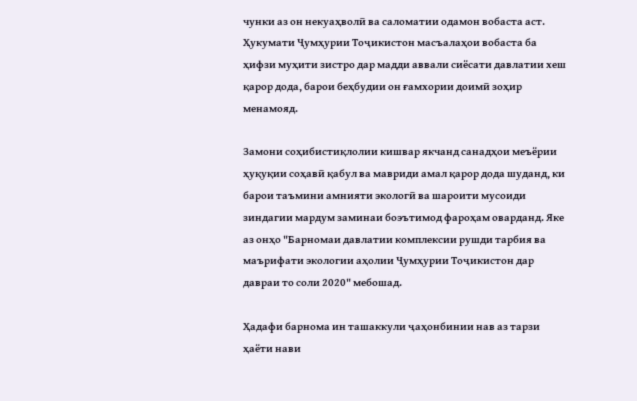чунки аз он некуаҳволӣ ва саломатии одамон вобаста аст. Ҳукумати Ҷумҳурии Тоҷикистон масъалаҳои вобаста ба ҳифзи муҳити зистро дар мадди аввали сиёсати давлатии хеш қарор дода, барои беҳбудии он ғамхории доимӣ зоҳир менамояд.

Замони соҳибистиқлолии кишвар якчанд санадҳои меъёрии ҳуқуқии соҳавӣ қабул ва мавриди амал қарор дода шуданд, ки барои таъмини амнияти экологӣ ва шароити мусоиди зиндагии мардум заминаи боэътимод фароҳам оварданд. Яке аз онҳо "Барномаи давлатии комплексии рушди тарбия ва маърифати экологии аҳолии Ҷумҳурии Тоҷикистон дар давраи то соли 2020" мебошад.

Ҳадафи барнома ин ташаккули ҷаҳонбинии нав аз тарзи ҳаёти нави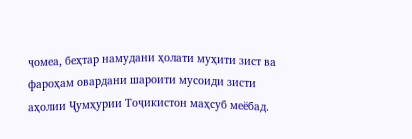ҷомеа, беҳтар намудани ҳолати муҳити зист ва фароҳам овардани шароити мусоиди зисти аҳолии Ҷумҳурии Тоҷикистон маҳсуб меёбад.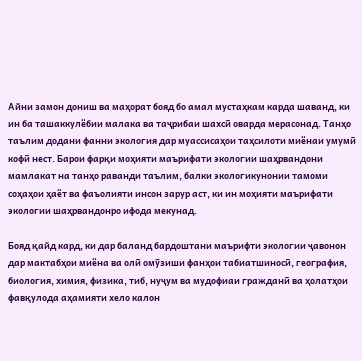Айни замон дониш ва маҳорат бояд бо амал мустаҳкам карда шаванд, ки ин ба ташаккулёбии малака ва таҷрибаи шахсӣ оварда мерасонад. Танҳо таълим додани фанни экология дар муассисаҳои таҳсилоти миёнаи умумӣ кофӣ нест. Барои фарқи моҳияти маърифати экологии шаҳрвандони мамлакат на танҳо раванди таълим, балки экологикунонии тамоми соҳаҳои ҳаёт ва фаъолияти инсон зарур аст, ки ин моҳияти маърифати экологии шаҳрвандонро ифода мекунад.

Бояд қайд кард, ки дар баланд бардоштани маърифти экологии ҷавонон дар мактабҳои миёна ва олӣ омӯзиши фанҳои табиатшиносӣ, география, биология, химия, физика, тиб, нуҷум ва мудофиаи гражданӣ ва ҳолатҳои фавқулода аҳамияти хело калон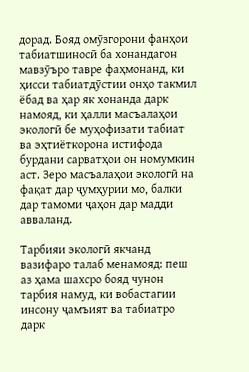дорад. Бояд омӯзгорони фанҳои табиатшиносӣ ба хонандагон мавзӯъро тавре фаҳмонанд, ки ҳисси табиатдӯстии онҳо такмил ёбад ва ҳар як хонанда дарк намояд, ки ҳалли масъалаҳои экологӣ бе муҳофизати табиат ва эҳтиёткорона истифода бурдани сарватҳои он номумкин аст. Зеро масъалаҳои экологӣ на фақат дар ҷумҳурии мо, балки дар тамоми ҷаҳон дар мадди авваланд.

Тарбияи экологӣ якчанд вазифаро талаб менамояд: пеш аз ҳама шахсро бояд чунон тарбия намуд, ки вобастагии инсону ҷамъият ва табиатро дарк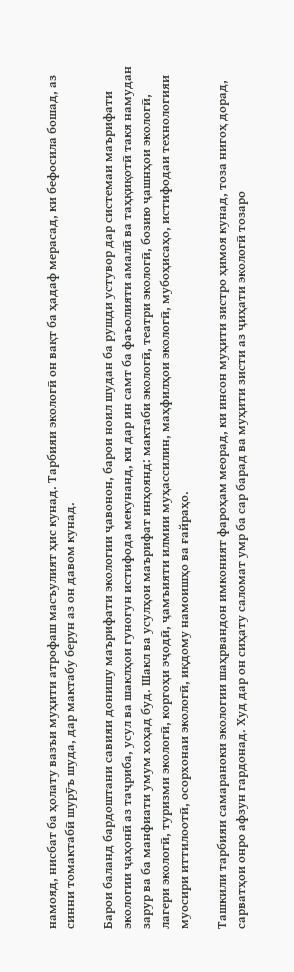намояд, нисбат ба ҳолату вазъи муҳити атрофаш масъулият ҳис кунад. Тарбияи экологӣ он вақт ба ҳадаф мерасад, ки бефосила бошад, аз синни томактабӣ шурӯъ шуда, дар мактабу берун аз он давом кунад.

Барои баланд бардоштани савияи донишу маърифати экологии ҷавонон, барои ноил шудан ба рушди устувор дар системаи маърифати экологии ҷаҳонӣ аз таҷриба, усул ва шаклҳои гуногун истифода мекунанд, ки дар ин самт ба фаъолияти амалӣ ва таҳқиқотӣ такя намудан зарур ва ба манфиати умум хоҳад буд. Шакл ва усулҳои маърифат инҳоянд: мактаби экологӣ, театри экологӣ, бозию ҷашнҳои экологӣ, лагери экологӣ, туризми экологӣ, коргоҳи эҷодӣ, ҷамъияти илмии муҳассилин, маҳфилҳои экологӣ, мубоҳисаҳо, истифодаи технологияи муосири иттилоотӣ, осорхонаи экологӣ, иқдому намоишҳо ва ғайраҳо.

Ташкили тарбияи самараноки экологии шаҳрвандон имконият фароҳам меорад, ки инсон муҳити зистро ҳимоя кунад, тоза нигоҳ дорад, сарватҳои онро афзун гардонад. Худ дар он сиҳату саломат умр ба сар барад ва муҳити зисти аз ҷиҳати экологӣ тозаро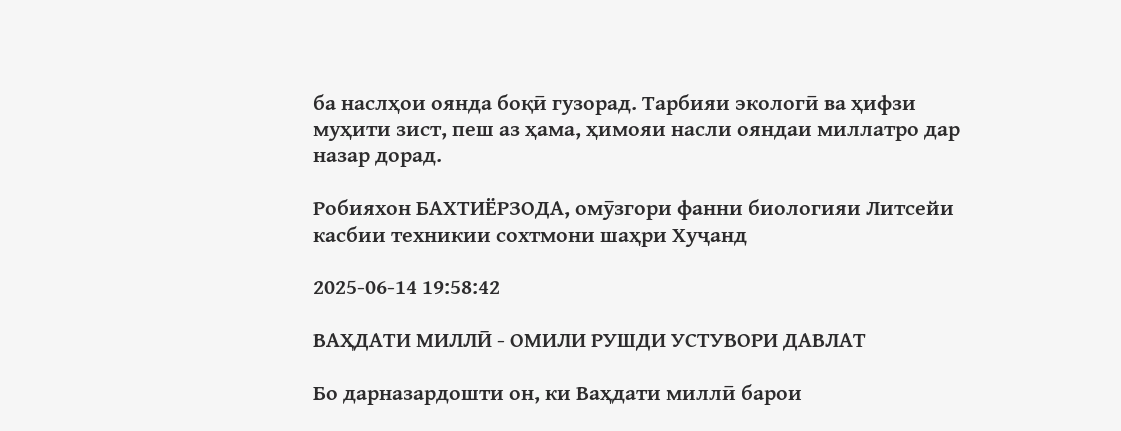ба наслҳои оянда боқӣ гузорад. Тарбияи экологӣ ва ҳифзи муҳити зист, пеш аз ҳама, ҳимояи насли ояндаи миллатро дар назар дорад.

Робияхон БАХТИЁРЗОДА, омӯзгори фанни биологияи Литсейи касбии техникии сохтмони шаҳри Хуҷанд

2025-06-14 19:58:42

ВАҲДАТИ МИЛЛӢ - ОМИЛИ РУШДИ УСТУВОРИ ДАВЛАТ

Бо дарназардошти он, ки Ваҳдати миллӣ барои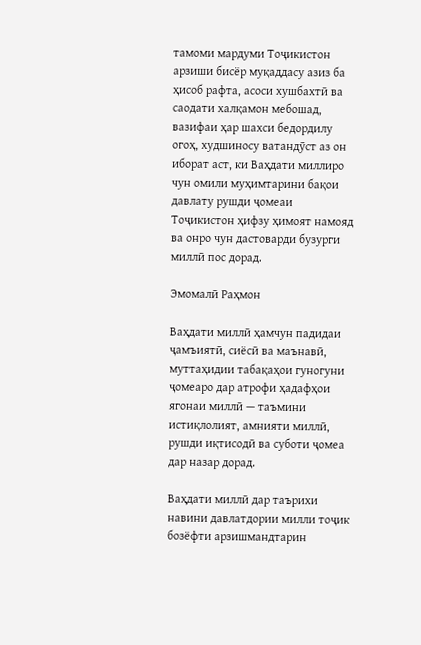тамоми мардуми Тоҷикистон арзиши бисёр муқаддасу азиз ба ҳисоб рафта, асоси хушбахтӣ ва саодати халқамон мебошад, вазифаи ҳар шахси бедордилу огоҳ, худшиносу ватандӯст аз он иборат аст, ки Ваҳдати миллиро чун омили муҳимтарини бақои давлату рушди ҷомеаи Тоҷикистон ҳифзу ҳимоят намояд ва онро чун дастоварди бузурги миллӣ пос дорад.

Эмомалӣ Раҳмон

Ваҳдати миллӣ ҳамчун падидаи ҷамъиятӣ, сиёсӣ ва маънавӣ, муттаҳидии табақаҳои гуногуни ҷомеаро дар атрофи ҳадафҳои ягонаи миллӣ — таъмини истиқлолият, амнияти миллӣ, рушди иқтисодӣ ва суботи ҷомеа дар назар дорад.

Ваҳдати миллӣ дар таърихи навини давлатдории милли тоҷик бозёфти арзишмандтарин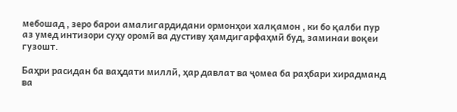мебошад , зеро барои амалигардидани ормонҳои халқамон , ки бо қалби пур аз умед интизори суҳу оромӣ ва дустиву ҳамдигарфаҳмӣ буд, заминаи воқеи гузошт.

Баҳри расидан ба ваҳдати миллӣ, ҳар давлат ва ҷомеа ба раҳбари хирадманд ва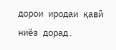дорои иродаи қавӣ ниёз дорад.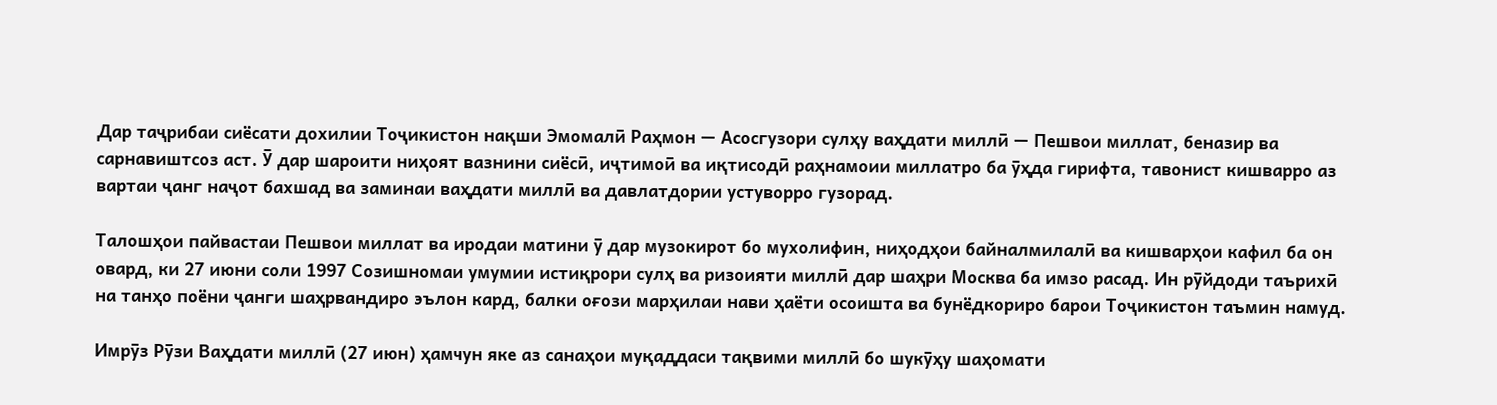Дар таҷрибаи сиёсати дохилии Тоҷикистон нақши Эмомалӣ Раҳмон — Асосгузори сулҳу ваҳдати миллӣ — Пешвои миллат, беназир ва сарнавиштсоз аст. Ӯ дар шароити ниҳоят вазнини сиёсӣ, иҷтимоӣ ва иқтисодӣ раҳнамоии миллатро ба ӯҳда гирифта, тавонист кишварро аз вартаи ҷанг наҷот бахшад ва заминаи ваҳдати миллӣ ва давлатдории устуворро гузорад.

Талошҳои пайвастаи Пешвои миллат ва иродаи матини ӯ дар музокирот бо мухолифин, ниҳодҳои байналмилалӣ ва кишварҳои кафил ба он овард, ки 27 июни соли 1997 Созишномаи умумии истиқрори сулҳ ва ризоияти миллӣ дар шаҳри Москва ба имзо расад. Ин рӯйдоди таърихӣ на танҳо поёни ҷанги шаҳрвандиро эълон кард, балки оғози марҳилаи нави ҳаёти осоишта ва бунёдкориро барои Тоҷикистон таъмин намуд.

Имрӯз Рӯзи Ваҳдати миллӣ (27 июн) ҳамчун яке аз санаҳои муқаддаси тақвими миллӣ бо шукӯҳу шаҳомати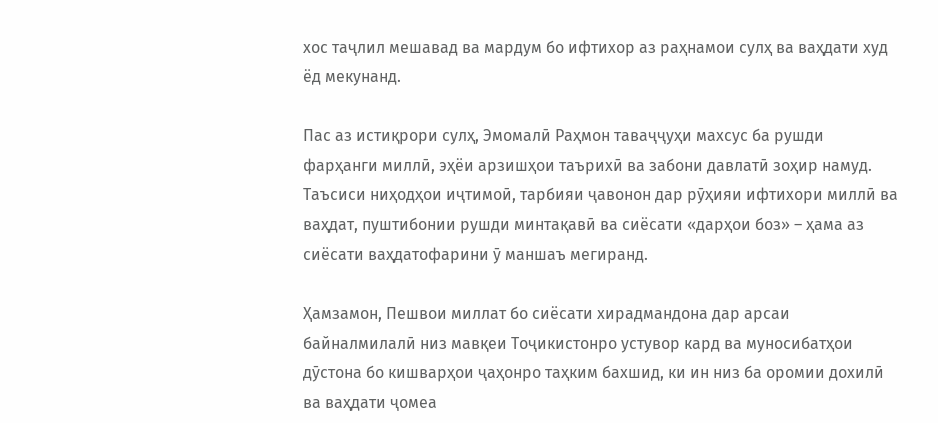хос таҷлил мешавад ва мардум бо ифтихор аз раҳнамои сулҳ ва ваҳдати худ ёд мекунанд.

Пас аз истиқрори сулҳ, Эмомалӣ Раҳмон таваҷҷуҳи махсус ба рушди фарҳанги миллӣ, эҳёи арзишҳои таърихӣ ва забони давлатӣ зоҳир намуд. Таъсиси ниҳодҳои иҷтимоӣ, тарбияи ҷавонон дар рӯҳияи ифтихори миллӣ ва ваҳдат, пуштибонии рушди минтақавӣ ва сиёсати «дарҳои боз» – ҳама аз сиёсати ваҳдатофарини ӯ маншаъ мегиранд.

Ҳамзамон, Пешвои миллат бо сиёсати хирадмандона дар арсаи байналмилалӣ низ мавқеи Тоҷикистонро устувор кард ва муносибатҳои дӯстона бо кишварҳои ҷаҳонро таҳким бахшид, ки ин низ ба оромии дохилӣ ва ваҳдати ҷомеа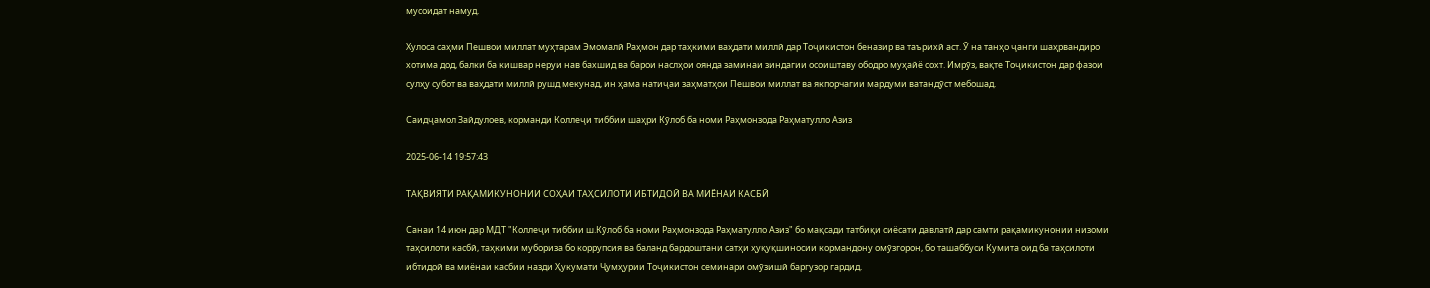мусоидат намуд.

Хулоса саҳми Пешвои миллат муҳтарам Эмомалӣ Раҳмон дар таҳкими ваҳдати миллӣ дар Тоҷикистон беназир ва таърихӣ аст. Ӯ на танҳо ҷанги шаҳрвандиро хотима дод, балки ба кишвар неруи нав бахшид ва барои наслҳои оянда заминаи зиндагии осоиштаву ободро муҳайё сохт. Имрӯз, вақте Тоҷикистон дар фазои сулҳу субот ва ваҳдати миллӣ рушд мекунад, ин ҳама натиҷаи заҳматҳои Пешвои миллат ва якпорчагии мардуми ватандӯст мебошад.

Саидҷамол Зайдулоев, корманди Коллеҷи тиббии шаҳри Кӯлоб ба номи Раҳмонзода Раҳматулло Азиз

2025-06-14 19:57:43

ТАҚВИЯТИ РАҚАМИКУНОНИИ СОҲАИ ТАҲСИЛОТИ ИБТИДОӢ ВА МИЁНАИ КАСБӢ

Санаи 14 июн дар МДТ "Коллеҷи тиббии ш.Кӯлоб ба номи Раҳмонзода Раҳматулло Азиз" бо мақсади татбиқи сиёсати давлатӣ дар самти рақамикунонии низоми таҳсилоти касбӣ, таҳкими мубориза бо коррупсия ва баланд бардоштани сатҳи ҳуқуқшиносии кормандону омӯзгорон, бо ташаббуси Кумита оид ба таҳсилоти ибтидоӣ ва миёнаи касбии назди Ҳукумати Ҷумҳурии Тоҷикистон семинари омӯзишӣ баргузор гардид.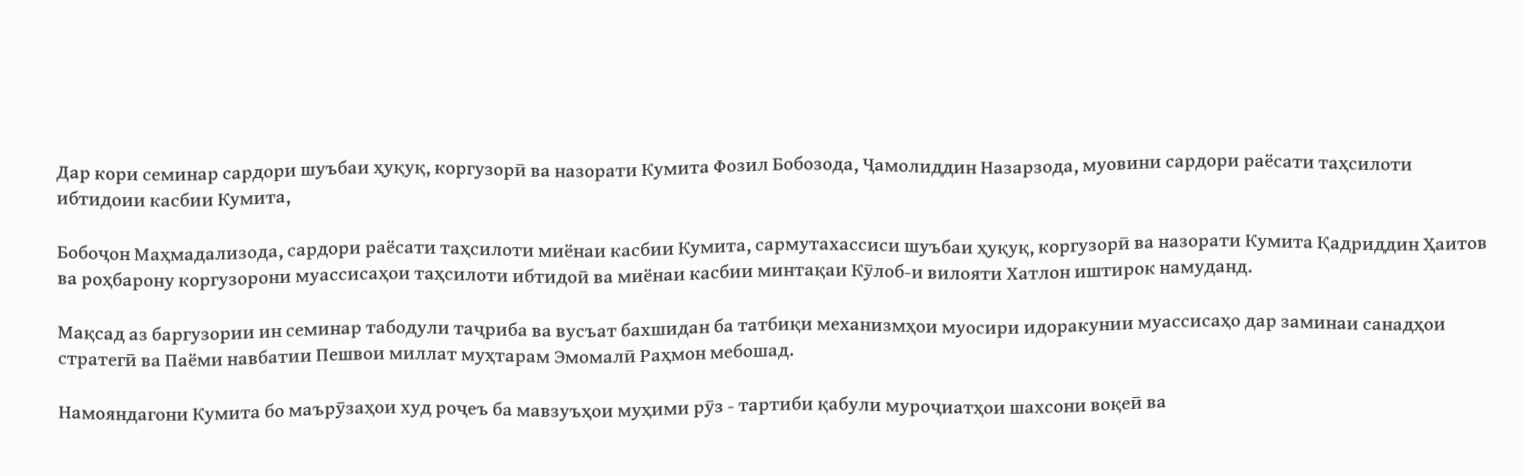Дар кори семинар сардори шуъбаи ҳуқуқ, коргузорӣ ва назорати Кумита Фозил Бобозода, Ҷамолиддин Назарзода, муовини сардори раёсати таҳсилоти ибтидоии касбии Кумита,

Бобоҷон Маҳмадализода, сардори раёсати таҳсилоти миёнаи касбии Кумита, сармутахассиси шуъбаи ҳуқуқ, коргузорӣ ва назорати Кумита Қадриддин Ҳаитов ва роҳбарону коргузорони муассисаҳои таҳсилоти ибтидоӣ ва миёнаи касбии минтақаи Кӯлоб-и вилояти Хатлон иштирок намуданд.

Мақсад аз баргузории ин семинар табодули таҷриба ва вусъат бахшидан ба татбиқи механизмҳои муосири идоракунии муассисаҳо дар заминаи санадҳои стратегӣ ва Паёми навбатии Пешвои миллат муҳтарам Эмомалӣ Раҳмон мебошад.

Намояндагони Кумита бо маърӯзаҳои худ роҷеъ ба мавзуъҳои муҳими рӯз - тартиби қабули муроҷиатҳои шахсони воқеӣ ва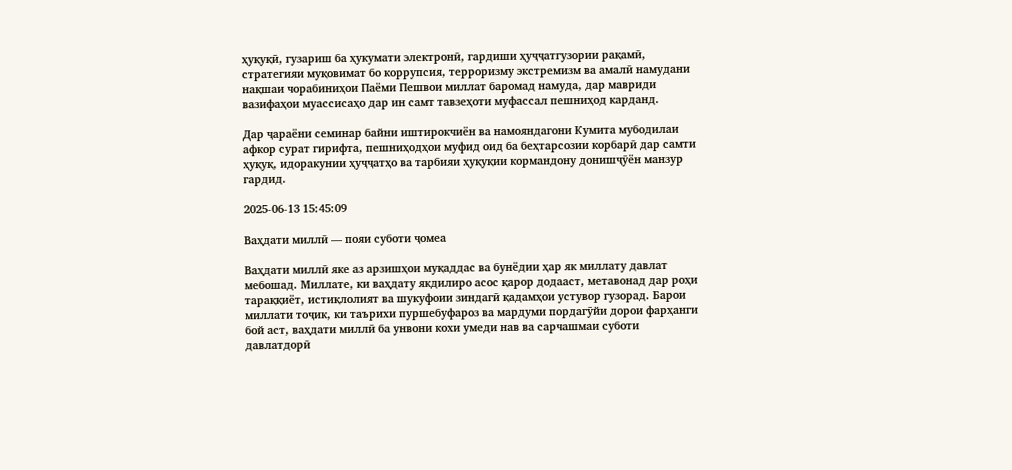ҳуқуқӣ, гузариш ба ҳукумати электронӣ, гардиши ҳуҷҷатгузории рақамӣ, стратегияи муқовимат бо коррупсия, терроризму экстремизм ва амалӣ намудани нақшаи чорабиниҳои Паёми Пешвои миллат баромад намуда, дар мавриди вазифаҳои муассисаҳо дар ин самт тавзеҳоти муфассал пешниҳод карданд.

Дар ҷараёни семинар байни иштирокчиён ва намояндагони Кумита мубодилаи афкор сурат гирифта, пешниҳодҳои муфид оид ба беҳтарсозии корбарӣ дар самти ҳуқуқ, идоракунии ҳуҷҷатҳо ва тарбияи ҳуқуқии кормандону донишҷӯён манзур гардид.

2025-06-13 15:45:09

Ваҳдати миллӣ — пояи суботи ҷомеа

Ваҳдати миллӣ яке аз арзишҳои муқаддас ва бунёдии ҳар як миллату давлат мебошад. Миллате, ки ваҳдату якдилиро асос қарор додааст, метавонад дар роҳи тараққиёт, истиқлолият ва шукуфоии зиндагӣ қадамҳои устувор гузорад. Барои миллати тоҷик, ки таърихи пуршебуфароз ва мардуми пордагӯйи дорои фарҳанги бой аст, ваҳдати миллӣ ба унвони кохи умеди нав ва сарчашмаи суботи давлатдорӣ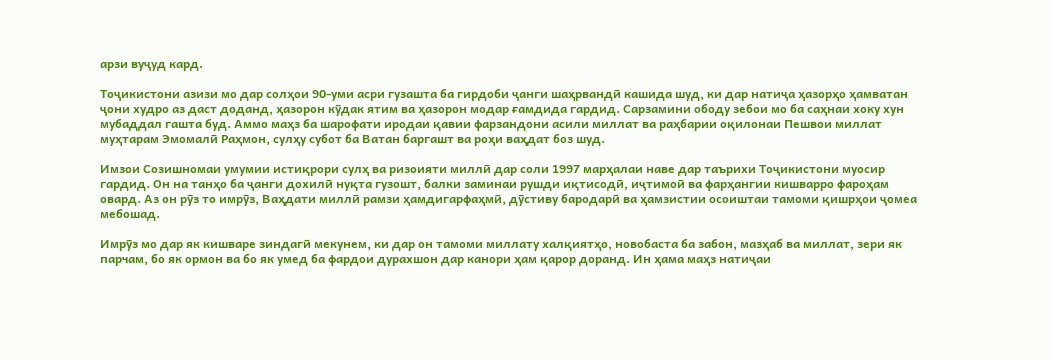арзи вуҷуд кард.

Тоҷикистони азизи мо дар солҳои 90-уми асри гузашта ба гирдоби ҷанги шаҳрвандӣ кашида шуд, ки дар натиҷа ҳазорҳо ҳамватан ҷони худро аз даст доданд, ҳазорон кӯдак ятим ва ҳазорон модар ғамдида гардид. Сарзамини ободу зебои мо ба саҳнаи хоку хун мубаддал гашта буд. Аммо маҳз ба шарофати иродаи қавии фарзандони асили миллат ва раҳбарии оқилонаи Пешвои миллат муҳтарам Эмомалӣ Раҳмон, сулҳу субот ба Ватан баргашт ва роҳи ваҳдат боз шуд.

Имзои Созишномаи умумии истиқрори сулҳ ва ризоияти миллӣ дар соли 1997 марҳалаи наве дар таърихи Тоҷикистони муосир гардид. Он на танҳо ба ҷанги дохилӣ нуқта гузошт, балки заминаи рушди иқтисодӣ, иҷтимоӣ ва фарҳангии кишварро фароҳам овард. Аз он рӯз то имрӯз, Ваҳдати миллӣ рамзи ҳамдигарфаҳмӣ, дӯстиву бародарӣ ва ҳамзистии осоиштаи тамоми қишрҳои ҷомеа мебошад.

Имрӯз мо дар як кишваре зиндагӣ мекунем, ки дар он тамоми миллату халқиятҳо, новобаста ба забон, мазҳаб ва миллат, зери як парчам, бо як ормон ва бо як умед ба фардои дурахшон дар канори ҳам қарор доранд. Ин ҳама маҳз натиҷаи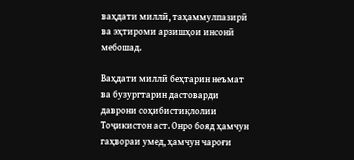ваҳдати миллӣ, таҳаммулпазирӣ ва эҳтироми арзишҳои инсонӣ мебошад.

Ваҳдати миллӣ беҳтарин неъмат ва бузургтарин дастоварди даврони соҳибистиқлолии Тоҷикистон аст. Онро бояд ҳамчун гаҳвораи умед, ҳамчун чароғи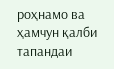роҳнамо ва ҳамчун қалби тапандаи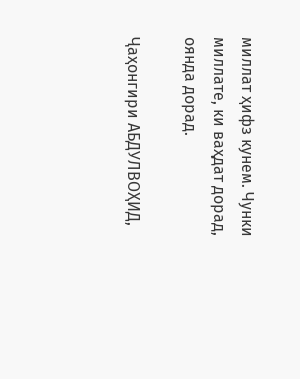миллат ҳифз кунем. Чунки миллате, ки ваҳдат дорад, оянда дорад.

Ҷаҳонгири АБДУЛВОҲИД,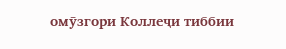омӯзгори Коллеҷи тиббии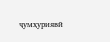ҷумҳуриявӣ